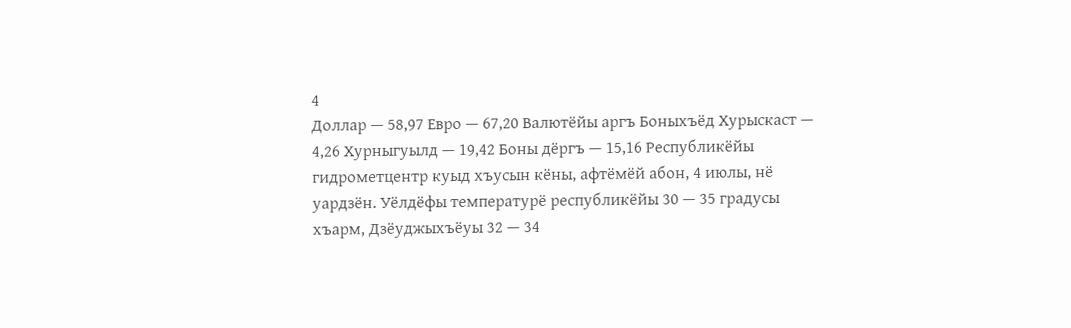4
Доллар — 58,97 Евро — 67,20 Валютёйы аргъ Боныхъёд Хурыскаст — 4,26 Хурныгуылд — 19,42 Боны дёргъ — 15,16 Республикёйы гидрометцентр куыд хъусын кёны, афтёмёй абон, 4 июлы, нё уардзён. Уёлдёфы температурё республикёйы 30 — 35 градусы хъарм, Дзёуджыхъёуы 32 — 34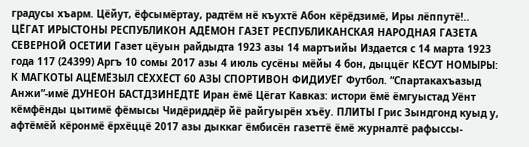градусы хъарм. Цёйут, ёфсымёртау, радтём нё къухтё Абон кёрёдзимё, Иры лёппутё!.. ЦЁГАТ ИРЫСТОНЫ РЕСПУБЛИКОН АДЁМОН ГАЗЕТ РЕСПУБЛИКАНСКАЯ НАРОДНАЯ ГАЗЕТА СЕВЕРНОЙ ОСЕТИИ Газет цёуын райдыдта 1923 азы 14 мартъийы Издается с 14 марта 1923 года 117 (24399) Аргъ 10 сомы 2017 азы 4 июль сусёны мёйы 4 бон, дыццёг КЁСУТ НОМЫРЫ: К МАГКОТЫ АЦЁМЁЗЫЛ СЁХХЁСТ 60 АЗЫ СПОРТИВОН ФИДИУЁГ Футбол. “Спартакахъазыд Анжи”-имё ДУНЕОН БАСТДЗИНЁДТЁ Иран ёмё Цёгат Кавказ: истори ёмё ёмгуыстад Уёнт кёмфёнды цытимё фёмысы Чидёриддёр йё райгуырён хъёу. ПЛИТЫ Грис Зындгонд куыд у, афтёмёй кёронмё ёрхёццё 2017 азы дыккаг ёмбисён газеттё ёмё журналтё рафыссы-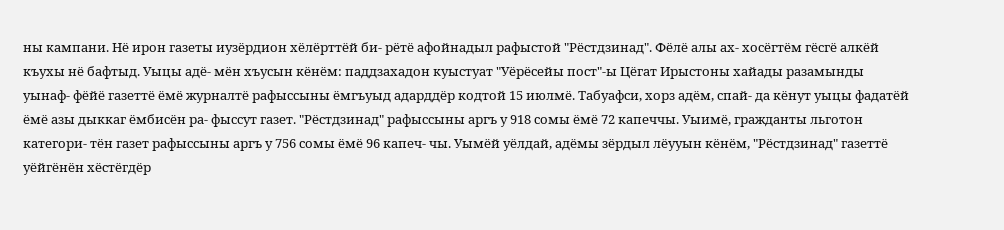ны кампани. Нё ирон газеты иузёрдион хёлёрттёй би- рётё афойнадыл рафыстой "Рёстдзинад". Фёлё алы ах- хосёгтём гёсгё алкёй къухы нё бафтыд. Уыцы адё- мён хъусын кёнём: паддзахадон куыстуат "Уёрёсейы пост"-ы Цёгат Ирыстоны хайады разамынды уынаф- фёйё газеттё ёмё журналтё рафыссыны ёмгъуыд адарддёр кодтой 15 июлмё. Табуафси, хорз адём, спай- да кёнут уыцы фадатёй ёмё азы дыккаг ёмбисён ра- фыссут газет. "Рёстдзинад" рафыссыны аргъ у 918 сомы ёмё 72 капеччы. Уыимё, гражданты льготон категори- тён газет рафыссыны аргъ у 756 сомы ёмё 96 капеч- чы. Уымёй уёлдай, адёмы зёрдыл лёууын кёнём, "Рёстдзинад" газеттё уёйгёнён хёстёгдёр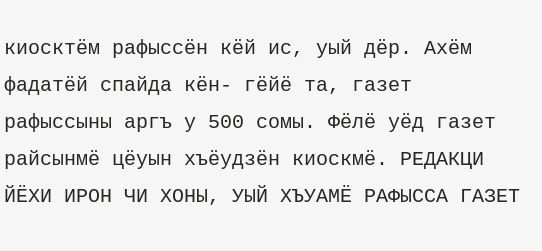киосктём рафыссён кёй ис, уый дёр. Ахём фадатёй спайда кён- гёйё та, газет рафыссыны аргъ у 500 сомы. Фёлё уёд газет райсынмё цёуын хъёудзён киоскмё. РЕДАКЦИ ЙЁХИ ИРОН ЧИ ХОНЫ, УЫЙ ХЪУАМЁ РАФЫССА ГАЗЕТ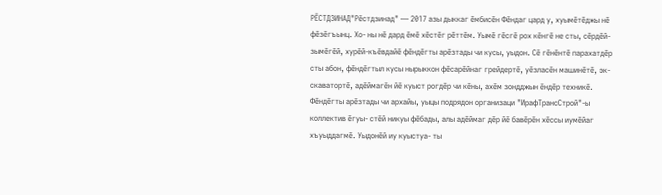РЁСТДЗИНАД"Рёстдзинад" — 2017 азы дыккаг ёмбисён Фёндаг цард у, хуымётёджы нё фёзёгъынц. Хо- ны нё дард ёмё хёстёг рёттём. Уымё гёсгё рох кёнгё не сты, сёрдёй-зымёгёй, хурёй-къёвдайё фёндёгты арёзтады чи кусы, уыдон. Сё гёнёнтё парахатдёр сты абон, фёндёгтыл кусы нырыккон фёсарёйнаг грейдертё, уёзласён машинётё, эк- скаватортё, адёймагён йё куыст рогдёр чи кёны, ахём зондджын ёндёр техникё. Фёндёгты арёзтады чи архайы, уыцы подрядон организаци "ИрафТрансСтрой"-ы коллектив ёгуы- стёй никуы фёбады, алы адёймаг дёр йё бавёрён хёссы иумёйаг хъуыддагмё. Уыдонёй иу куыстуа- ты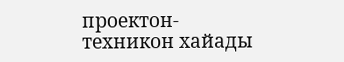проектон-техникон хайады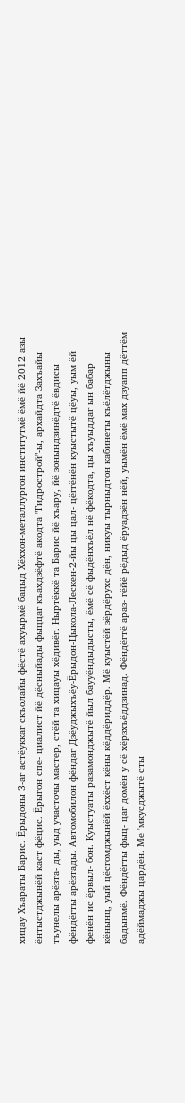хицау Хъараты Барис. Ёрыдоны 3-аг астёуккаг скъолайы фёстё ахуырмё бацыд Хёххон-металлургон институтмё ёмё йё 2012 азы ёнтыстджынёй каст фёцис. Ёрыгон спе- циалист йё дёсныйады фыццаг къахдзёфтё акодта "Гидрострой"-ы, архайдта Захъайы тъунелы арёзта- ды, уыд участочы мастер, стёй та хицауы хёдивёг. Ныртёккё та Барис йё хъару, йё зонындзинёдтё ёвдисы фёндёгты арёзтады. Автомобилон фёндаг Дзёуджыхъёу-Ёрыдон-Цыкола-Лескен-2-йы цы цал- цёггёнён куыстытё цёуы, уым ёй фенён ис ёрвыл- бон. Куыстуаты разамонджытё йыл баууёндыдысты, ёмё сё фыдёнхъёл нё фёкодта, цы хъуыддаг ын бабар кёнынц, уый цёсгомджынёй ёххёст кёны кёддёриддёр. Мё куыстёй зёрдёрухс дён, никуы тырныдтон кабинеты къёлётджыны бадынмё. Фёндёгты фыц- цаг домён у сё хёрзхъёддзинад. Фёндёгтё араз- гёйё рёдыд ёруадзён нёй, уымён ёмё мах дзуапп дёттём адёймаджы цардён. Ме 'мкусджытё сты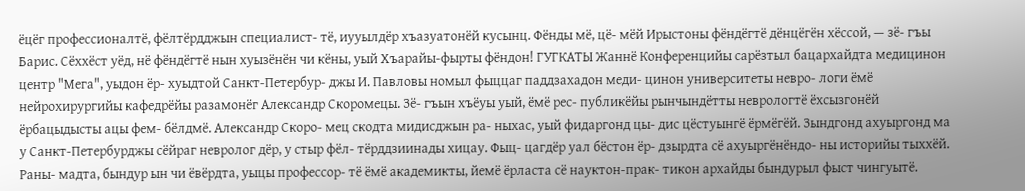ёцёг профессионалтё, фёлтёрдджын специалист- тё, иууылдёр хъазуатонёй кусынц. Фёнды мё, цё- мёй Ирыстоны фёндёгтё дёнцёгён хёссой, — зё- гъы Барис. Сёххёст уёд, нё фёндёгтё нын хуызёнён чи кёны, уый Хъарайы-фырты фёндон! ГУГКАТЫ Жаннё Конференцийы сарёзтыл бацархайдта медицинон центр "Мега", уыдон ёр- хуыдтой Санкт-Петербур- джы И. Павловы номыл фыццаг паддзахадон меди- цинон университеты невро- логи ёмё нейрохирургийы кафедрёйы разамонёг Александр Скоромецы. Зё- гъын хъёуы уый, ёмё рес- публикёйы рынчындётты неврологтё ёхсызгонёй ёрбацыдысты ацы фем- бёлдмё. Александр Скоро- мец скодта мидисджын ра- ныхас, уый фидаргонд цы- дис цёстуынгё ёрмёгёй. Зындгонд ахуыргонд ма у Санкт-Петербурджы сёйраг невролог дёр, у стыр фёл- тёрддзиинады хицау. Фыц- цагдёр уал бёстон ёр- дзырдта сё ахуыргёнёндо- ны историйы тыххёй. Раны- мадта, бындур ын чи ёвёрдта, уыцы профессор- тё ёмё академикты, йемё ёрласта сё науктон-прак- тикон архайды бындурыл фыст чингуытё.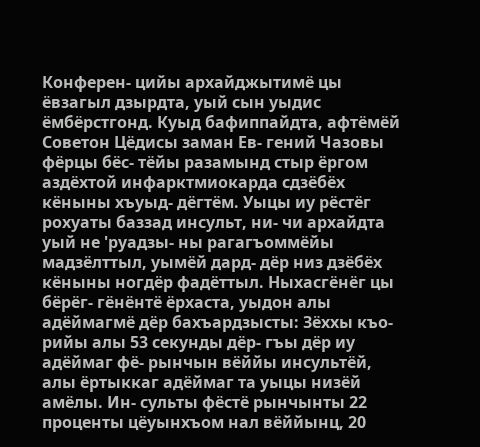Конферен- цийы архайджытимё цы ёвзагыл дзырдта, уый сын уыдис ёмбёрстгонд. Куыд бафиппайдта, афтёмёй Советон Цёдисы заман Ев- гений Чазовы фёрцы бёс- тёйы разамынд стыр ёргом аздёхтой инфарктмиокарда сдзёбёх кёныны хъуыд- дёгтём. Уыцы иу рёстёг рохуаты баззад инсульт, ни- чи архайдта уый не 'руадзы- ны рагагъоммёйы мадзёлттыл, уымёй дард- дёр низ дзёбёх кёныны ногдёр фадёттыл. Ныхасгёнёг цы бёрёг- гёнёнтё ёрхаста, уыдон алы адёймагмё дёр бахъардзысты: Зёххы къо- рийы алы 53 секунды дёр- гъы дёр иу адёймаг фё- рынчын вёййы инсультёй, алы ёртыккаг адёймаг та уыцы низёй амёлы. Ин- сульты фёстё рынчынты 22 проценты цёуынхъом нал вёййынц, 20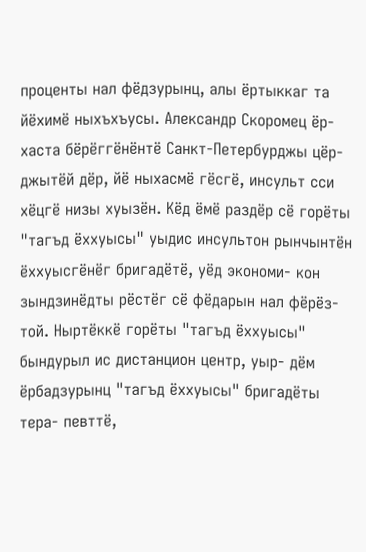проценты нал фёдзурынц, алы ёртыккаг та йёхимё ныхъхъусы. Александр Скоромец ёр- хаста бёрёггёнёнтё Санкт-Петербурджы цёр- джытёй дёр, йё ныхасмё гёсгё, инсульт сси хёцгё низы хуызён. Кёд ёмё раздёр сё горёты "тагъд ёххуысы" уыдис инсультон рынчынтён ёххуысгёнёг бригадётё, уёд экономи- кон зындзинёдты рёстёг сё фёдарын нал фёрёз- той. Ныртёккё горёты "тагъд ёххуысы" бындурыл ис дистанцион центр, уыр- дём ёрбадзурынц "тагъд ёххуысы" бригадёты тера- певттё,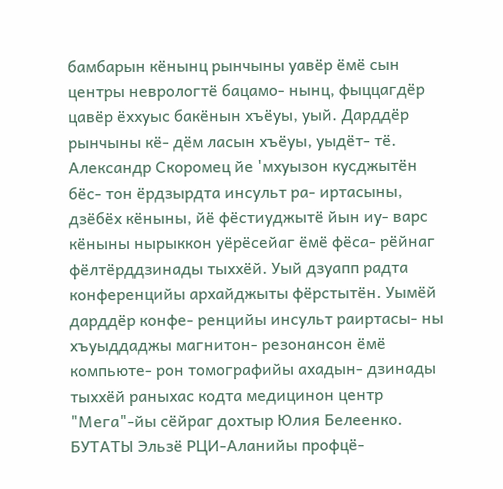бамбарын кёнынц рынчыны уавёр ёмё сын центры неврологтё бацамо- нынц, фыццагдёр цавёр ёххуыс бакёнын хъёуы, уый. Дарддёр рынчыны кё- дём ласын хъёуы, уыдёт- тё. Александр Скоромец йе 'мхуызон кусджытён бёс- тон ёрдзырдта инсульт ра- иртасыны, дзёбёх кёныны, йё фёстиуджытё йын иу- варс кёныны нырыккон уёрёсейаг ёмё фёса- рёйнаг фёлтёрддзинады тыххёй. Уый дзуапп радта конференцийы архайджыты фёрстытён. Уымёй дарддёр конфе- ренцийы инсульт раиртасы- ны хъуыддаджы магнитон- резонансон ёмё компьюте- рон томографийы ахадын- дзинады тыххёй раныхас кодта медицинон центр "Мега"-йы сёйраг дохтыр Юлия Белеенко. БУТАТЫ Эльзё РЦИ-Аланийы профцё-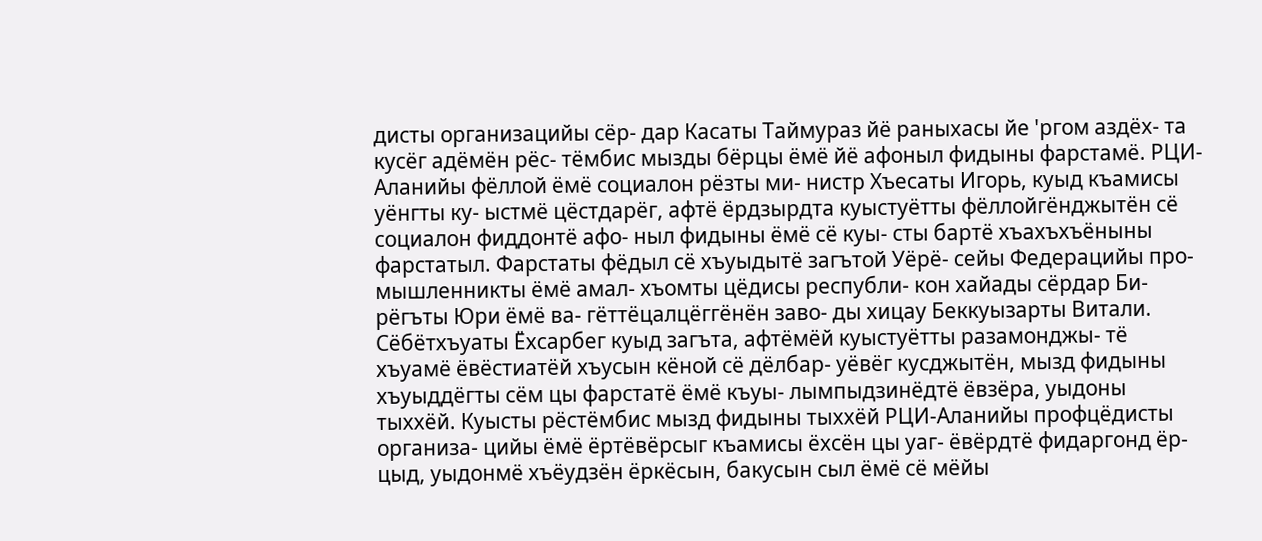дисты организацийы сёр- дар Касаты Таймураз йё раныхасы йе 'ргом аздёх- та кусёг адёмён рёс- тёмбис мызды бёрцы ёмё йё афоныл фидыны фарстамё. РЦИ-Аланийы фёллой ёмё социалон рёзты ми- нистр Хъесаты Игорь, куыд къамисы уёнгты ку- ыстмё цёстдарёг, афтё ёрдзырдта куыстуётты фёллойгёнджытён сё социалон фиддонтё афо- ныл фидыны ёмё сё куы- сты бартё хъахъхъёныны фарстатыл. Фарстаты фёдыл сё хъуыдытё загътой Уёрё- сейы Федерацийы про- мышленникты ёмё амал- хъомты цёдисы республи- кон хайады сёрдар Би- рёгъты Юри ёмё ва- гёттёцалцёггёнён заво- ды хицау Беккуызарты Витали. Сёбётхъуаты Ёхсарбег куыд загъта, афтёмёй куыстуётты разамонджы- тё хъуамё ёвёстиатёй хъусын кёной сё дёлбар- уёвёг кусджытён, мызд фидыны хъуыддёгты сём цы фарстатё ёмё къуы- лымпыдзинёдтё ёвзёра, уыдоны тыххёй. Куысты рёстёмбис мызд фидыны тыххёй РЦИ-Аланийы профцёдисты организа- цийы ёмё ёртёвёрсыг къамисы ёхсён цы уаг- ёвёрдтё фидаргонд ёр- цыд, уыдонмё хъёудзён ёркёсын, бакусын сыл ёмё сё мёйы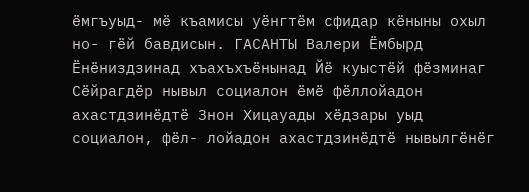ёмгъуыд- мё къамисы уёнгтём сфидар кёныны охыл но- гёй бавдисын. ГАСАНТЫ Валери Ёмбырд Ёнёниздзинад хъахъхъёнынад Йё куыстёй фёзминаг Сёйрагдёр нывыл социалон ёмё фёллойадон ахастдзинёдтё Знон Хицауады хёдзары уыд социалон, фёл- лойадон ахастдзинёдтё нывылгёнёг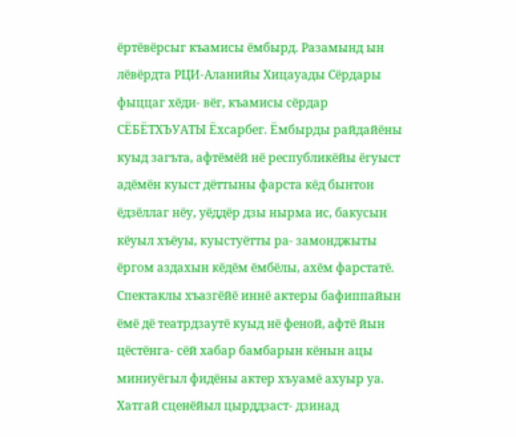ёртёвёрсыг къамисы ёмбырд. Разамынд ын лёвёрдта РЦИ-Аланийы Хицауады Сёрдары фыццаг хёди- вёг, къамисы сёрдар СЁБЁТХЪУАТЫ Ёхсарбег. Ёмбырды райдайёны куыд загъта, афтёмёй нё республикёйы ёгуыст адёмён куыст дёттыны фарста кёд бынтон ёдзёллаг нёу, уёддёр дзы нырма ис, бакусын кёуыл хъёуы, куыстуётты ра- замонджыты ёргом аздахын кёдём ёмбёлы, ахём фарстатё. Спектаклы хъазгёйё иннё актеры бафиппайын ёмё дё театрдзаутё куыд нё феной, афтё йын цёстёнга- сёй хабар бамбарын кёнын ацы миниуёгыл фидёны актер хъуамё ахуыр уа. Хатгай сценёйыл цырддзаст- дзинад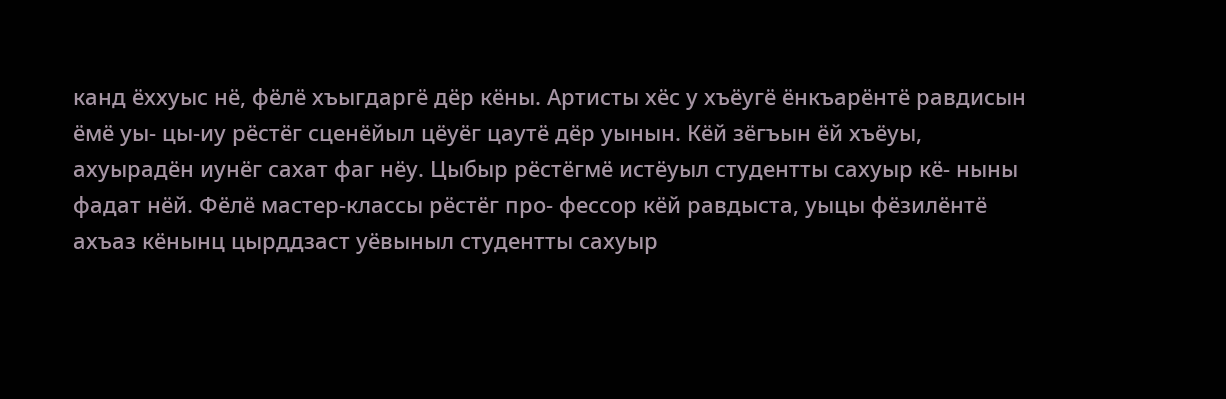канд ёххуыс нё, фёлё хъыгдаргё дёр кёны. Артисты хёс у хъёугё ёнкъарёнтё равдисын ёмё уы- цы-иу рёстёг сценёйыл цёуёг цаутё дёр уынын. Кёй зёгъын ёй хъёуы, ахуырадён иунёг сахат фаг нёу. Цыбыр рёстёгмё истёуыл студентты сахуыр кё- ныны фадат нёй. Фёлё мастер-классы рёстёг про- фессор кёй равдыста, уыцы фёзилёнтё ахъаз кёнынц цырддзаст уёвыныл студентты сахуыр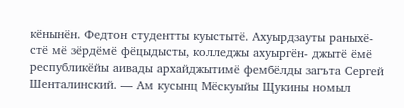кёнынён. Федтон студентты куыстытё. Ахуырдзауты раныхё- стё мё зёрдёмё фёцыдысты, колледжы ахуыргён- джытё ёмё республикёйы аивады архайджытимё фембёлды загъта Сергей Шенталинский. — Ам кусынц Мёскуыйы Щукины номыл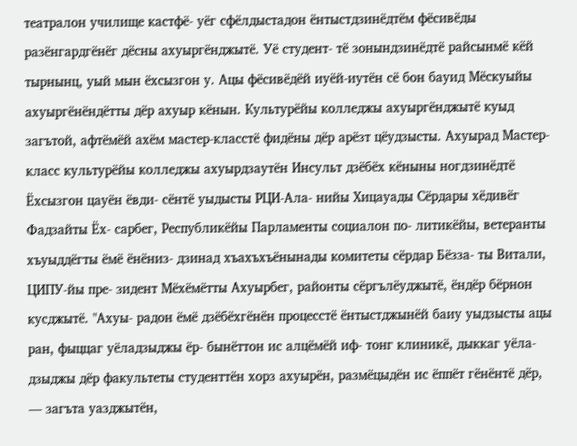театралон училище кастфё- уёг сфёлдыстадон ёнтыстдзинёдтём фёсивёды разёнгардгёнёг дёсны ахуыргёнджытё. Уё студент- тё зонындзинёдтё райсынмё кёй тырнынц, уый мын ёхсызгон у. Ацы фёсивёдёй иуёй-иутён сё бон бауид Мёскуыйы ахуыргёнёндётты дёр ахуыр кёнын. Культурёйы колледжы ахуыргёнджытё куыд загътой, афтёмёй ахём мастер-класстё фидёны дёр арёзт цёудзысты. Ахуырад Мастер-класс культурёйы колледжы ахуырдзаутён Инсульт дзёбёх кёныны ногдзинёдтё Ёхсызгон цауён ёвди- сёнтё уыдысты РЦИ-Ала- нийы Хицауады Сёрдары хёдивёг Фадзайты Ёх- сарбег, Республикёйы Парламенты социалон по- литикёйы, ветеранты хъуыддёгты ёмё ёнёниз- дзинад хъахъхъёнынады комитеты сёрдар Бёзза- ты Витали, ЦИПУ-йы пре- зидент Мёхёмётты Ахуырбег, районты сёргълёуджытё, ёндёр бёрнон кусджытё. "Ахуы- радон ёмё дзёбёхгёнён процесстё ёнтыстджынёй баиу уыдзысты ацы ран, фыццаг уёладзыджы ёр- бынёттон ис алцёмёй иф- тонг клиникё, дыккаг уёла- дзыджы дёр факультеты студенттён хорз ахуырён, размёцыдён ис ёппёт гёнёнтё дёр, — загъта уазджытён,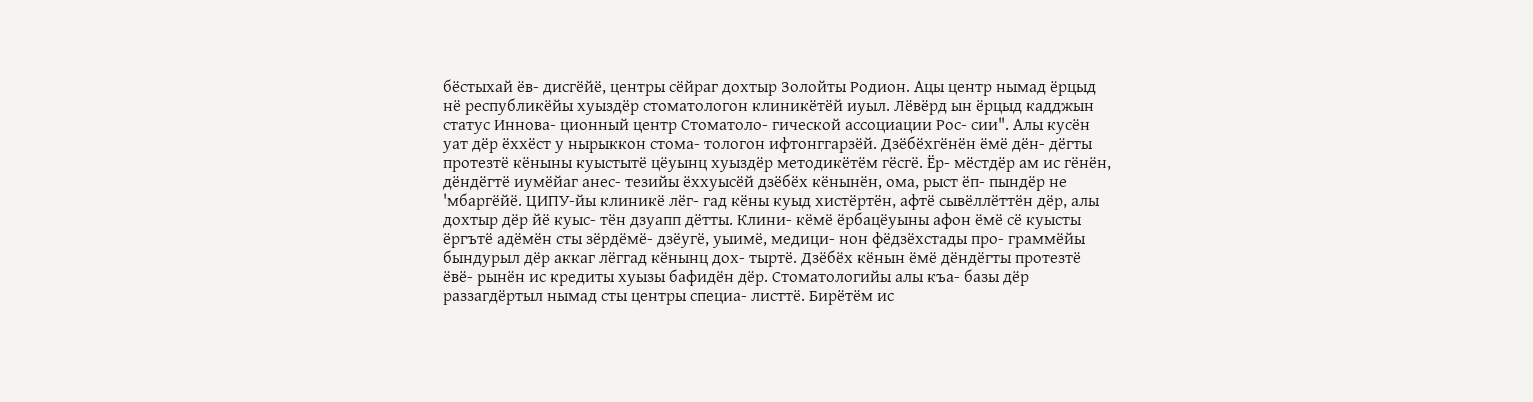бёстыхай ёв- дисгёйё, центры сёйраг дохтыр Золойты Родион. Ацы центр нымад ёрцыд нё республикёйы хуыздёр стоматологон клиникётёй иуыл. Лёвёрд ын ёрцыд кадджын статус Иннова- ционный центр Стоматоло- гической ассоциации Рос- сии". Алы кусён уат дёр ёххёст у нырыккон стома- тологон ифтонггарзёй. Дзёбёхгёнён ёмё дён- дёгты протезтё кёныны куыстытё цёуынц хуыздёр методикётём гёсгё. Ёр- мёстдёр ам ис гёнён, дёндёгтё иумёйаг анес- тезийы ёххуысёй дзёбёх кёнынён, ома, рыст ёп- пындёр не 'мбаргёйё. ЦИПУ-йы клиникё лёг- гад кёны куыд хистёртён, афтё сывёллёттён дёр, алы дохтыр дёр йё куыс- тён дзуапп дётты. Клини- кёмё ёрбацёуыны афон ёмё сё куысты ёргътё адёмён сты зёрдёмё- дзёугё, уыимё, медици- нон фёдзёхстады про- граммёйы бындурыл дёр аккаг лёггад кёнынц дох- тыртё. Дзёбёх кёнын ёмё дёндёгты протезтё ёвё- рынён ис кредиты хуызы бафидён дёр. Стоматологийы алы къа- базы дёр раззагдёртыл нымад сты центры специа- листтё. Бирётём ис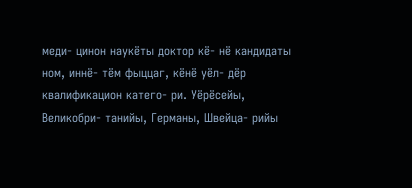меди- цинон наукёты доктор кё- нё кандидаты ном, иннё- тём фыццаг, кёнё уёл- дёр квалификацион катего- ри. Уёрёсейы, Великобри- танийы, Германы, Швейца- рийы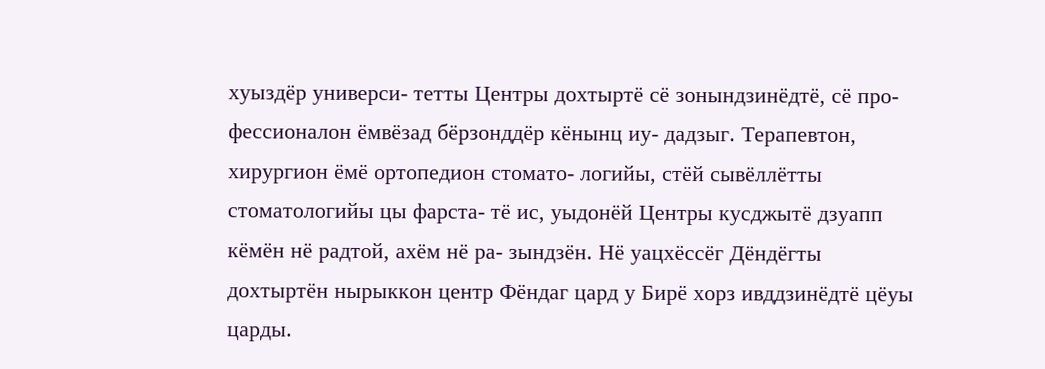хуыздёр универси- тетты Центры дохтыртё сё зонындзинёдтё, сё про- фессионалон ёмвёзад бёрзонддёр кёнынц иу- дадзыг. Терапевтон, хирургион ёмё ортопедион стомато- логийы, стёй сывёллётты стоматологийы цы фарста- тё ис, уыдонёй Центры кусджытё дзуапп кёмён нё радтой, ахём нё ра- зындзён. Нё уацхёссёг Дёндёгты дохтыртён нырыккон центр Фёндаг цард у Бирё хорз ивддзинёдтё цёуы царды.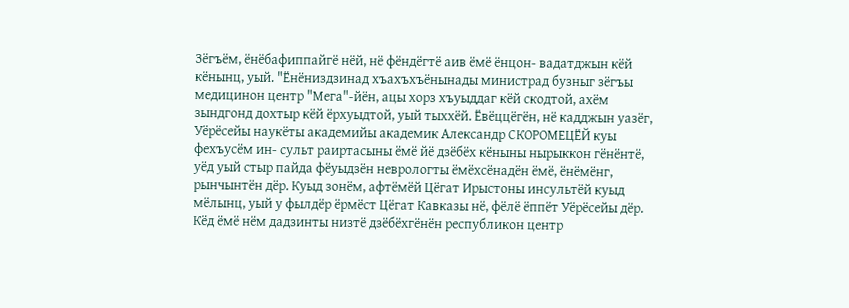Зёгъём, ёнёбафиппайгё нёй, нё фёндёгтё аив ёмё ёнцон- вадатджын кёй кёнынц, уый. "Ёнёниздзинад хъахъхъёнынады министрад бузныг зёгъы медицинон центр "Мега"-йён, ацы хорз хъуыддаг кёй скодтой, ахём зындгонд дохтыр кёй ёрхуыдтой, уый тыххёй. Ёвёццёгён, нё кадджын уазёг, Уёрёсейы наукёты академийы академик Александр СКОРОМЕЦЁЙ куы фехъусём ин- сульт раиртасыны ёмё йё дзёбёх кёныны нырыккон гёнёнтё, уёд уый стыр пайда фёуыдзён неврологты ёмёхсёнадён ёмё, ёнёмёнг, рынчынтён дёр. Куыд зонём, афтёмёй Цёгат Ирыстоны инсультёй куыд мёлынц, уый у фылдёр ёрмёст Цёгат Кавказы нё, фёлё ёппёт Уёрёсейы дёр. Кёд ёмё нём дадзинты низтё дзёбёхгёнён республикон центр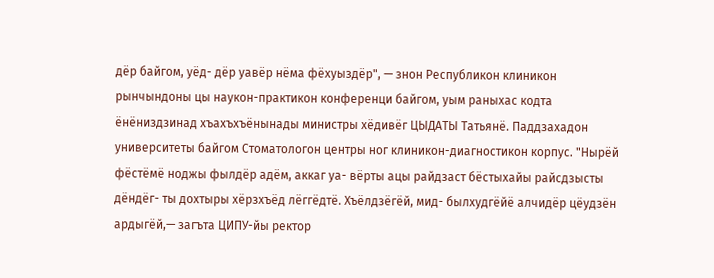дёр байгом, уёд- дёр уавёр нёма фёхуыздёр", — знон Республикон клиникон рынчындоны цы наукон-практикон конференци байгом, уым раныхас кодта ёнёниздзинад хъахъхъёнынады министры хёдивёг ЦЫДАТЫ Татьянё. Паддзахадон университеты байгом Стоматологон центры ног клиникон-диагностикон корпус. "Нырёй фёстёмё ноджы фылдёр адём, аккаг уа- вёрты ацы райдзаст бёстыхайы райсдзысты дёндёг- ты дохтыры хёрзхъёд лёггёдтё. Хъёлдзёгёй, мид- былхудгёйё алчидёр цёудзён ардыгёй,— загъта ЦИПУ-йы ректор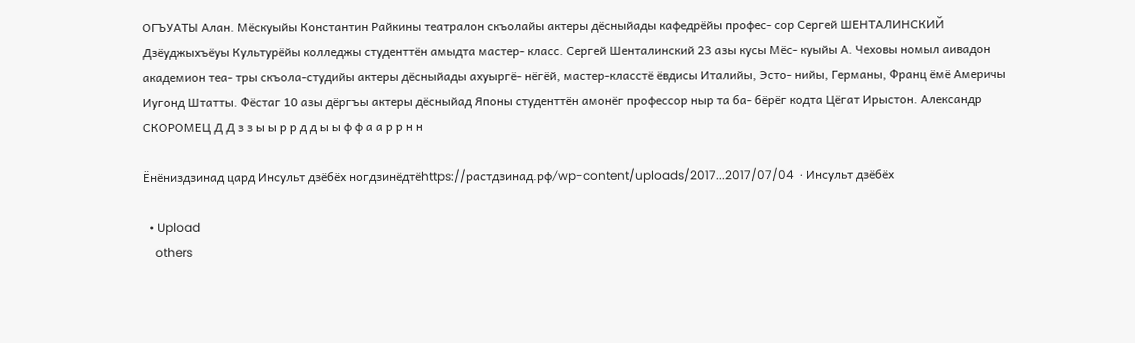ОГЪУАТЫ Алан. Мёскуыйы Константин Райкины театралон скъолайы актеры дёсныйады кафедрёйы профес- сор Сергей ШЕНТАЛИНСКИЙ Дзёуджыхъёуы Культурёйы колледжы студенттён амыдта мастер- класс. Сергей Шенталинский 23 азы кусы Мёс- куыйы А. Чеховы номыл аивадон академион теа- тры скъола-студийы актеры дёсныйады ахуыргё- нёгёй, мастер-класстё ёвдисы Италийы, Эсто- нийы, Германы, Франц ёмё Америчы Иугонд Штатты. Фёстаг 10 азы дёргъы актеры дёсныйад Японы студенттён амонёг профессор ныр та ба- бёрёг кодта Цёгат Ирыстон. Александр СКОРОМЕЦ Д Д з з ы ы р р д д ы ы ф ф а а р р н н

Ёнёниздзинад цард Инсульт дзёбёх ногдзинёдтёhttps://растдзинад.рф/wp-content/uploads/2017...2017/07/04  · Инсульт дзёбёх

  • Upload
    others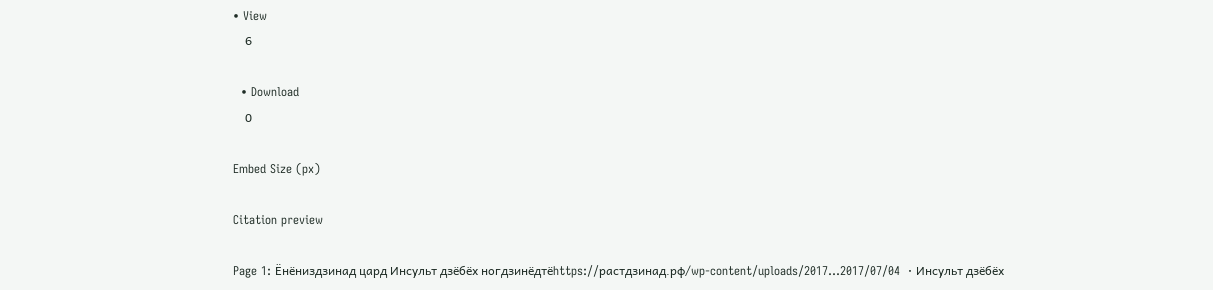• View
    6

  • Download
    0

Embed Size (px)

Citation preview

Page 1: Ёнёниздзинад цард Инсульт дзёбёх ногдзинёдтёhttps://растдзинад.рф/wp-content/uploads/2017...2017/07/04  · Инсульт дзёбёх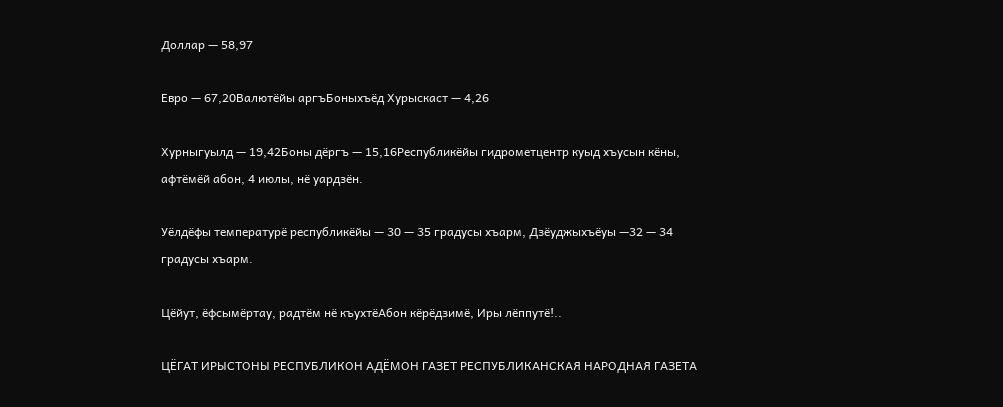Доллар — 58,97

Евро — 67,20Валютёйы аргъБоныхъёд Хурыскаст — 4,26

Хурныгуылд — 19,42Боны дёргъ — 15,16Республикёйы гидрометцентр куыд хъусын кёны, афтёмёй абон, 4 июлы, нё уардзён.

Уёлдёфы температурё республикёйы — 30 — 35 градусы хъарм, Дзёуджыхъёуы —32 — 34 градусы хъарм.

Цёйут, ёфсымёртау, радтём нё къухтёАбон кёрёдзимё, Иры лёппутё!..

ЦЁГАТ ИРЫСТОНЫ РЕСПУБЛИКОН АДЁМОН ГАЗЕТ РЕСПУБЛИКАНСКАЯ НАРОДНАЯ ГАЗЕТА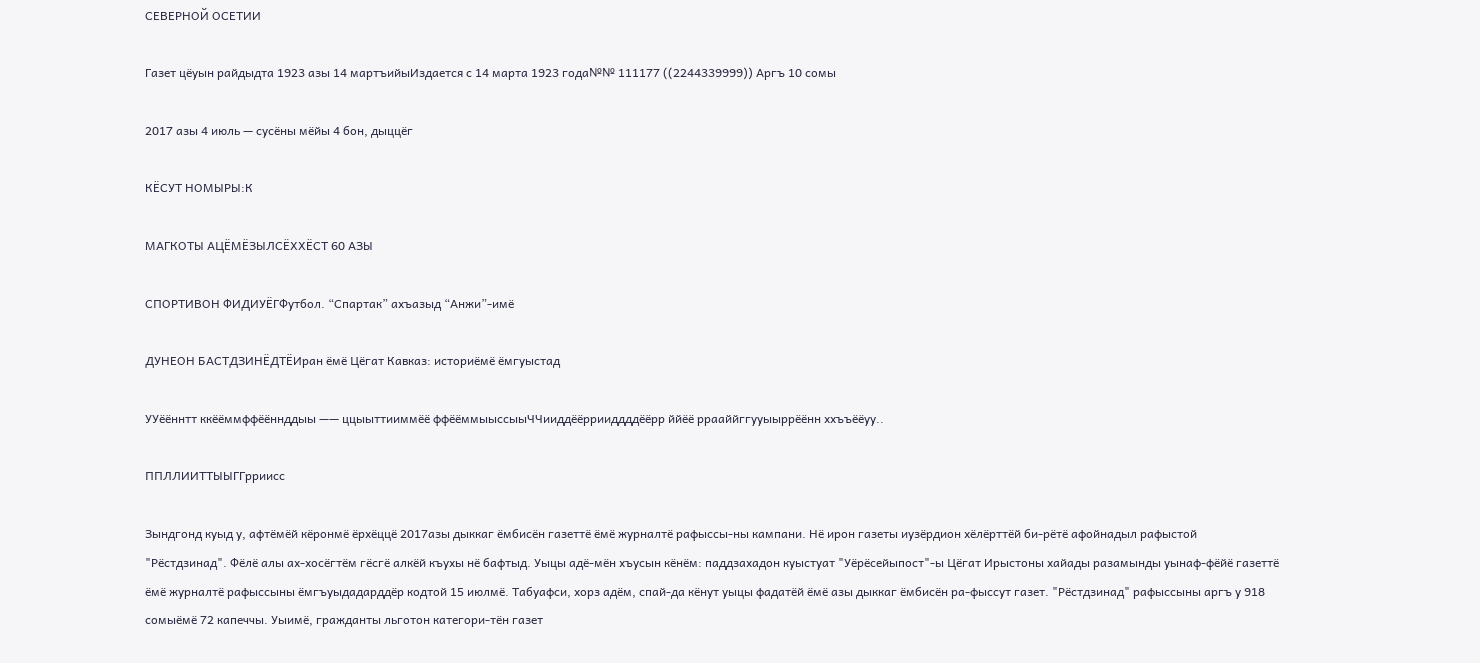СЕВЕРНОЙ ОСЕТИИ

Газет цёуын райдыдта 1923 азы 14 мартъийыИздается с 14 марта 1923 года№№ 111177 ((2244339999)) Аргъ 10 сомы

2017 азы 4 июль — сусёны мёйы 4 бон, дыццёг

КЁСУТ НОМЫРЫ:К

МАГКОТЫ АЦЁМЁЗЫЛСЁХХЁСТ 60 АЗЫ

СПОРТИВОН ФИДИУЁГФутбол. “Спартак” ахъазыд “Анжи”-имё

ДУНЕОН БАСТДЗИНЁДТЁИран ёмё Цёгат Кавказ: историёмё ёмгуыстад

УУёённтт ккёёммффёённддыы —— ццыыттииммёё ффёёммыыссыыЧЧииддёёррииддддёёрр ййёё ррааййггууыыррёённ ххъъёёуу..

ППЛЛИИТТЫЫГГрриисс

Зындгонд куыд у, афтёмёй кёронмё ёрхёццё 2017азы дыккаг ёмбисён газеттё ёмё журналтё рафыссы-ны кампани. Нё ирон газеты иузёрдион хёлёрттёй би-рётё афойнадыл рафыстой "Рёстдзинад". Фёлё алы ах-хосёгтём гёсгё алкёй къухы нё бафтыд. Уыцы адё-мён хъусын кёнём: паддзахадон куыстуат "Уёрёсейыпост"-ы Цёгат Ирыстоны хайады разамынды уынаф-фёйё газеттё ёмё журналтё рафыссыны ёмгъуыдадарддёр кодтой 15 июлмё. Табуафси, хорз адём, спай-да кёнут уыцы фадатёй ёмё азы дыккаг ёмбисён ра-фыссут газет. "Рёстдзинад" рафыссыны аргъ у 918 сомыёмё 72 капеччы. Уыимё, гражданты льготон категори-тён газет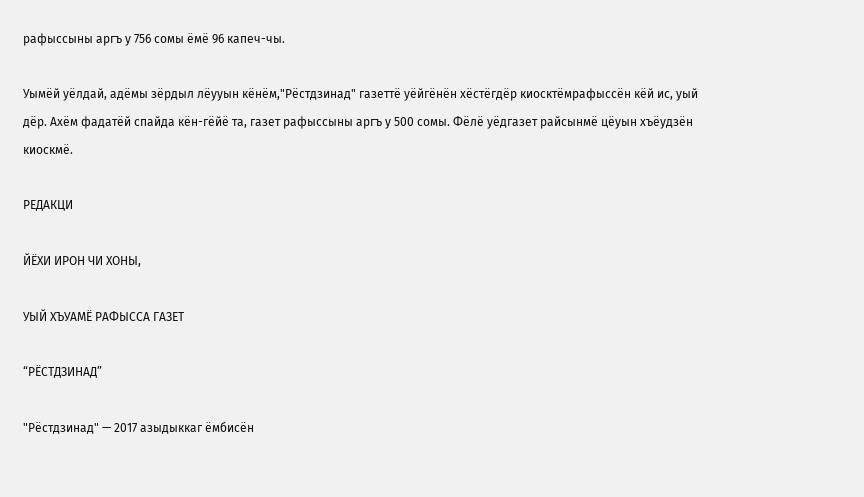рафыссыны аргъ у 756 сомы ёмё 96 капеч-чы.

Уымёй уёлдай, адёмы зёрдыл лёууын кёнём,"Рёстдзинад" газеттё уёйгёнён хёстёгдёр киосктёмрафыссён кёй ис, уый дёр. Ахём фадатёй спайда кён-гёйё та, газет рафыссыны аргъ у 500 сомы. Фёлё уёдгазет райсынмё цёуын хъёудзён киоскмё.

РЕДАКЦИ

ЙЁХИ ИРОН ЧИ ХОНЫ,

УЫЙ ХЪУАМЁ РАФЫССА ГАЗЕТ

“РЁСТДЗИНАД”

"Рёстдзинад" — 2017 азыдыккаг ёмбисён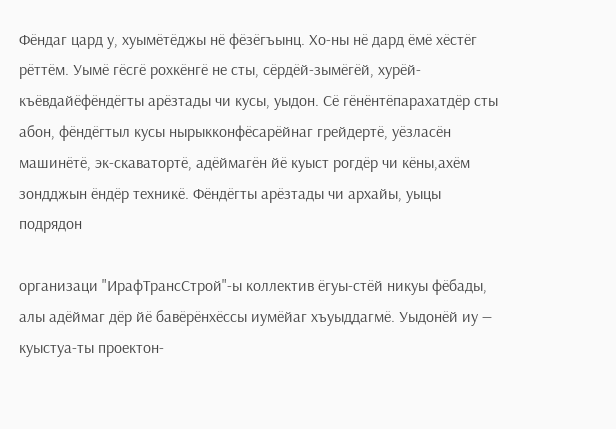Фёндаг цард у, хуымётёджы нё фёзёгъынц. Хо-ны нё дард ёмё хёстёг рёттём. Уымё гёсгё рохкёнгё не сты, сёрдёй-зымёгёй, хурёй-къёвдайёфёндёгты арёзтады чи кусы, уыдон. Сё гёнёнтёпарахатдёр сты абон, фёндёгтыл кусы нырыкконфёсарёйнаг грейдертё, уёзласён машинётё, эк-скаватортё, адёймагён йё куыст рогдёр чи кёны,ахём зондджын ёндёр техникё. Фёндёгты арёзтады чи архайы, уыцы подрядон

организаци "ИрафТрансСтрой"-ы коллектив ёгуы-стёй никуы фёбады, алы адёймаг дёр йё бавёрёнхёссы иумёйаг хъуыддагмё. Уыдонёй иу — куыстуа-ты проектон-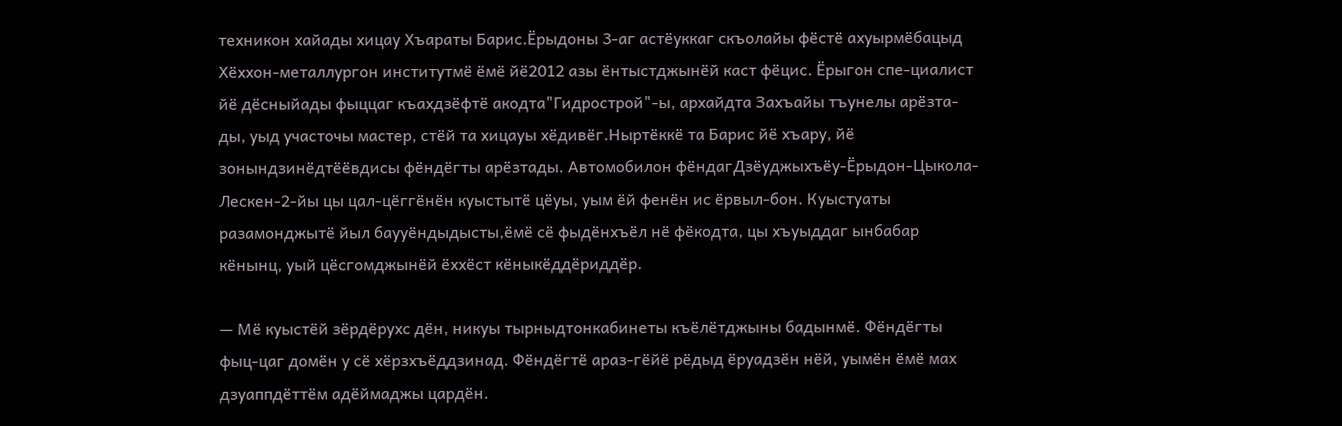техникон хайады хицау Хъараты Барис.Ёрыдоны 3-аг астёуккаг скъолайы фёстё ахуырмёбацыд Хёххон-металлургон институтмё ёмё йё2012 азы ёнтыстджынёй каст фёцис. Ёрыгон спе-циалист йё дёсныйады фыццаг къахдзёфтё акодта"Гидрострой"-ы, архайдта Захъайы тъунелы арёзта-ды, уыд участочы мастер, стёй та хицауы хёдивёг.Ныртёккё та Барис йё хъару, йё зонындзинёдтёёвдисы фёндёгты арёзтады. Автомобилон фёндагДзёуджыхъёу-Ёрыдон-Цыкола-Лескен-2-йы цы цал-цёггёнён куыстытё цёуы, уым ёй фенён ис ёрвыл-бон. Куыстуаты разамонджытё йыл баууёндыдысты,ёмё сё фыдёнхъёл нё фёкодта, цы хъуыддаг ынбабар кёнынц, уый цёсгомджынёй ёххёст кёныкёддёриддёр.

— Мё куыстёй зёрдёрухс дён, никуы тырныдтонкабинеты къёлётджыны бадынмё. Фёндёгты фыц-цаг домён у сё хёрзхъёддзинад. Фёндёгтё араз-гёйё рёдыд ёруадзён нёй, уымён ёмё мах дзуаппдёттём адёймаджы цардён.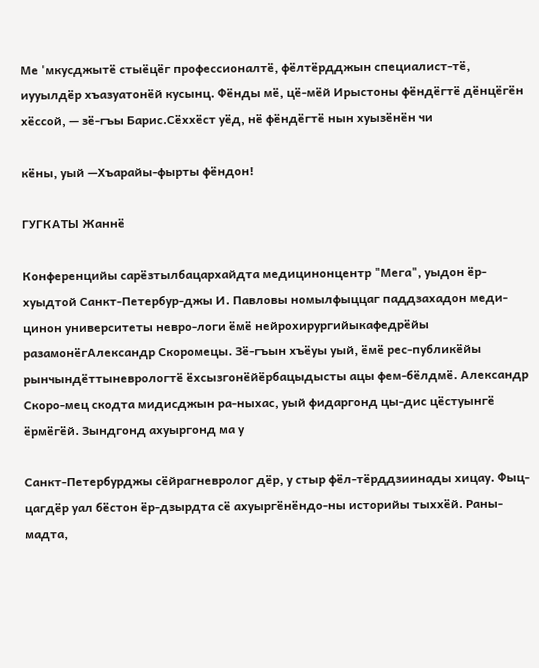Ме 'мкусджытё стыёцёг профессионалтё, фёлтёрдджын специалист-тё, иууылдёр хъазуатонёй кусынц. Фёнды мё, цё-мёй Ирыстоны фёндёгтё дёнцёгён хёссой, — зё-гъы Барис.Сёххёст уёд, нё фёндёгтё нын хуызёнён чи

кёны, уый —Хъарайы-фырты фёндон!

ГУГКАТЫ Жаннё

Конференцийы сарёзтылбацархайдта медицинонцентр "Мега", уыдон ёр-хуыдтой Санкт-Петербур-джы И. Павловы номылфыццаг паддзахадон меди-цинон университеты невро-логи ёмё нейрохирургийыкафедрёйы разамонёгАлександр Скоромецы. Зё-гъын хъёуы уый, ёмё рес-публикёйы рынчындёттыневрологтё ёхсызгонёйёрбацыдысты ацы фем-бёлдмё. Александр Скоро-мец скодта мидисджын ра-ныхас, уый фидаргонд цы-дис цёстуынгё ёрмёгёй. Зындгонд ахуыргонд ма у

Санкт-Петербурджы сёйрагневролог дёр, у стыр фёл-тёрддзиинады хицау. Фыц-цагдёр уал бёстон ёр-дзырдта сё ахуыргёнёндо-ны историйы тыххёй. Раны-мадта,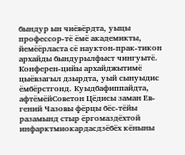бындур ын чиёвёрдта, уыцы профессор-тё ёмё академикты, йемёёрласта сё науктон-прак-тикон архайды бындурылфыст чингуытё. Конферен-цийы архайджытимё цыёвзагыл дзырдта, уый сынуыдис ёмбёрстгонд. Куыдбафиппайдта, афтёмёйСоветон Цёдисы заман Ев-гений Чазовы фёрцы бёс-тёйы разамынд стыр ёргомаздёхтой инфарктмиокардасдзёбёх кёныны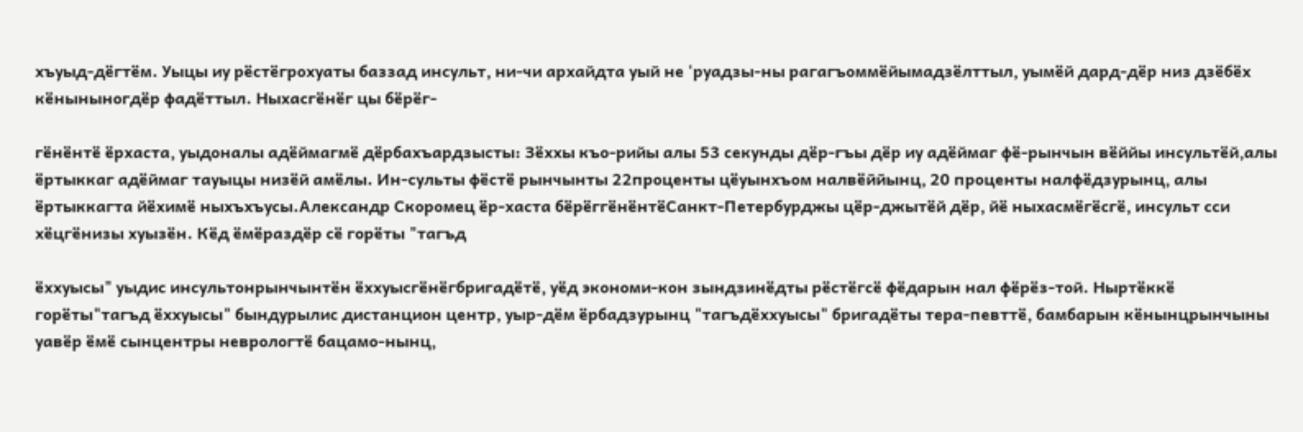хъуыд-дёгтём. Уыцы иу рёстёгрохуаты баззад инсульт, ни-чи архайдта уый не 'руадзы-ны рагагъоммёйымадзёлттыл, уымёй дард-дёр низ дзёбёх кёныныногдёр фадёттыл. Ныхасгёнёг цы бёрёг-

гёнёнтё ёрхаста, уыдоналы адёймагмё дёрбахъардзысты: Зёххы къо-рийы алы 53 секунды дёр-гъы дёр иу адёймаг фё-рынчын вёййы инсультёй,алы ёртыккаг адёймаг тауыцы низёй амёлы. Ин-сульты фёстё рынчынты 22проценты цёуынхъом налвёййынц, 20 проценты налфёдзурынц, алы ёртыккагта йёхимё ныхъхъусы.Александр Скоромец ёр-хаста бёрёггёнёнтёСанкт-Петербурджы цёр-джытёй дёр, йё ныхасмёгёсгё, инсульт сси хёцгёнизы хуызён. Кёд ёмёраздёр сё горёты "тагъд

ёххуысы" уыдис инсультонрынчынтён ёххуысгёнёгбригадётё, уёд экономи-кон зындзинёдты рёстёгсё фёдарын нал фёрёз-той. Ныртёккё горёты"тагъд ёххуысы" бындурылис дистанцион центр, уыр-дём ёрбадзурынц "тагъдёххуысы" бригадёты тера-певттё, бамбарын кёнынцрынчыны уавёр ёмё сынцентры неврологтё бацамо-нынц,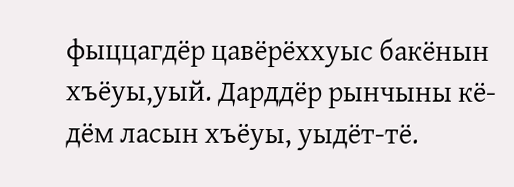фыццагдёр цавёрёххуыс бакёнын хъёуы,уый. Дарддёр рынчыны кё-дём ласын хъёуы, уыдёт-тё.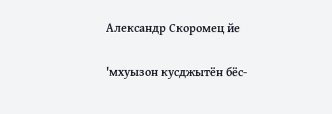Александр Скоромец йе

'мхуызон кусджытён бёс-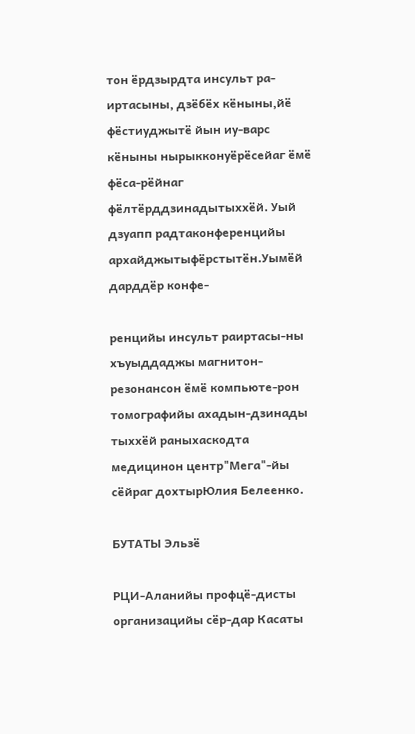тон ёрдзырдта инсульт ра-иртасыны, дзёбёх кёныны,йё фёстиуджытё йын иу-варс кёныны нырыкконуёрёсейаг ёмё фёса-рёйнаг фёлтёрддзинадытыххёй. Уый дзуапп радтаконференцийы архайджытыфёрстытён.Уымёй дарддёр конфе-

ренцийы инсульт раиртасы-ны хъуыддаджы магнитон-резонансон ёмё компьюте-рон томографийы ахадын-дзинады тыххёй раныхаскодта медицинон центр"Мега"-йы сёйраг дохтырЮлия Белеенко.

БУТАТЫ Эльзё

РЦИ-Аланийы профцё-дисты организацийы сёр-дар Касаты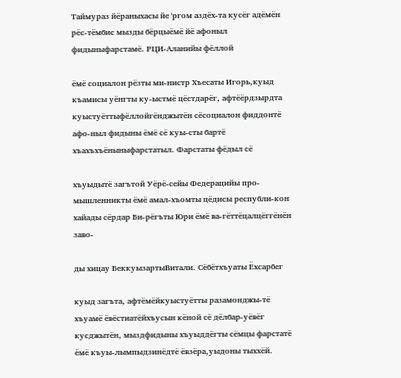Таймураз йёраныхасы йе 'ргом аздёх-та кусёг адёмён рёс-тёмбис мызды бёрцыёмё йё афоныл фидыныфарстамё. РЦИ-Аланийы фёллой

ёмё социалон рёзты ми-нистр Хъесаты Игорь,куыд къамисы уёнгты ку-ыстмё цёстдарёг, афтёёрдзырдта куыстуёттыфёллойгёнджытён сёсоциалон фиддонтё афо-ныл фидыны ёмё сё куы-сты бартё хъахъхъёныныфарстатыл. Фарстаты фёдыл сё

хъуыдытё загътой Уёрё-сейы Федерацийы про-мышленникты ёмё амал-хъомты цёдисы республи-кон хайады сёрдар Би-рёгъты Юри ёмё ва-гёттёцалцёггёнён заво-

ды хицау БеккуызартыВитали. Сёбётхъуаты Ёхсарбег

куыд загъта, афтёмёйкуыстуётты разамонджы-тё хъуамё ёвёстиатёйхъусын кёной сё дёлбар-уёвёг кусджытён, мыздфидыны хъуыддёгты сёмцы фарстатё ёмё къуы-лымпыдзинёдтё ёвзёра,уыдоны тыххёй.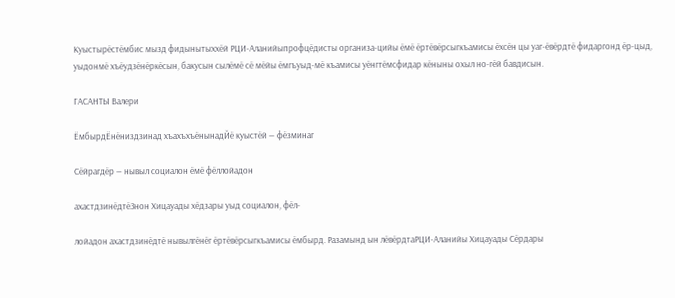Куыстырёстёмбис мызд фидынытыххёй РЦИ-Аланийыпрофцёдисты организа-цийы ёмё ёртёвёрсыгкъамисы ёхсён цы уаг-ёвёрдтё фидаргонд ёр-цыд, уыдонмё хъёудзёнёркёсын, бакусын сылёмё сё мёйы ёмгъуыд-мё къамисы уёнгтёмсфидар кёныны охыл но-гёй бавдисын.

ГАСАНТЫ Валери

ЁмбырдЁнёниздзинад хъахъхъёнынадЙё куыстёй — фёзминаг

Сёйрагдёр — нывыл социалон ёмё фёллойадон

ахастдзинёдтёЗнон Хицауады хёдзары уыд социалон, фёл-

лойадон ахастдзинёдтё нывылгёнёг ёртёвёрсыгкъамисы ёмбырд. Разамынд ын лёвёрдтаРЦИ-Аланийы Хицауады Сёрдары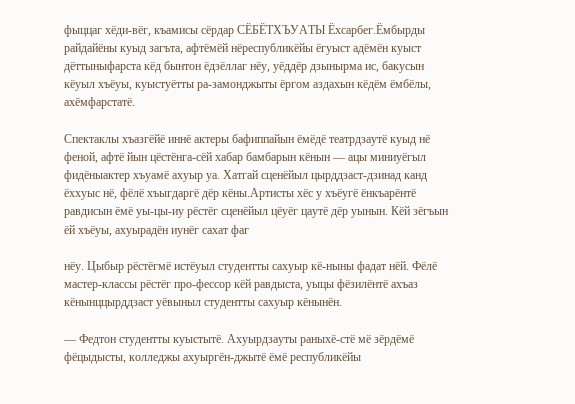фыццаг хёди-вёг, къамисы сёрдар СЁБЁТХЪУАТЫ Ёхсарбег.Ёмбырды райдайёны куыд загъта, афтёмёй нёреспубликёйы ёгуыст адёмён куыст дёттыныфарста кёд бынтон ёдзёллаг нёу, уёддёр дзынырма ис, бакусын кёуыл хъёуы, куыстуётты ра-замонджыты ёргом аздахын кёдём ёмбёлы, ахёмфарстатё.

Спектаклы хъазгёйё иннё актеры бафиппайын ёмёдё театрдзаутё куыд нё феной, афтё йын цёстёнга-сёй хабар бамбарын кёнын — ацы миниуёгыл фидёныактер хъуамё ахуыр уа. Хатгай сценёйыл цырддзаст-дзинад канд ёххуыс нё, фёлё хъыгдаргё дёр кёны.Артисты хёс у хъёугё ёнкъарёнтё равдисын ёмё уы-цы-иу рёстёг сценёйыл цёуёг цаутё дёр уынын. Кёй зёгъын ёй хъёуы, ахуырадён иунёг сахат фаг

нёу. Цыбыр рёстёгмё истёуыл студентты сахуыр кё-ныны фадат нёй. Фёлё мастер-классы рёстёг про-фессор кёй равдыста, уыцы фёзилёнтё ахъаз кёнынццырддзаст уёвыныл студентты сахуыр кёнынён.

— Федтон студентты куыстытё. Ахуырдзауты раныхё-стё мё зёрдёмё фёцыдысты, колледжы ахуыргён-джытё ёмё республикёйы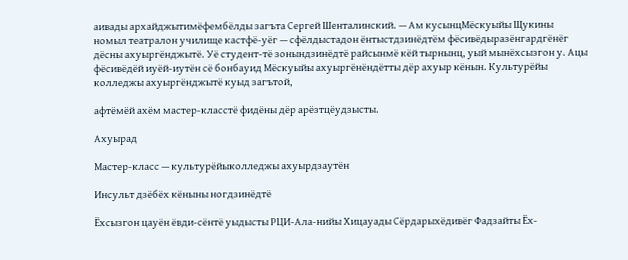аивады архайджытимёфембёлды загъта Сергей Шенталинский. — Ам кусынцМёскуыйы Щукины номыл театралон училище кастфё-уёг — сфёлдыстадон ёнтыстдзинёдтём фёсивёдыразёнгардгёнёг дёсны ахуыргёнджытё. Уё студент-тё зонындзинёдтё райсынмё кёй тырнынц, уый мынёхсызгон у. Ацы фёсивёдёй иуёй-иутён сё бонбауид Мёскуыйы ахуыргёнёндётты дёр ахуыр кёнын. Культурёйы колледжы ахуыргёнджытё куыд загътой,

афтёмёй ахём мастер-класстё фидёны дёр арёзтцёудзысты.

Ахуырад

Мастер-класс — культурёйыколледжы ахуырдзаутён

Инсульт дзёбёх кёныны ногдзинёдтё

Ёхсызгон цауён ёвди-сёнтё уыдысты РЦИ-Ала-нийы Хицауады Сёрдарыхёдивёг Фадзайты Ёх-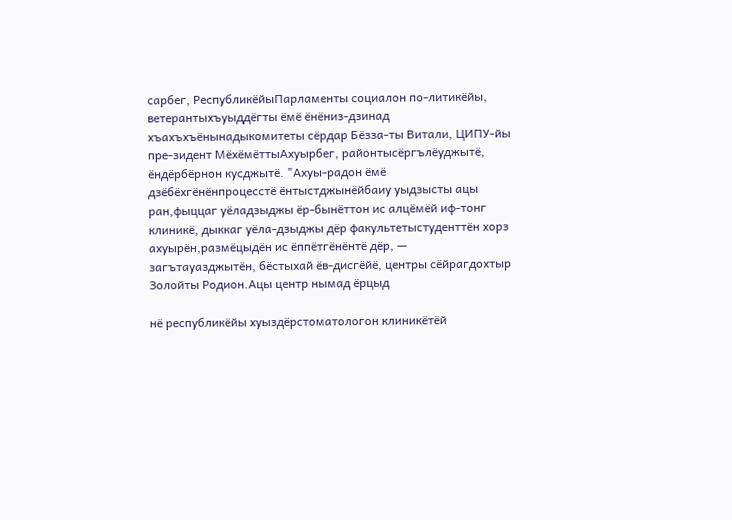сарбег, РеспубликёйыПарламенты социалон по-литикёйы, ветерантыхъуыддёгты ёмё ёнёниз-дзинад хъахъхъёнынадыкомитеты сёрдар Бёзза-ты Витали, ЦИПУ-йы пре-зидент МёхёмёттыАхуырбег, районтысёргълёуджытё, ёндёрбёрнон кусджытё. "Ахуы-радон ёмё дзёбёхгёнёнпроцесстё ёнтыстджынёйбаиу уыдзысты ацы ран,фыццаг уёладзыджы ёр-бынёттон ис алцёмёй иф-тонг клиникё, дыккаг уёла-дзыджы дёр факультетыстуденттён хорз ахуырён,размёцыдён ис ёппётгёнёнтё дёр, — загътауазджытён, бёстыхай ёв-дисгёйё, центры сёйрагдохтыр Золойты Родион.Ацы центр нымад ёрцыд

нё республикёйы хуыздёрстоматологон клиникётёй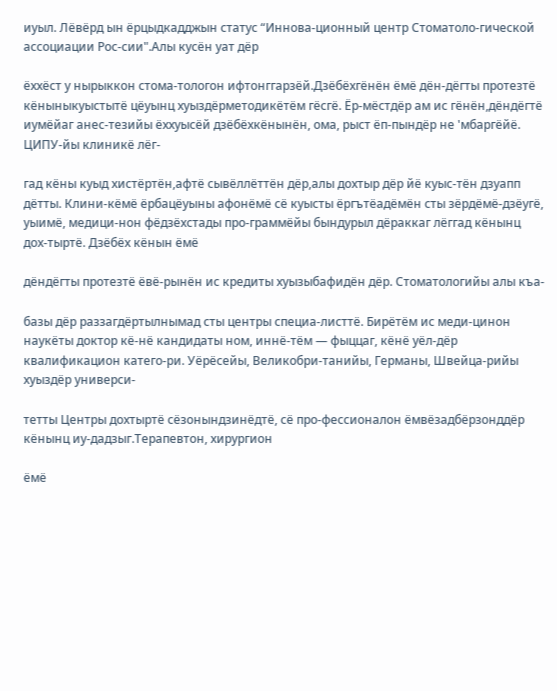иуыл. Лёвёрд ын ёрцыдкадджын статус “Иннова-ционный центр Стоматоло-гической ассоциации Рос-сии".Алы кусён уат дёр

ёххёст у нырыккон стома-тологон ифтонггарзёй.Дзёбёхгёнён ёмё дён-дёгты протезтё кёныныкуыстытё цёуынц хуыздёрметодикётём гёсгё. Ёр-мёстдёр ам ис гёнён,дёндёгтё иумёйаг анес-тезийы ёххуысёй дзёбёхкёнынён, ома, рыст ёп-пындёр не 'мбаргёйё. ЦИПУ-йы клиникё лёг-

гад кёны куыд хистёртён,афтё сывёллёттён дёр,алы дохтыр дёр йё куыс-тён дзуапп дётты. Клини-кёмё ёрбацёуыны афонёмё сё куысты ёргътёадёмён сты зёрдёмё-дзёугё, уыимё, медици-нон фёдзёхстады про-граммёйы бындурыл дёраккаг лёггад кёнынц дох-тыртё. Дзёбёх кёнын ёмё

дёндёгты протезтё ёвё-рынён ис кредиты хуызыбафидён дёр. Стоматологийы алы къа-

базы дёр раззагдёртылнымад сты центры специа-листтё. Бирётём ис меди-цинон наукёты доктор кё-нё кандидаты ном, иннё-тём — фыццаг, кёнё уёл-дёр квалификацион катего-ри. Уёрёсейы, Великобри-танийы, Германы, Швейца-рийы хуыздёр универси-

тетты Центры дохтыртё сёзонындзинёдтё, сё про-фессионалон ёмвёзадбёрзонддёр кёнынц иу-дадзыг.Терапевтон, хирургион

ёмё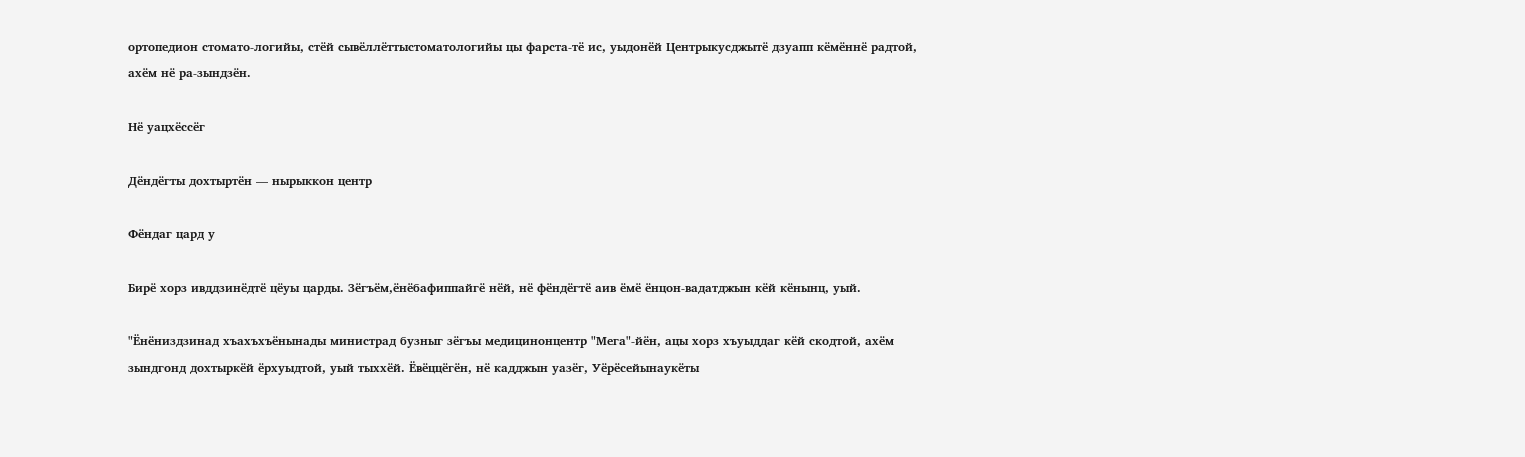ортопедион стомато-логийы, стёй сывёллёттыстоматологийы цы фарста-тё ис, уыдонёй Центрыкусджытё дзуапп кёмённё радтой, ахём нё ра-зындзён.

Нё уацхёссёг

Дёндёгты дохтыртён — нырыккон центр

Фёндаг цард у

Бирё хорз ивддзинёдтё цёуы царды. Зёгъём,ёнёбафиппайгё нёй, нё фёндёгтё аив ёмё ёнцон-вадатджын кёй кёнынц, уый.

"Ёнёниздзинад хъахъхъёнынады министрад бузныг зёгъы медицинонцентр "Мега"-йён, ацы хорз хъуыддаг кёй скодтой, ахём зындгонд дохтыркёй ёрхуыдтой, уый тыххёй. Ёвёццёгён, нё кадджын уазёг, Уёрёсейынаукёты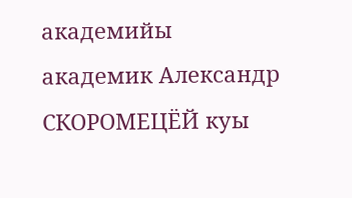академийы академик Александр СКОРОМЕЦЁЙ куы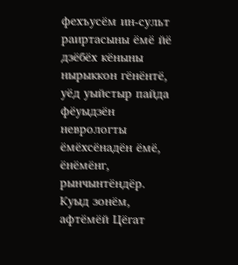фехъусём ин-сульт раиртасыны ёмё йё дзёбёх кёныны нырыккон гёнёнтё, уёд уыйстыр пайда фёуыдзён неврологты ёмёхсёнадён ёмё, ёнёмёнг, рынчынтёндёр. Куыд зонём, афтёмёй Цёгат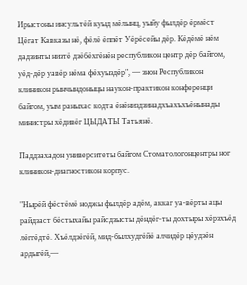Ирыстоны инсультёй куыд мёлынц, уыйу фылдёр ёрмёст Цёгат Кавказы нё, фёлё ёппёт Уёрёсейы дёр. Кёдёмё нём дадзинты низтё дзёбёхгёнён республикон центр дёр байгом, уёд-дёр уавёр нёма фёхуыздёр", — знон Республикон клиникон рынчындоныцы наукон-практикон конференци байгом, уым раныхас кодта ёнёниздзинадхъахъхъёнынады министры хёдивёг ЦЫДАТЫ Татьянё.

Паддзахадон университеты байгом Стоматологонцентры ног клиникон-диагностикон корпус.

"Нырёй фёстёмё ноджы фылдёр адём, аккаг уа-вёрты ацы райдзаст бёстыхайы райсдзысты дёндёг-ты дохтыры хёрзхъёд лёггёдтё. Хъёлдзёгёй, мид-былхудгёйё алчидёр цёудзён ардыгёй,—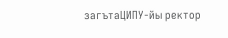загътаЦИПУ-йы ректор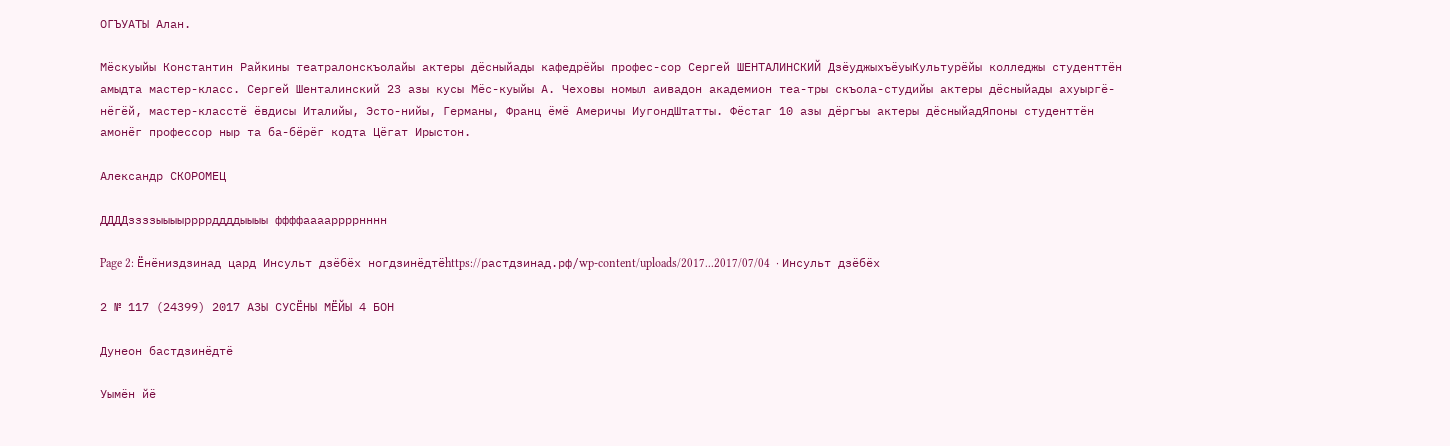ОГЪУАТЫ Алан.

Мёскуыйы Константин Райкины театралонскъолайы актеры дёсныйады кафедрёйы профес-сор Сергей ШЕНТАЛИНСКИЙ ДзёуджыхъёуыКультурёйы колледжы студенттён амыдта мастер-класс. Сергей Шенталинский 23 азы кусы Мёс-куыйы А. Чеховы номыл аивадон академион теа-тры скъола-студийы актеры дёсныйады ахуыргё-нёгёй, мастер-класстё ёвдисы Италийы, Эсто-нийы, Германы, Франц ёмё Америчы ИугондШтатты. Фёстаг 10 азы дёргъы актеры дёсныйадЯпоны студенттён амонёг профессор ныр та ба-бёрёг кодта Цёгат Ирыстон.

Александр СКОРОМЕЦ

ДДДДззззыыыыррррддддыыыы ффффааааррррнннн

Page 2: Ёнёниздзинад цард Инсульт дзёбёх ногдзинёдтёhttps://растдзинад.рф/wp-content/uploads/2017...2017/07/04  · Инсульт дзёбёх

2 № 117 (24399) 2017 АЗЫ СУСЁНЫ МЁЙЫ 4 БОН

Дунеон бастдзинёдтё

Уымён йё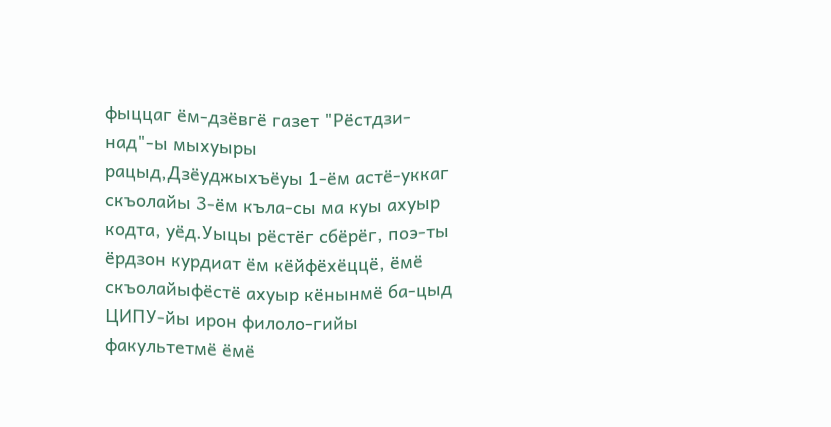фыццаг ём-дзёвгё газет "Рёстдзи-над"-ы мыхуыры рацыд,Дзёуджыхъёуы 1-ём астё-уккаг скъолайы 3-ём къла-сы ма куы ахуыр кодта, уёд.Уыцы рёстёг сбёрёг, поэ-ты ёрдзон курдиат ём кёйфёхёццё, ёмё скъолайыфёстё ахуыр кёнынмё ба-цыд ЦИПУ-йы ирон филоло-гийы факультетмё ёмё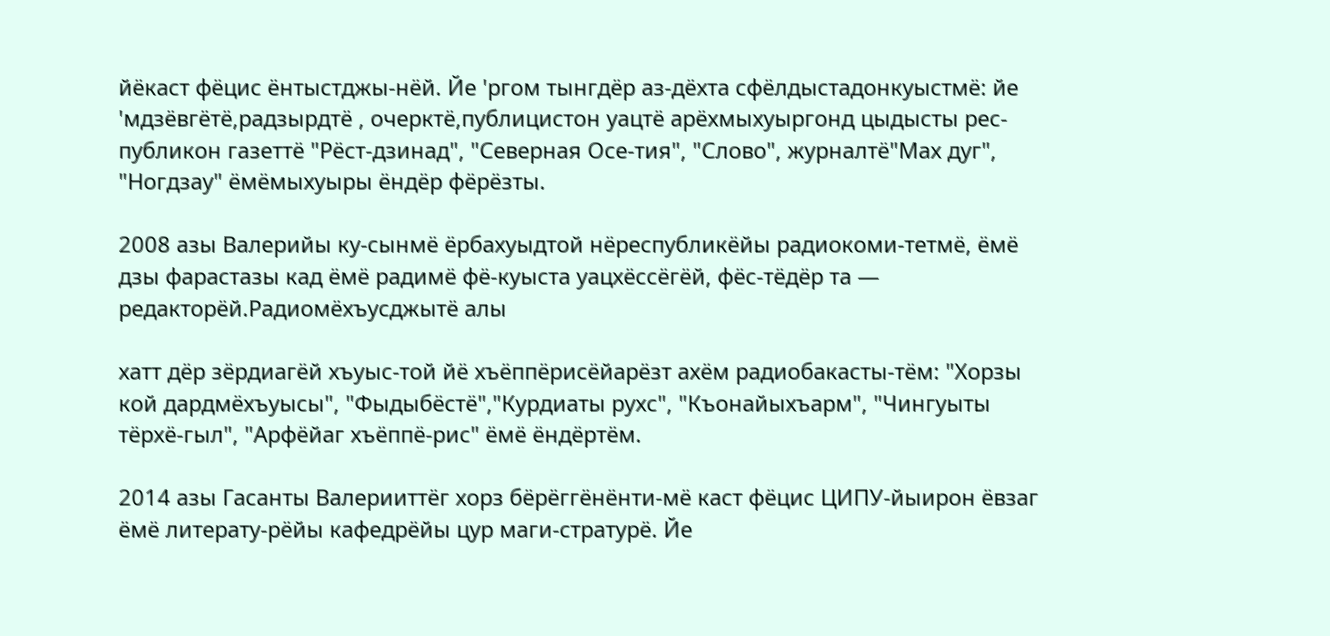йёкаст фёцис ёнтыстджы-нёй. Йе 'ргом тынгдёр аз-дёхта сфёлдыстадонкуыстмё: йе 'мдзёвгётё,радзырдтё , очерктё,публицистон уацтё арёхмыхуыргонд цыдысты рес-публикон газеттё "Рёст-дзинад", "Северная Осе-тия", "Слово", журналтё"Мах дуг", "Ногдзау" ёмёмыхуыры ёндёр фёрёзты.

2008 азы Валерийы ку-сынмё ёрбахуыдтой нёреспубликёйы радиокоми-тетмё, ёмё дзы фарастазы кад ёмё радимё фё-куыста уацхёссёгёй, фёс-тёдёр та — редакторёй.Радиомёхъусджытё алы

хатт дёр зёрдиагёй хъуыс-той йё хъёппёрисёйарёзт ахём радиобакасты-тём: "Хорзы кой дардмёхъуысы", "Фыдыбёстё","Курдиаты рухс", "Къонайыхъарм", "Чингуыты тёрхё-гыл", "Арфёйаг хъёппё-рис" ёмё ёндёртём.

2014 азы Гасанты Валерииттёг хорз бёрёггёнёнти-мё каст фёцис ЦИПУ-йыирон ёвзаг ёмё литерату-рёйы кафедрёйы цур маги-стратурё. Йе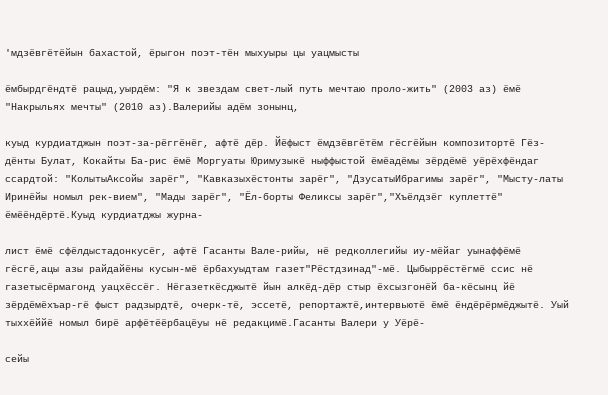'мдзёвгётёйын бахастой, ёрыгон поэт-тён мыхуыры цы уацмысты

ёмбырдгёндтё рацыд,уырдём: "Я к звездам свет-лый путь мечтаю проло-жить" (2003 аз) ёмё "Накрыльях мечты" (2010 аз).Валерийы адём зонынц,

куыд курдиатджын поэт-за-рёггёнёг, афтё дёр. Йёфыст ёмдзёвгётём гёсгёйын композитортё Гёз-дёнты Булат, Кокайты Ба-рис ёмё Моргуаты Юримузыкё ныффыстой ёмёадёмы зёрдёмё уёрёхфёндаг ссардтой: "КолытыАксойы зарёг", "Кавказыхёстонты зарёг", "ДзусатыИбрагимы зарёг", "Мысту-латы Иринёйы номыл рек-вием", "Мады зарёг", "Ёл-борты Феликсы зарёг","Хъёлдзёг куплеттё" ёмёёндёртё.Куыд курдиатджы журна-

лист ёмё сфёлдыстадонкусёг, афтё Гасанты Вале-рийы, нё редколлегийы иу-мёйаг уынаффёмё гёсгё,ацы азы райдайёны кусын-мё ёрбахуыдтам газет"Рёстдзинад"-мё. Цыбыррёстёгмё ссис нё газетысёрмагонд уацхёссёг. Нёгазеткёсджытё йын алкёд-дёр стыр ёхсызгонёй ба-кёсынц йё зёрдёмёхъар-гё фыст радзырдтё, очерк-тё, эссетё, репортажтё,интервьютё ёмё ёндёрёрмёджытё. Уый тыххёййё номыл бирё арфётёёрбацёуы нё редакцимё.Гасанты Валери у Уёрё-

сейы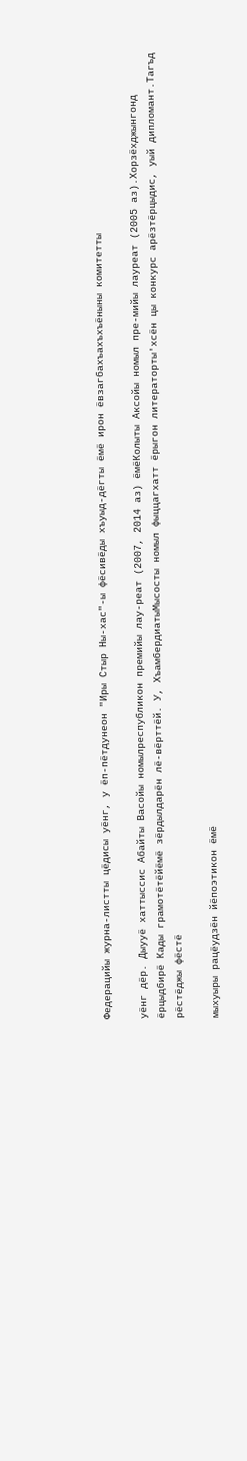Федерацийы журна-листты цёдисы уёнг, у ёп-пётдунеон "Иры Стыр Ны-хас"-ы фёсивёды хъуыд-дёгты ёмё ирон ёвзагбахъахъхъёныны комитетты

уёнг дёр. Дыууё хаттыссис Абайты Васойы номылреспубликон премийы лау-реат (2007, 2014 аз) ёмёКолыты Аксойы номыл пре-мийы лауреат (2005 аз).Хорзёхджынгонд ёрцыдбирё Кады грамотётёйёмё зёрдылдарён лё-вёрттёй. У, ХъамбердиатыМысосты номыл фыццагхатт ёрыгон литераторты'хсён цы конкурс арёзтёрцыдис, уый дипломант.Тагъд рёстёджы фёстё

мыхуыры рацёудзён йёпоэтикон ёмё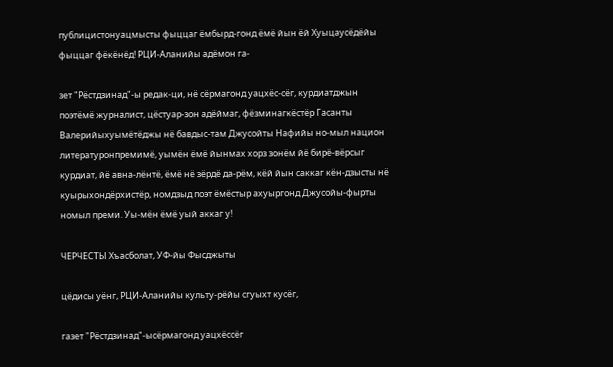публицистонуацмысты фыццаг ёмбырд-гонд ёмё йын ёй Хуыцаусёдёйы фыццаг фёкёнёд! РЦИ-Аланийы адёмон га-

зет "Рёстдзинад"-ы редак-ци, нё сёрмагонд уацхёс-сёг, курдиатджын поэтёмё журналист, цёстуар-зон адёймаг, фёзминагкёстёр Гасанты Валерийыхуымётёджы нё бавдыс-там Джусойты Нафийы но-мыл национ литературонпремимё, уымён ёмё йынмах хорз зонём йё бирё-вёрсыг курдиат, йё авна-лёнтё, ёмё нё зёрдё да-рём, кёй йын саккаг кён-дзысты нё куырыхондёрхистёр, номдзыд поэт ёмёстыр ахуыргонд Джусойы-фырты номыл преми. Уы-мён ёмё уый аккаг у!

ЧЕРЧЕСТЫ Хъасболат, УФ-йы Фысджыты

цёдисы уёнг, РЦИ-Аланийы культу-рёйы сгуыхт кусёг,

газет "Рёстдзинад"-ысёрмагонд уацхёссёг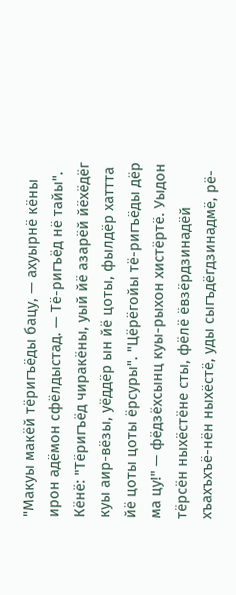"Макуы макёй тёригъёды бацу, — ахуырнё кёны ирон адёмон сфёлдыстад. — Тё-ригъёд нё тайы". Кёнё: "Тёригъёд чиракёны, уый йё азарёй йёхёдёг куы аир-вёзы, уёддёр ын йё цоты, фылдёр хаттта йё цоты цоты ёрсуры". "Цёрёгойы тё-ригъёды дёр ма цу!" — фёдзёхсынц куы-рыхон хистёртё. Уыдон тёрсён ныхёстёне сты, фёлё ёвзёрдзинадёй хъахъхъё-нён ныхёстё, уды сыгъдёгдзинадмё, рё-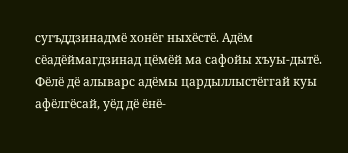сугъддзинадмё хонёг ныхёстё. Адём сёадёймагдзинад цёмёй ма сафойы хъуы-дытё. Фёлё дё алыварс адёмы цардыллыстёггай куы афёлгёсай, уёд дё ёнё-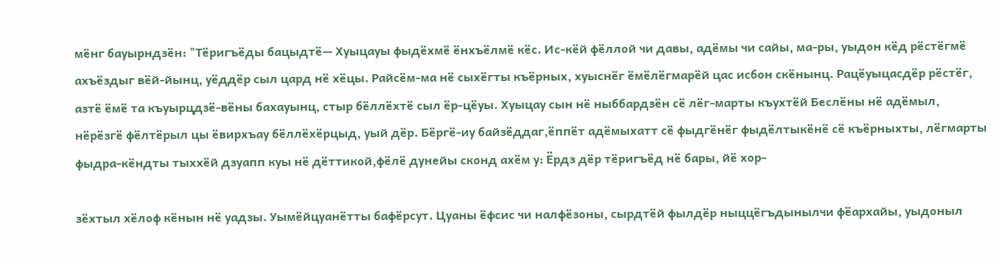мёнг бауырндзён: "Тёригъёды бацыдтё— Хуыцауы фыдёхмё ёнхъёлмё кёс. Ис-кёй фёллой чи давы, адёмы чи сайы, ма-ры, уыдон кёд рёстёгмё ахъёздыг вёй-йынц, уёддёр сыл цард нё хёцы. Райсём-ма нё сыхёгты къёрных, хуыснёг ёмёлёгмарёй цас исбон скёнынц. Рацёуыцасдёр рёстёг, азтё ёмё та къуырцдзё-вёны бахауынц, стыр бёллёхтё сыл ёр-цёуы. Хуыцау сын нё ныббардзён сё лёг-марты къухтёй Беслёны нё адёмыл, нёрёзгё фёлтёрыл цы ёвирхъау бёллёхёрцыд, уый дёр. Бёргё-иу байзёддаг,ёппёт адёмыхатт сё фыдгёнёг фыдёлтыкёнё сё къёрныхты, лёгмарты фыдра-кёндты тыххёй дзуапп куы нё дёттикой,фёлё дунейы сконд ахём у: Ёрдз дёр тёригъёд нё бары, йё хор-

зёхтыл хёлоф кёнын нё уадзы. Уымёйцуанётты бафёрсут. Цуаны ёфсис чи налфёзоны, сырдтёй фылдёр ныццёгъдынылчи фёархайы, уыдоныл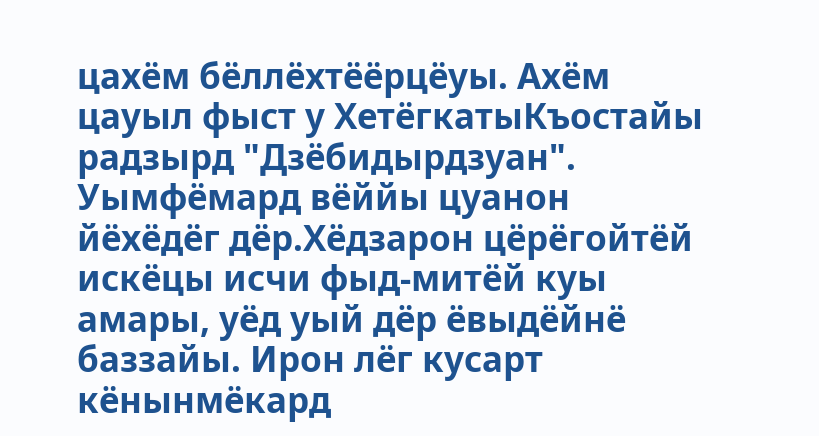цахём бёллёхтёёрцёуы. Ахём цауыл фыст у ХетёгкатыКъостайы радзырд "Дзёбидырдзуан". Уымфёмард вёййы цуанон йёхёдёг дёр.Хёдзарон цёрёгойтёй искёцы исчи фыд-митёй куы амары, уёд уый дёр ёвыдёйнё баззайы. Ирон лёг кусарт кёнынмёкард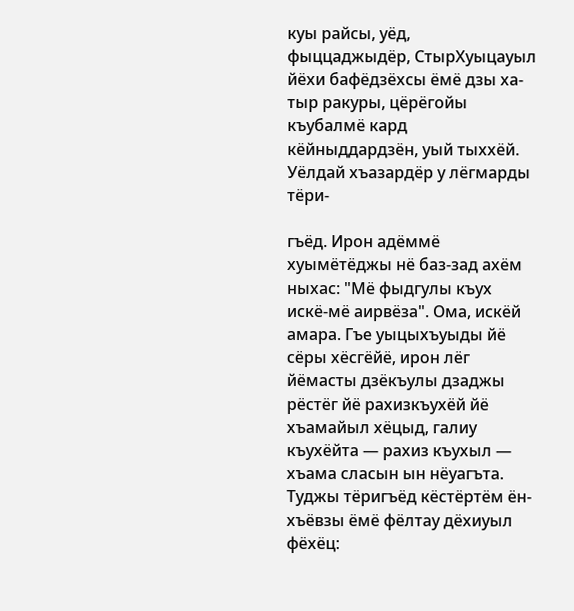куы райсы, уёд, фыццаджыдёр, СтырХуыцауыл йёхи бафёдзёхсы ёмё дзы ха-тыр ракуры, цёрёгойы къубалмё кард кёйныддардзён, уый тыххёй. Уёлдай хъазардёр у лёгмарды тёри-

гъёд. Ирон адёммё хуымётёджы нё баз-зад ахём ныхас: "Мё фыдгулы къух искё-мё аирвёза". Ома, искёй амара. Гъе уыцыхъуыды йё сёры хёсгёйё, ирон лёг йёмасты дзёкъулы дзаджы рёстёг йё рахизкъухёй йё хъамайыл хёцыд, галиу къухёйта — рахиз къухыл — хъама сласын ын нёуагъта. Туджы тёригъёд кёстёртём ён-хъёвзы ёмё фёлтау дёхиуыл фёхёц: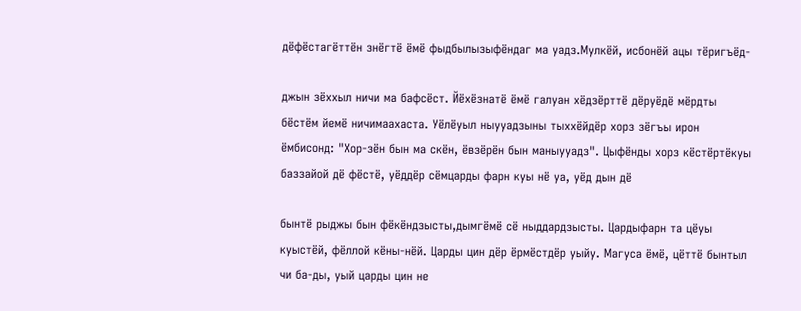дёфёстагёттён знёгтё ёмё фыдбылызыфёндаг ма уадз.Мулкёй, исбонёй ацы тёригъёд-

джын зёххыл ничи ма бафсёст. Йёхёзнатё ёмё галуан хёдзёрттё дёруёдё мёрдты бёстём йемё ничимаахаста. Уёлёуыл ныууадзыны тыххёйдёр хорз зёгъы ирон ёмбисонд: "Хор-зён бын ма скён, ёвзёрён бын маныууадз". Цыфёнды хорз кёстёртёкуы баззайой дё фёстё, уёддёр сёмцарды фарн куы нё уа, уёд дын дё

бынтё рыджы бын фёкёндзысты,дымгёмё сё ныддардзысты. Цардыфарн та цёуы куыстёй, фёллой кёны-нёй. Царды цин дёр ёрмёстдёр уыйу. Магуса ёмё, цёттё бынтыл чи ба-ды, уый царды цин не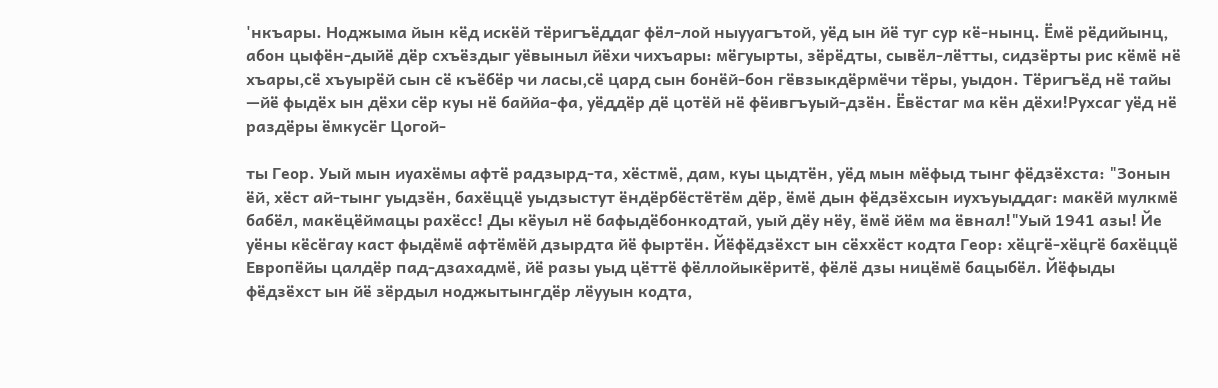'нкъары. Ноджыма йын кёд искёй тёригъёддаг фёл-лой ныууагътой, уёд ын йё туг сур кё-нынц. Ёмё рёдийынц, абон цыфён-дыйё дёр схъёздыг уёвыныл йёхи чихъары: мёгуырты, зёрёдты, сывёл-лётты, сидзёрты рис кёмё нё хъары,сё хъуырёй сын сё къёбёр чи ласы,сё цард сын бонёй-бон гёвзыкдёрмёчи тёры, уыдон. Тёригъёд нё тайы —йё фыдёх ын дёхи сёр куы нё баййа-фа, уёддёр дё цотёй нё фёивгъуый-дзён. Ёвёстаг ма кён дёхи!Рухсаг уёд нё раздёры ёмкусёг Цогой-

ты Геор. Уый мын иуахёмы афтё радзырд-та, хёстмё, дам, куы цыдтён, уёд мын мёфыд тынг фёдзёхста: "Зонын ёй, хёст ай-тынг уыдзён, бахёццё уыдзыстут ёндёрбёстётём дёр, ёмё дын фёдзёхсын иухъуыддаг: макёй мулкмё бабёл, макёцёймацы рахёсс! Ды кёуыл нё бафыдёбонкодтай, уый дёу нёу, ёмё йём ма ёвнал!"Уый 1941 азы! Йе уёны кёсёгау каст фыдёмё афтёмёй дзырдта йё фыртён. Йёфёдзёхст ын сёххёст кодта Геор: хёцгё-хёцгё бахёццё Европёйы цалдёр пад-дзахадмё, йё разы уыд цёттё фёллойыкёритё, фёлё дзы ницёмё бацыбёл. Йёфыды фёдзёхст ын йё зёрдыл ноджытынгдёр лёууын кодта,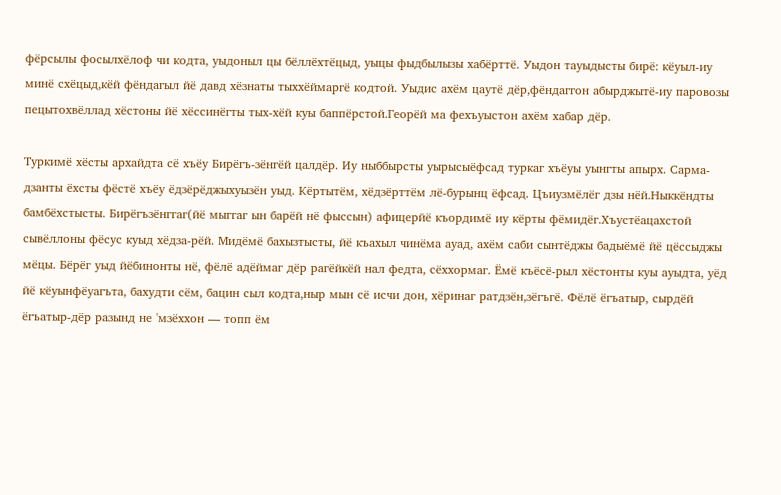фёрсылы фосылхёлоф чи кодта, уыдоныл цы бёллёхтёцыд, уыцы фыдбылызы хабёрттё. Уыдон тауыдысты бирё: кёуыл-иу минё схёцыд,кёй фёндагыл йё давд хёзнаты тыххёймаргё кодтой. Уыдис ахём цаутё дёр,фёндаггон абырджытё-иу паровозы пецытохвёллад хёстоны йё хёссинёгты тых-хёй куы баппёрстой.Георёй ма фехъуыстон ахём хабар дёр.

Туркимё хёсты архайдта сё хъёу Бирёгъ-зёнгёй цалдёр. Иу ныббырсты уырысыёфсад туркаг хъёуы уынгты апырх. Сарма-дзанты ёхсты фёстё хъёу ёдзёрёджыхуызён уыд. Кёртытём, хёдзёрттём лё-бурынц ёфсад. Цъиузмёлёг дзы нёй.Ныккёндты бамбёхстысты. Бирёгъзёнггаг(йё мыггаг ын барёй нё фыссын) афицерйё къордимё иу кёрты фёмидёг.Хъустёацахстой сывёллоны фёсус куыд хёдза-рёй. Мидёмё бахызтысты, йё къахыл чинёма ауад, ахём саби сынтёджы бадыёмё йё цёссыджы мёцы. Бёрёг уыд йёбинонты нё, фёлё адёймаг дёр рагёйкёй нал федта, сёххормаг. Ёмё къёсё-рыл хёстонты куы ауыдта, уёд йё кёуынфёуагъта, бахудти сём, бацин сыл кодта,ныр мын сё исчи дон, хёринаг ратдзён,зёгъгё. Фёлё ёгъатыр, сырдёй ёгъатыр-дёр разынд не 'мзёххон — топп ём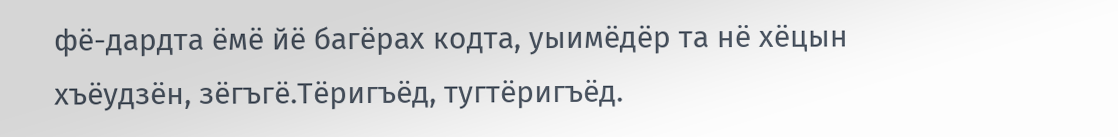фё-дардта ёмё йё багёрах кодта, уыимёдёр та нё хёцын хъёудзён, зёгъгё.Тёригъёд, тугтёригъёд.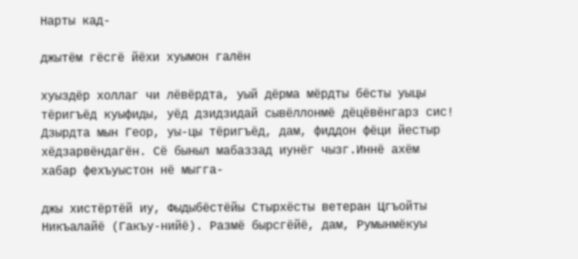Нарты кад-

джытём гёсгё йёхи хуымон галён

хуыздёр холлаг чи лёвёрдта, уый дёрма мёрдты бёсты уыцы тёригъёд куыфиды, уёд дзидзидай сывёллонмё дёцёвёнгарз сис! Дзырдта мын Геор, уы-цы тёригъёд, дам, фиддон фёци йестыр хёдзарвёндагён. Сё быныл мабаззад иунёг чызг.Иннё ахём хабар фехъуыстон нё мыгга-

джы хистёртёй иу, Фыдыбёстёйы Стырхёсты ветеран Цгъойты Никъалайё (Гакъу-нийё). Размё бырсгёйё, дам, Румынмёкуы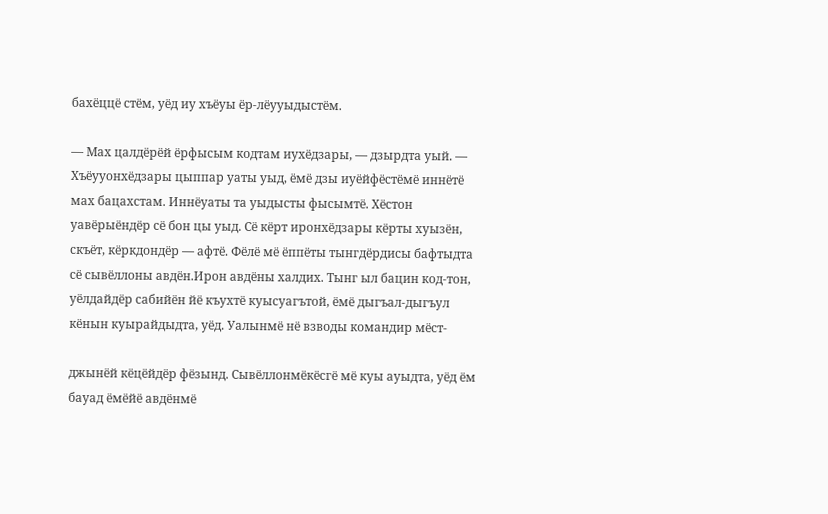бахёццё стём, уёд иу хъёуы ёр-лёууыдыстём.

— Мах цалдёрёй ёрфысым кодтам иухёдзары, — дзырдта уый. — Хъёууонхёдзары цыппар уаты уыд, ёмё дзы иуёйфёстёмё иннётё мах бацахстам. Иннёуаты та уыдысты фысымтё. Хёстон уавёрыёндёр сё бон цы уыд. Сё кёрт иронхёдзары кёрты хуызён, скъёт, кёркдондёр — афтё. Фёлё мё ёппёты тынгдёрдисы бафтыдта сё сывёллоны авдён.Ирон авдёны халдих. Тынг ыл бацин код-тон, уёлдайдёр сабийён йё къухтё куысуагътой, ёмё дыгъал-дыгъул кёнын куырайдыдта, уёд. Уалынмё нё взводы командир мёст-

джынёй кёцёйдёр фёзынд. Сывёллонмёкёсгё мё куы ауыдта, уёд ём бауад ёмёйё авдёнмё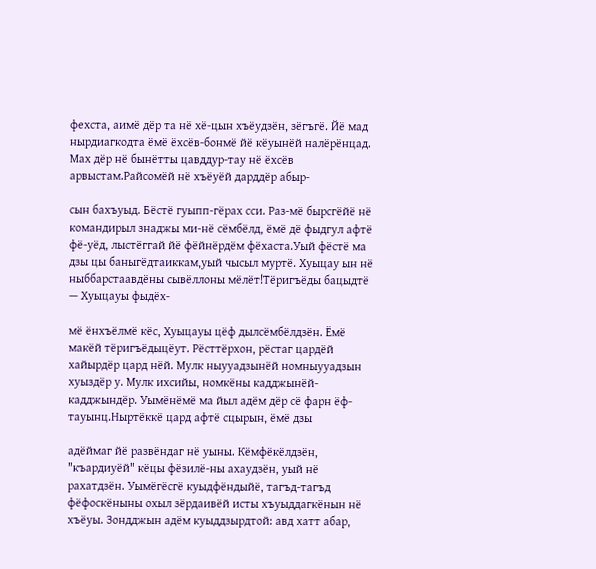фехста, аимё дёр та нё хё-цын хъёудзён, зёгъгё. Йё мад нырдиагкодта ёмё ёхсёв-бонмё йё кёуынёй налёрёнцад. Мах дёр нё бынётты цавддур-тау нё ёхсёв арвыстам.Райсомёй нё хъёуёй дарддёр абыр-

сын бахъуыд. Бёстё гуыпп-гёрах сси. Раз-мё бырсгёйё нё командирыл знаджы ми-нё сёмбёлд, ёмё дё фыдгул афтё фё-уёд, лыстёггай йё фёйнёрдём фёхаста.Уый фёстё ма дзы цы баныгёдтаиккам,уый чысыл муртё. Хуыцау ын нё ныббарстаавдёны сывёллоны мёлёт!Тёригъёды бацыдтё — Хуыцауы фыдёх-

мё ёнхъёлмё кёс, Хуыцауы цёф дылсёмбёлдзён. Ёмё макёй тёригъёдыцёут. Рёсттёрхон, рёстаг цардёй хайырдёр цард нёй. Мулк ныууадзынёй номныууадзын хуыздёр у. Мулк ихсийы, номкёны кадджынёй-кадджындёр. Уымёнёмё ма йыл адём дёр сё фарн ёф-тауынц.Ныртёккё цард афтё сцырын, ёмё дзы

адёймаг йё развёндаг нё уыны. Кёмфёкёлдзён, "къардиуёй" кёцы фёзилё-ны ахаудзён, уый нё рахатдзён. Уымёгёсгё куыдфёндыйё, тагъд-тагъд фёфоскёныны охыл зёрдаивёй исты хъуыддагкёнын нё хъёуы. Зондджын адём куыддзырдтой: авд хатт абар,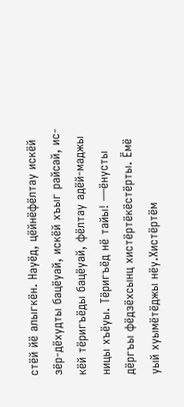стёй йё алыгкён. Науёд, цёйнёфёлтау искёй зёр-дёхудты бацёуай, искёй хъыг райсай, ис-кёй тёригъёды бацёуай, фёлтау адёй-маджы ницы хъёуы. Тёригъёд нё тайы! —ёнусты дёргъы фёдзёхсынц хистёртёкёстёрты. Ёмё уый хуымётёджы нёу.Хистёртём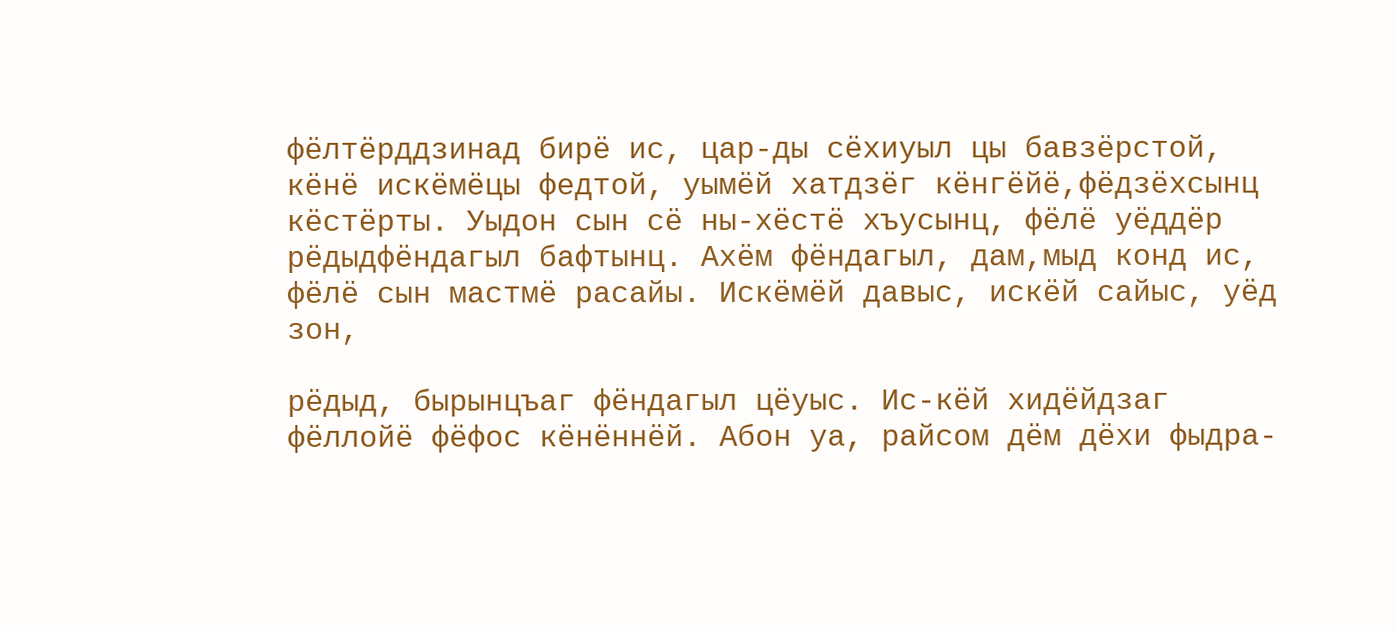фёлтёрддзинад бирё ис, цар-ды сёхиуыл цы бавзёрстой, кёнё искёмёцы федтой, уымёй хатдзёг кёнгёйё,фёдзёхсынц кёстёрты. Уыдон сын сё ны-хёстё хъусынц, фёлё уёддёр рёдыдфёндагыл бафтынц. Ахём фёндагыл, дам,мыд конд ис, фёлё сын мастмё расайы. Искёмёй давыс, искёй сайыс, уёд зон,

рёдыд, бырынцъаг фёндагыл цёуыс. Ис-кёй хидёйдзаг фёллойё фёфос кёнённёй. Абон уа, райсом дём дёхи фыдра-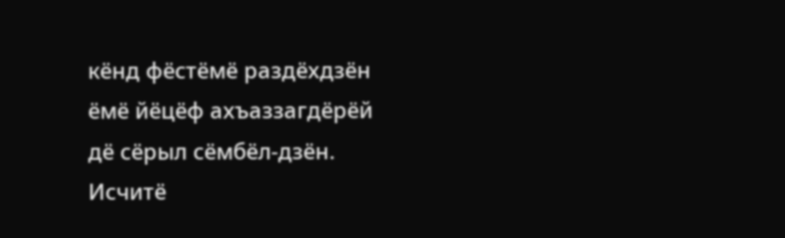кёнд фёстёмё раздёхдзён ёмё йёцёф ахъаззагдёрёй дё сёрыл сёмбёл-дзён. Исчитё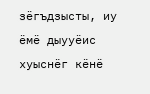зёгъдзысты, иу ёмё дыууёис хуыснёг кёнё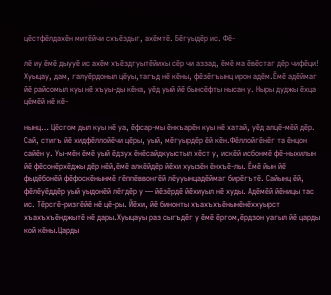цёстфёлдахён митёйчи схъёздыг, ахёмтё. Бёгуыдёр ис. Фё-

лё иу ёмё дыууё ис ахём хъёздгуытёйихы сёр чи аззад, ёмё ма ёвёстаг дёр чифёци! Хуыцау, дам, галуёрдоныл цёуы,тагъд нё кёны, фёзёгъынц ирон адём.Ёмё адёймаг йё райсомыл куы нё хъуы-ды кёна, уёд уый йё бынсёфты нысан у. Ныры дуджы ёхца цёмёй нё кё-

нынц… Цёсгом дыл куы нё уа, ёфсар-мы ёнкъарён куы нё хатай, уёд алцё-мёй дёр. Сай, стигъ йё хидфёллойёчи цёры, уый, мёгуырдёр ёй кён.Фёллойгёнёг та ёнцон сайён у. Уы-мён ёмё уый ёдзух ёнёсайдкуыстыл хёст у, искёй исбонмё фё-ныхилын йё фёсонёрхёджы дёр нёй,ёмё алкёйдёр йёхи хуызён ёнхъё-лы. Ёмё йын йё фыдёбонёй фёфоскёнынмё гёппёввонгёй лёууынцадёймаг бирёгътё. Сайынц ёй, фёлёуёддёр уый уыдонёй лёгдёр у — йёзёрдё йёхиуыл нё худы. Адёмёй йёницы тас ис. Тёрсгё-ризгёйё нё цё-ры. Йёхи, йё бинонты хъахъхъёнынёнёххуырст хъахъхъёнджытё нё дары.Хуыцауы раз сыгъдёг у ёмё ёргом,ёрдзон уагыл йё царды кой кёны.Царды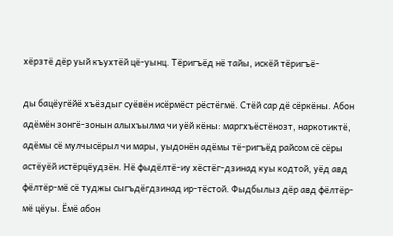хёрзтё дёр уый къухтёй цё-уынц. Тёригъёд нё тайы, искёй тёригъё-

ды бацёугёйё хъёздыг суёвён исёрмёст рёстёгмё. Стёй сар дё сёркёны. Абон адёмён зонгё-зонын алыхъылма чи уёй кёны: маргхъёстёнозт, наркотиктё, адёмы сё мулчысёрыл чи мары, уыдонён адёмы тё-ригъёд райсом сё сёры астёуёй истёрцёудзён. Нё фыдёлтё-иу хёстёг-дзинад куы кодтой, уёд авд фёлтёр-мё сё туджы сыгъдёгдзинад ир-тёстой. Фыдбылыз дёр авд фёлтёр-мё цёуы. Ёмё абон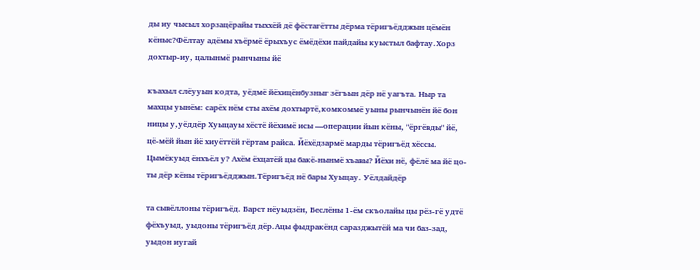ды иу чысыл хорзацёрайы тыххёй дё фёстагётты дёрма тёригъёдджын цёмён кёныс?Фёлтау адёмы хъёрмё ёрыхъус ёмёдёхи пайдайы куыстыл бафтау.Хорз дохтыр-иу, цалынмё рынчыны йё

къахыл слёууын кодта, уёдмё йёхицёнбузныг зёгъын дёр нё уагъта. Ныр та махцы уынём: сарёх нём сты ахём дохтыртё,комкоммё уыны рынчынён йё бон ницы у,уёддёр Хуыцауы хёстё йёхимё исы —операции йын кёны, "ёргёвды" йё, цё-мёй йын йё хиуёттёй гёртам райса. Йёхёдзармё марды тёригъёд хёссы. Цымёкуыд ёнхъёл у? Ахём ёхцатёй цы бакё-нынмё хъавы? Йёхи нё, фёлё ма йё цо-ты дёр кёны тёригъёдджын.Тёригъёд нё бары Хуыцау. Уёлдайдёр

та сывёллоны тёригъёд. Барст нёуыдзён, Беслёны 1-ём скъолайы цы рёз-гё удтё фёхъуыд, уыдоны тёригъёд дёр.Ацы фыдракёнд саразджытёй ма чи баз-зад, уыдон иугай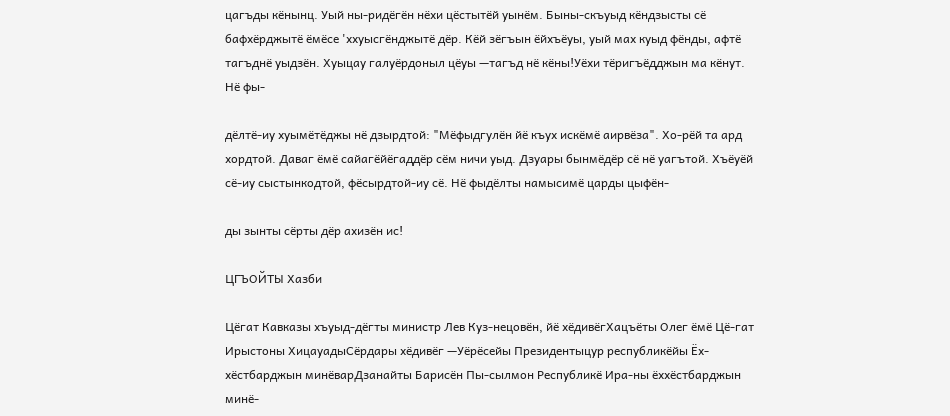цагъды кёнынц. Уый ны-ридёгён нёхи цёстытёй уынём. Быны-скъуыд кёндзысты сё бафхёрджытё ёмёсе 'ххуысгёнджытё дёр. Кёй зёгъын ёйхъёуы, уый мах куыд фёнды, афтё тагъднё уыдзён. Хуыцау галуёрдоныл цёуы —тагъд нё кёны!Уёхи тёригъёдджын ма кёнут. Нё фы-

дёлтё-иу хуымётёджы нё дзырдтой: "Мёфыдгулён йё къух искёмё аирвёза". Хо-рёй та ард хордтой. Даваг ёмё сайагёйёгаддёр сём ничи уыд. Дзуары бынмёдёр сё нё уагътой. Хъёуёй сё-иу сыстынкодтой, фёсырдтой-иу сё. Нё фыдёлты намысимё царды цыфён-

ды зынты сёрты дёр ахизён ис!

ЦГЪОЙТЫ Хазби

Цёгат Кавказы хъуыд-дёгты министр Лев Куз-нецовён, йё хёдивёгХацъёты Олег ёмё Цё-гат Ирыстоны ХицауадыСёрдары хёдивёг —Уёрёсейы Президентыцур республикёйы Ёх-хёстбарджын минёварДзанайты Барисён Пы-сылмон Республикё Ира-ны ёххёстбарджын минё-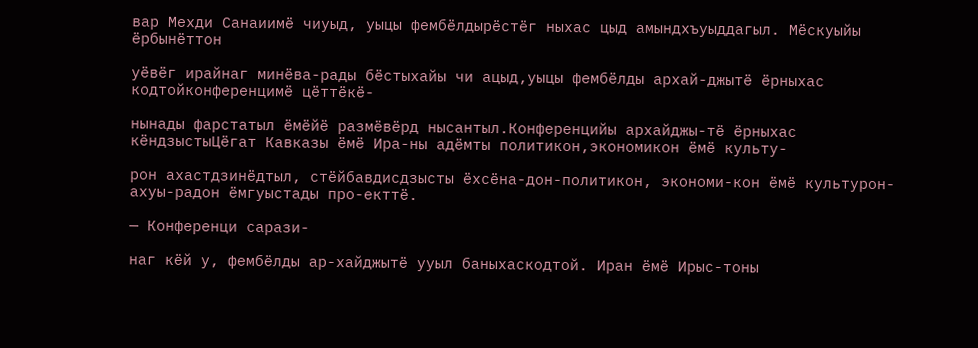вар Мехди Санаиимё чиуыд, уыцы фембёлдырёстёг ныхас цыд амындхъуыддагыл. Мёскуыйы ёрбынёттон

уёвёг ирайнаг минёва-рады бёстыхайы чи ацыд,уыцы фембёлды архай-джытё ёрныхас кодтойконференцимё цёттёкё-

нынады фарстатыл ёмёйё размёвёрд нысантыл.Конференцийы архайджы-тё ёрныхас кёндзыстыЦёгат Кавказы ёмё Ира-ны адёмты политикон,экономикон ёмё культу-

рон ахастдзинёдтыл, стёйбавдисдзысты ёхсёна-дон-политикон, экономи-кон ёмё культурон-ахуы-радон ёмгуыстады про-екттё.

— Конференци сарази-

наг кёй у, фембёлды ар-хайджытё ууыл баныхаскодтой. Иран ёмё Ирыс-тоны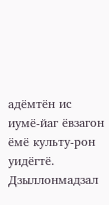адёмтён ис иумё-йаг ёвзагон ёмё культу-рон уидёгтё. Дзыллонмадзал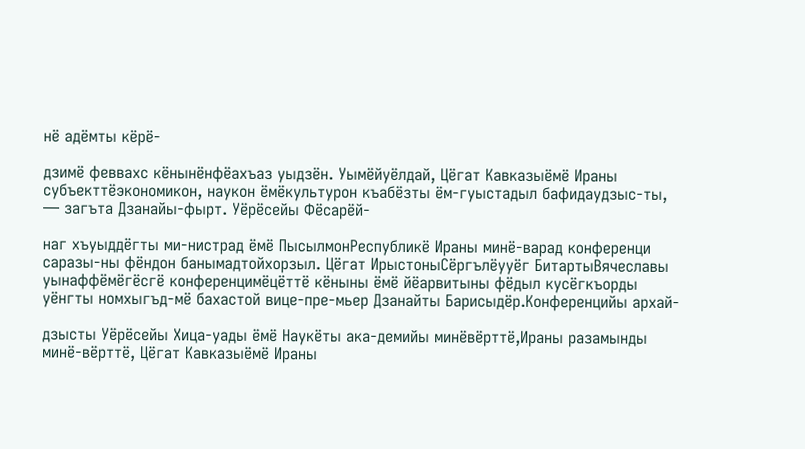нё адёмты кёрё-

дзимё феввахс кёнынёнфёахъаз уыдзён. Уымёйуёлдай, Цёгат Кавказыёмё Ираны субъекттёэкономикон, наукон ёмёкультурон къабёзты ём-гуыстадыл бафидаудзыс-ты, — загъта Дзанайы-фырт. Уёрёсейы Фёсарёй-

наг хъуыддёгты ми-нистрад ёмё ПысылмонРеспубликё Ираны минё-варад конференци саразы-ны фёндон банымадтойхорзыл. Цёгат ИрыстоныСёргълёууёг БитартыВячеславы уынаффёмёгёсгё конференцимёцёттё кёныны ёмё йёарвитыны фёдыл кусёгкъорды уёнгты номхыгъд-мё бахастой вице-пре-мьер Дзанайты Барисыдёр.Конференцийы архай-

дзысты Уёрёсейы Хица-уады ёмё Наукёты ака-демийы минёвёрттё,Ираны разамынды минё-вёрттё, Цёгат Кавказыёмё Ираны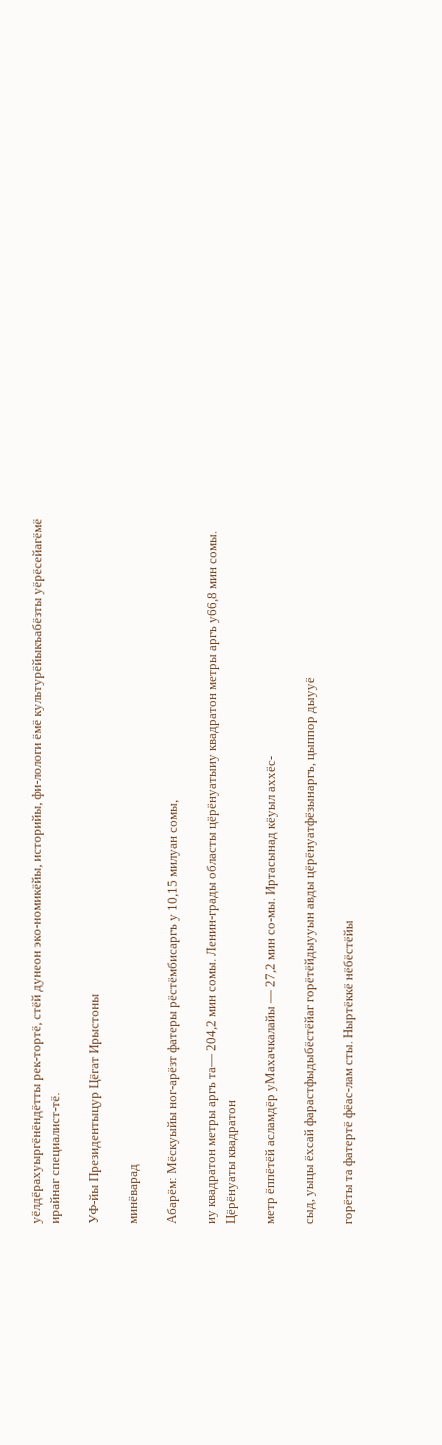уёлдёрахуыргёнёндётты рек-тортё, стёй дунеон эко-номикёйы, историйы, фи-лологи ёмё культурёйыкъабёзты уёрёсейагёмё ирайнаг специалист-тё.

УФ-йы Президентыцур Цёгат Ирыстоны

минёварад

Абарём: Мёскуыйы ног-арёзт фатеры рёстёмбисаргъ у 10,15 милуан сомы,

иу квадратон метры аргъ та— 204,2 мин сомы. Ленин-грады областы цёрёнуатыиу квадратон метры аргъ у66,8 мин сомы. Цёрёнуаты квадратон

метр ёппётёй асламдёр уМахачкалайы — 27,2 мин со-мы. Иртасынад кёуыл аххёс-

сыд, уыцы ёхсай фарастфыдыбёстёйаг горётёйдыууын авды цёрёнуатфёзынаргъ, цыппор дыууё

горёты та фатертё фёас-лам сты. Ныртёккё нёбёстёйы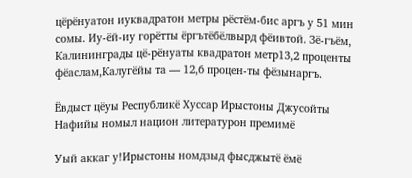цёрёнуатон иуквадратон метры рёстём-бис аргъ у 51 мин сомы. Иу-ёй-иу горётты ёргътёбёлвырд фёивтой. Зё-гъём, Калининграды цё-рёнуаты квадратон метр13,2 проценты фёаслам,Калугёйы та — 12,6 процен-ты фёзынаргъ.

Ёвдыст цёуы Республикё Хуссар Ирыстоны Джусойты Нафийы номыл национ литературон премимё

Уый аккаг у!Ирыстоны номдзыд фысджытё ёмё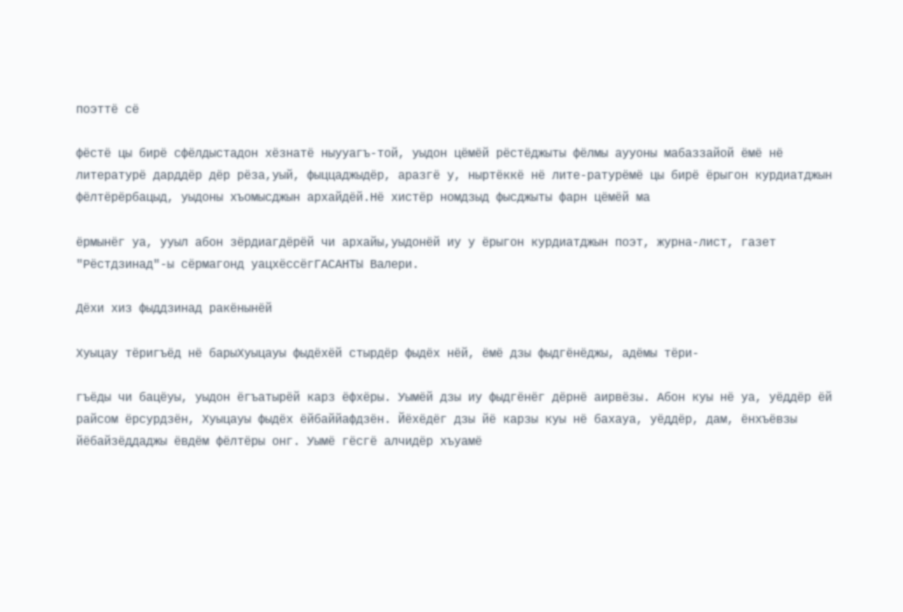поэттё сё

фёстё цы бирё сфёлдыстадон хёзнатё ныууагъ-той, уыдон цёмёй рёстёджыты фёлмы аууоны мабаззайой ёмё нё литературё дарддёр дёр рёза,уый, фыццаджыдёр, аразгё у, ныртёккё нё лите-ратурёмё цы бирё ёрыгон курдиатджын фёлтёрёрбацыд, уыдоны хъомысджын архайдёй.Нё хистёр номдзыд фысджыты фарн цёмёй ма

ёрмынёг уа, ууыл абон зёрдиагдёрёй чи архайы,уыдонёй иу у ёрыгон курдиатджын поэт, журна-лист, газет "Рёстдзинад"-ы сёрмагонд уацхёссёгГАСАНТЫ Валери.

Дёхи хиз фыддзинад ракёнынёй

Хуыцау тёригъёд нё барыХуыцауы фыдёхёй стырдёр фыдёх нёй, ёмё дзы фыдгёнёджы, адёмы тёри-

гъёды чи бацёуы, уыдон ёгъатырёй карз ёфхёры. Уымёй дзы иу фыдгёнёг дёрнё аирвёзы. Абон куы нё уа, уёддёр ёй райсом ёрсурдзён, Хуыцауы фыдёх ёйбаййафдзён. Йёхёдёг дзы йё карзы куы нё бахауа, уёддёр, дам, ёнхъёвзы йёбайзёддаджы ёвдём фёлтёры онг. Уымё гёсгё алчидёр хъуамё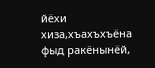йёхи хиза,хъахъхъёна фыд ракёнынёй,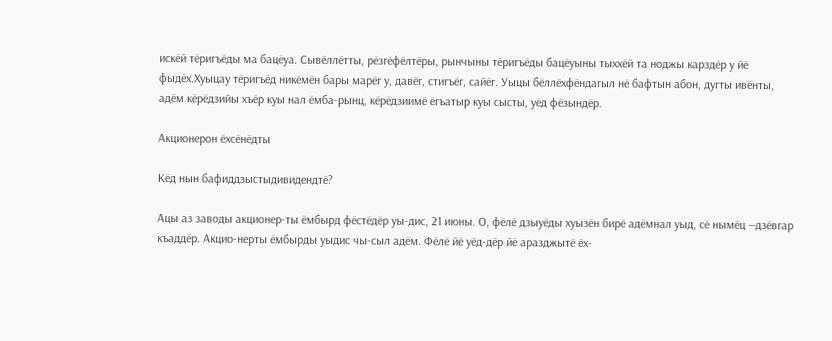искёй тёригъёды ма бацёуа. Сывёллётты, рёзгёфёлтёры, рынчыны тёригъёды бацёуыны тыххёй та ноджы карздёр у йё фыдёх.Хуыцау тёригъёд никёмён бары марёг у, давёг, стигъёг, сайёг. Уыцы бёллёхфёндагыл нё бафтын абон, дугты ивёнты, адём кёрёдзийы хъёр куы нал ёмба-рынц, кёрёдзиимё ёгъатыр куы сысты, уёд фёзындёр.

Акционерон ёхсёнёдты

Кёд нын бафиддзыстыдивидендтё?

Ацы аз заводы акционер-ты ёмбырд фёстёдёр уы-дис, 21 июны. О, фёлё дзыуёды хуызён бирё адёмнал уыд, сё нымёц —дзёвгар къаддёр. Акцио-нерты ёмбырды уыдис чы-сыл адём. Фёлё йё уёд-дёр йё аразджытё ёх-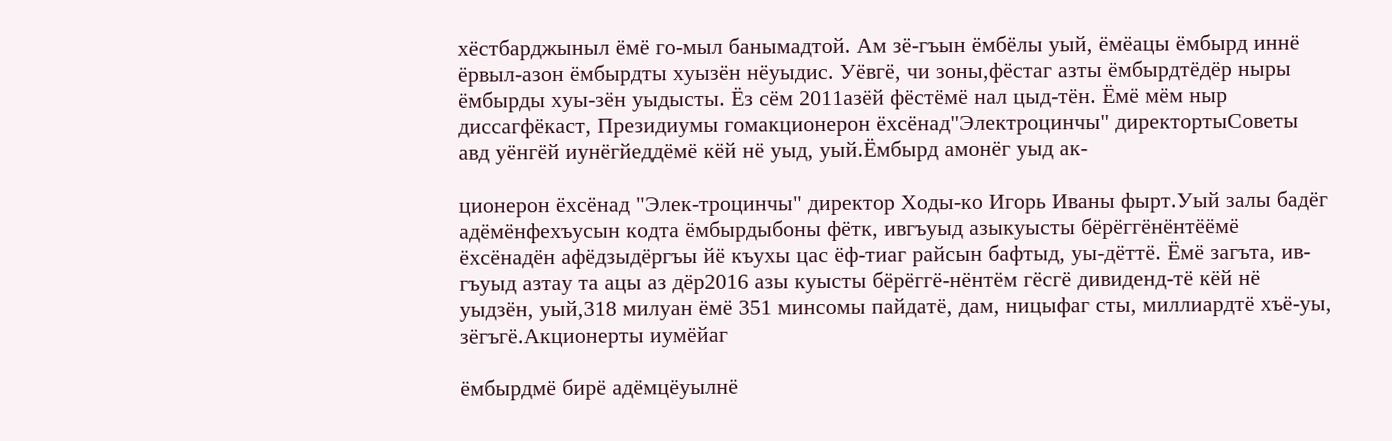хёстбарджыныл ёмё го-мыл банымадтой. Ам зё-гъын ёмбёлы уый, ёмёацы ёмбырд иннё ёрвыл-азон ёмбырдты хуызён нёуыдис. Уёвгё, чи зоны,фёстаг азты ёмбырдтёдёр ныры ёмбырды хуы-зён уыдысты. Ёз сём 2011азёй фёстёмё нал цыд-тён. Ёмё мём ныр диссагфёкаст, Президиумы гомакционерон ёхсёнад"Электроцинчы" директортыСоветы авд уёнгёй иунёгйеддёмё кёй нё уыд, уый.Ёмбырд амонёг уыд ак-

ционерон ёхсёнад "Элек-троцинчы" директор Ходы-ко Игорь Иваны фырт.Уый залы бадёг адёмёнфехъусын кодта ёмбырдыбоны фётк, ивгъуыд азыкуысты бёрёггёнёнтёёмё ёхсёнадён афёдзыдёргъы йё къухы цас ёф-тиаг райсын бафтыд, уы-дёттё. Ёмё загъта, ив-гъуыд азтау та ацы аз дёр2016 азы куысты бёрёггё-нёнтём гёсгё дивиденд-тё кёй нё уыдзён, уый,318 милуан ёмё 351 минсомы пайдатё, дам, ницыфаг сты, миллиардтё хъё-уы, зёгъгё.Акционерты иумёйаг

ёмбырдмё бирё адёмцёуылнё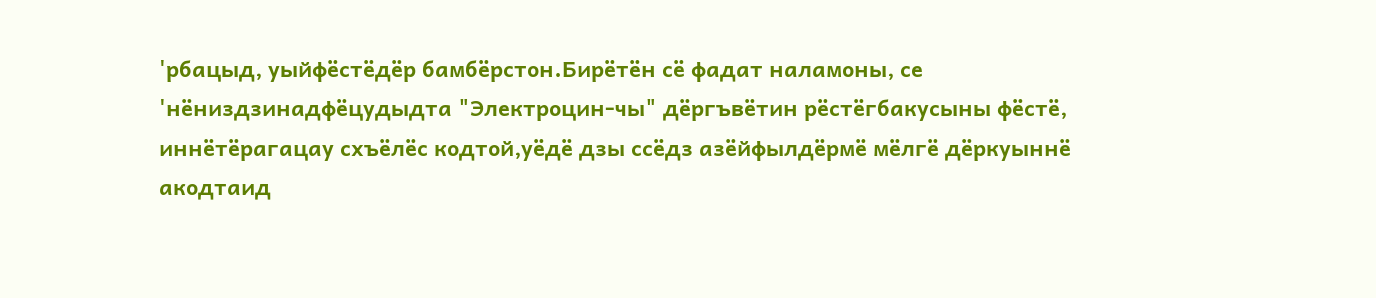'рбацыд, уыйфёстёдёр бамбёрстон.Бирётён сё фадат наламоны, се 'нёниздзинадфёцудыдта "Электроцин-чы" дёргъвётин рёстёгбакусыны фёстё, иннётёрагацау схъёлёс кодтой,уёдё дзы ссёдз азёйфылдёрмё мёлгё дёркуыннё акодтаид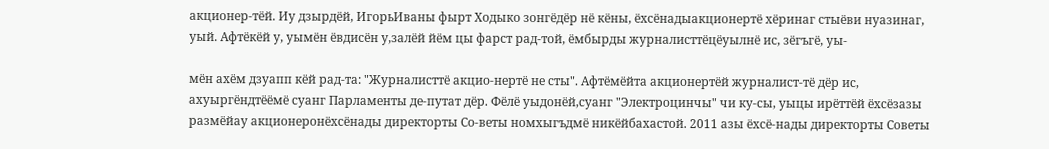акционер-тёй. Иу дзырдёй, ИгорьИваны фырт Ходыко зонгёдёр нё кёны, ёхсёнадыакционертё хёринаг стыёви нуазинаг, уый. Афтёкёй у, уымён ёвдисён у,залёй йём цы фарст рад-той, ёмбырды журналисттёцёуылнё ис, зёгъгё, уы-

мён ахём дзуапп кёй рад-та: "Журналисттё акцио-нертё не сты". Афтёмёйта акционертёй журналист-тё дёр ис, ахуыргёндтёёмё суанг Парламенты де-путат дёр. Фёлё уыдонёй,суанг "Электроцинчы" чи ку-сы, уыцы ирёттёй ёхсёзазы размёйау акционеронёхсёнады директорты Со-веты номхыгъдмё никёйбахастой. 2011 азы ёхсё-нады директорты Советы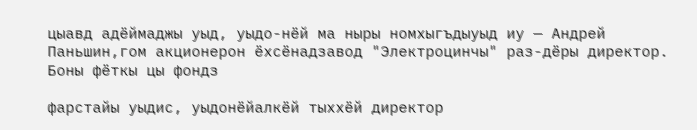цыавд адёймаджы уыд, уыдо-нёй ма ныры номхыгъдыуыд иу — Андрей Паньшин,гом акционерон ёхсёнадзавод "Электроцинчы" раз-дёры директор. Боны фёткы цы фондз

фарстайы уыдис, уыдонёйалкёй тыххёй директор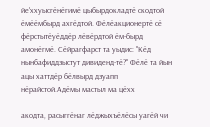йе'ххуысгёнёгимё цыбырдокладтё скодтой ёмёёмбырд ахгёдтой. Фёлёакционертё сё фёрстытёуёддёр лёвёрдтой ём-бырд амонёгмё. Сёйрагфарст та уыдис: "Кёд нынбафиддзыстут дивиденд-тё?" Фёлё та йын ацы хаттдёр бёлвырд дзуапп нёрайстой.Адёмы мастыл ма цёхх

акодта, расыггёнаг лёджыхъёлёсы уагёй чи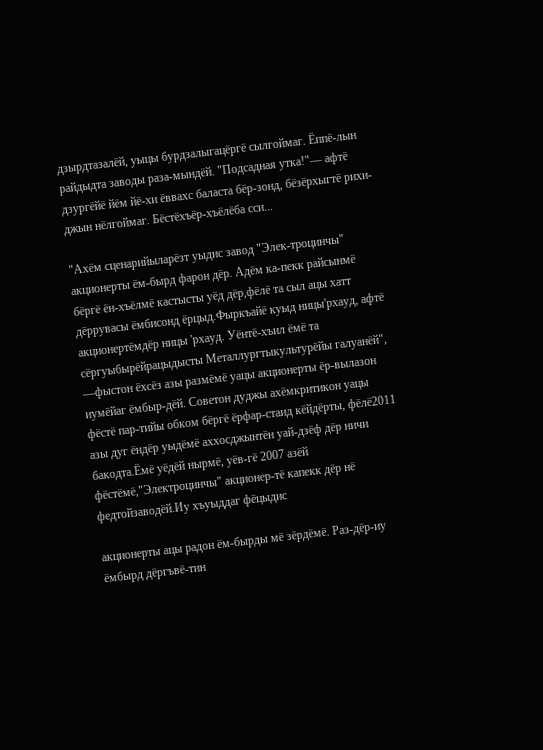дзырдтазалёй, уыцы бурдзалыгацёргё сылгоймаг. Ёппё-лын райдыдта заводы раза-мындёй. "Подсадная утка!"— афтё дзургёйё йём йё-хи ёввахс баласта бёр-зонд, бёзёрхыгтё рихи-джын нёлгоймаг. Бёстёхъёр-хъёлёба сси...

"Ахём сценарийыларёзт уыдис завод "Элек-троцинчы" акционерты ём-бырд фарон дёр. Адём ка-пекк райсынмё бёргё ён-хъёлмё кастысты уёд дёр,фёлё та сыл ацы хатт дёррувасы ёмбисонд ёрцыд.Фыркъайё куыд ницы'рхауд, афтё акционертёмдёр ницы 'рхауд. Уёнтё-хъил ёмё та сёргуыбырёйрацыдысты Металлургтыкультурёйы галуанёй", —фыстон ёхсёз азы размёмё уацы акционерты ёр-вылазон иумёйаг ёмбыр-дёй. Советон дуджы ахёмкритикон уацы фёстё пар-тийы обком бёргё ёрфар-стаид кёйдёрты, фёлё2011 азы дуг ёндёр уыдёмё аххосджынтён уай-дзёф дёр ничи бакодта.Ёмё уёдёй нырмё, уёв-гё 2007 азёй фёстёмё,"Электроцинчы" акционер-тё капекк дёр нё федтойзаводёй.Иу хъуыддаг фёцыдис

акционерты ацы радон ём-бырды мё зёрдёмё. Раз-дёр-иу ёмбырд дёргъвё-тин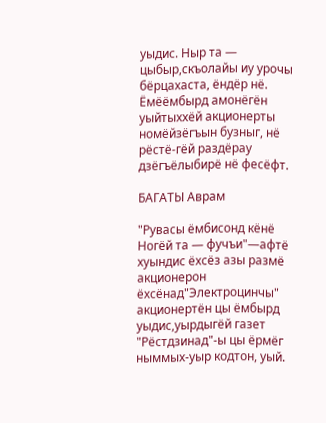уыдис. Ныр та — цыбыр,скъолайы иу урочы бёрцахаста, ёндёр нё. Ёмёёмбырд амонёгён уыйтыххёй акционерты номёйзёгъын бузныг, нё рёстё-гёй раздёрау дзёгъёлыбирё нё фесёфт.

БАГАТЫ Аврам

"Рувасы ёмбисонд кёнё Ногёй та — фучъи"—афтё хуындис ёхсёз азы размё акционерон ёхсёнад"Электроцинчы" акционертён цы ёмбырд уыдис,уырдыгёй газет "Рёстдзинад"-ы цы ёрмёг ныммых-уыр кодтон, уый.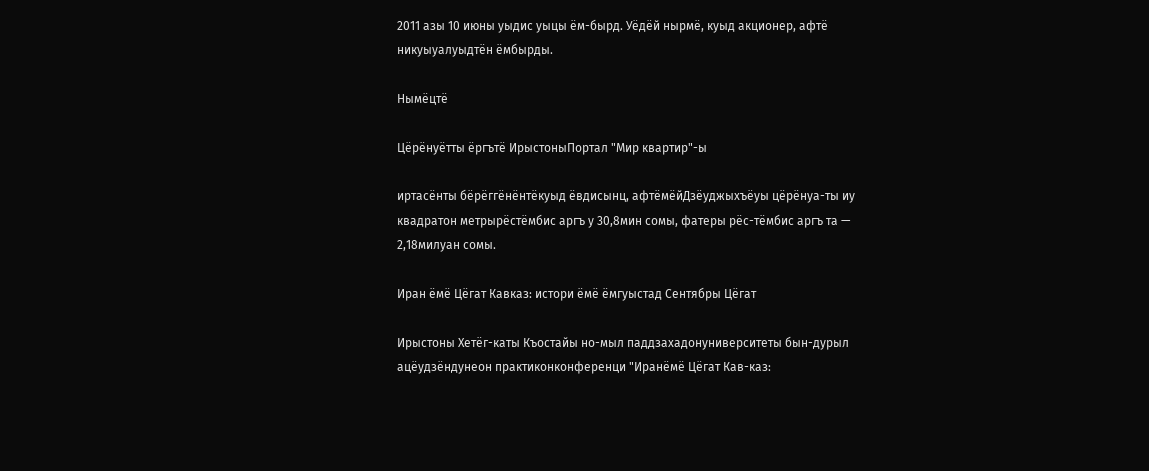2011 азы 10 июны уыдис уыцы ём-бырд. Уёдёй нырмё, куыд акционер, афтё никуыуалуыдтён ёмбырды.

Нымёцтё

Цёрёнуётты ёргътё ИрыстоныПортал "Мир квартир"-ы

иртасёнты бёрёггёнёнтёкуыд ёвдисынц, афтёмёйДзёуджыхъёуы цёрёнуа-ты иу квадратон метрырёстёмбис аргъ у 30,8мин сомы, фатеры рёс-тёмбис аргъ та — 2,18милуан сомы.

Иран ёмё Цёгат Кавказ: истори ёмё ёмгуыстад Сентябры Цёгат

Ирыстоны Хетёг-каты Къостайы но-мыл паддзахадонуниверситеты бын-дурыл ацёудзёндунеон практиконконференци "Иранёмё Цёгат Кав-каз: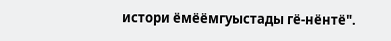истори ёмёёмгуыстады гё-нёнтё".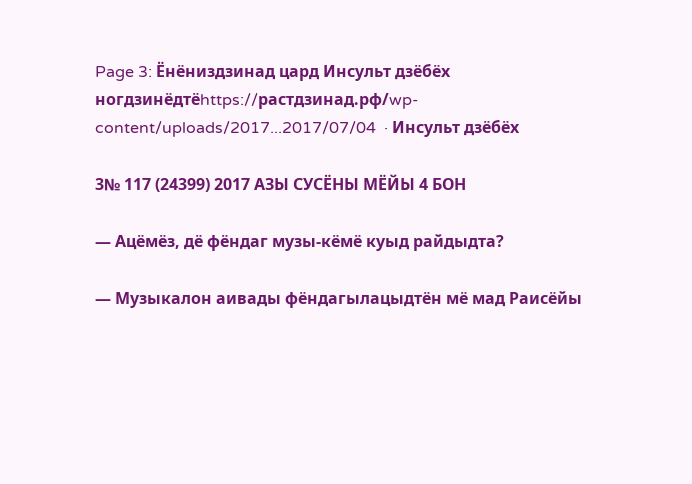Page 3: Ёнёниздзинад цард Инсульт дзёбёх ногдзинёдтёhttps://растдзинад.рф/wp-content/uploads/2017...2017/07/04  · Инсульт дзёбёх

3№ 117 (24399) 2017 АЗЫ СУСЁНЫ МЁЙЫ 4 БОН

— Ацёмёз, дё фёндаг музы-кёмё куыд райдыдта?

— Музыкалон аивады фёндагылацыдтён мё мад Раисёйы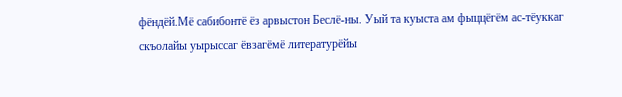фёндёй.Мё сабибонтё ёз арвыстон Беслё-ны. Уый та куыста ам фыццёгём ас-тёуккаг скъолайы уырыссаг ёвзагёмё литературёйы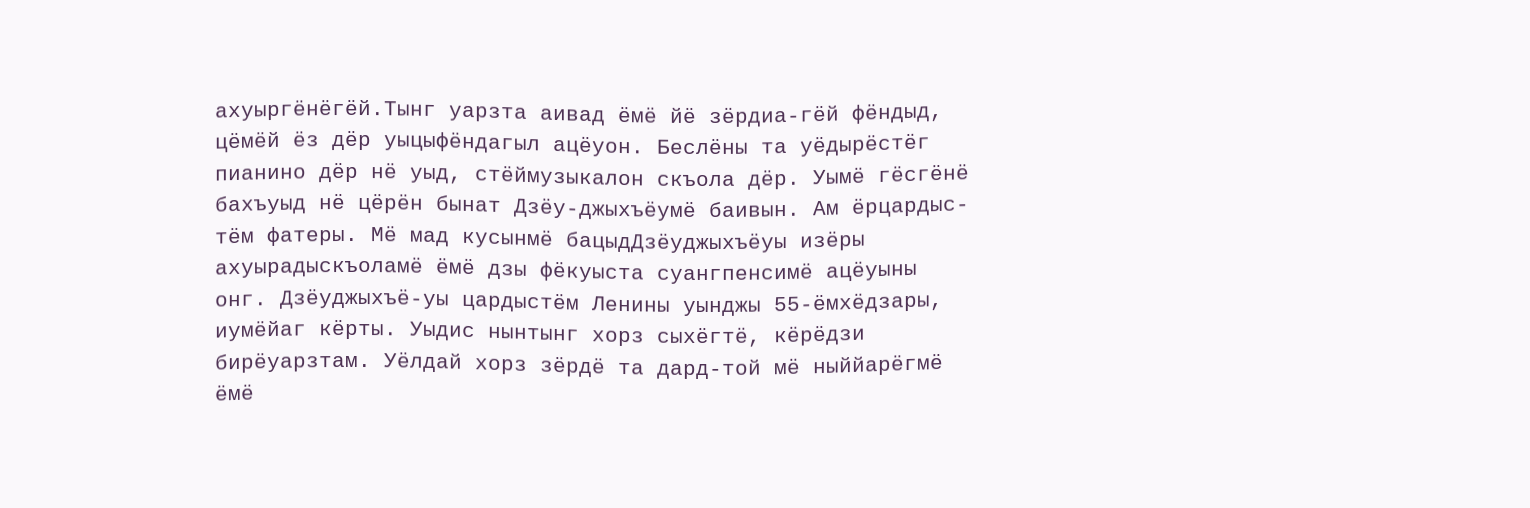ахуыргёнёгёй.Тынг уарзта аивад ёмё йё зёрдиа-гёй фёндыд, цёмёй ёз дёр уыцыфёндагыл ацёуон. Беслёны та уёдырёстёг пианино дёр нё уыд, стёймузыкалон скъола дёр. Уымё гёсгёнё бахъуыд нё цёрён бынат Дзёу-джыхъёумё баивын. Ам ёрцардыс-тём фатеры. Мё мад кусынмё бацыдДзёуджыхъёуы изёры ахуырадыскъоламё ёмё дзы фёкуыста суангпенсимё ацёуыны онг. Дзёуджыхъё-уы цардыстём Ленины уынджы 55-ёмхёдзары, иумёйаг кёрты. Уыдис нынтынг хорз сыхёгтё, кёрёдзи бирёуарзтам. Уёлдай хорз зёрдё та дард-той мё ныййарёгмё ёмё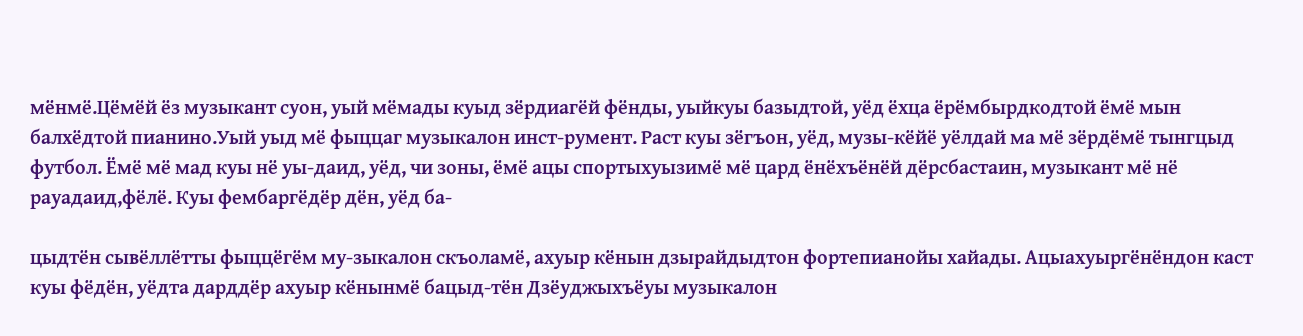мёнмё.Цёмёй ёз музыкант суон, уый мёмады куыд зёрдиагёй фёнды, уыйкуы базыдтой, уёд ёхца ёрёмбырдкодтой ёмё мын балхёдтой пианино.Уый уыд мё фыццаг музыкалон инст-румент. Раст куы зёгъон, уёд, музы-кёйё уёлдай ма мё зёрдёмё тынгцыд футбол. Ёмё мё мад куы нё уы-даид, уёд, чи зоны, ёмё ацы спортыхуызимё мё цард ёнёхъёнёй дёрсбастаин, музыкант мё нё рауадаид,фёлё. Куы фембаргёдёр дён, уёд ба-

цыдтён сывёллётты фыццёгём му-зыкалон скъоламё, ахуыр кёнын дзырайдыдтон фортепианойы хайады. Ацыахуыргёнёндон каст куы фёдён, уёдта дарддёр ахуыр кёнынмё бацыд-тён Дзёуджыхъёуы музыкалон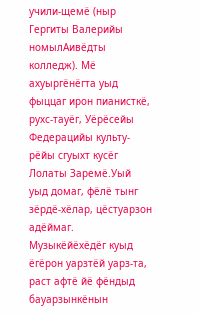учили-щемё (ныр Гергиты Валерийы номылАивёдты колледж). Мё ахуыргёнёгта уыд фыццаг ирон пианисткё, рухс-тауёг, Уёрёсейы Федерацийы культу-рёйы сгуыхт кусёг Лолаты Заремё.Уый уыд домаг, фёлё тынг зёрдё-хёлар, цёстуарзон адёймаг. Музыкёйёхёдёг куыд ёгёрон уарзтёй уарз-та, раст афтё йё фёндыд бауарзынкёнын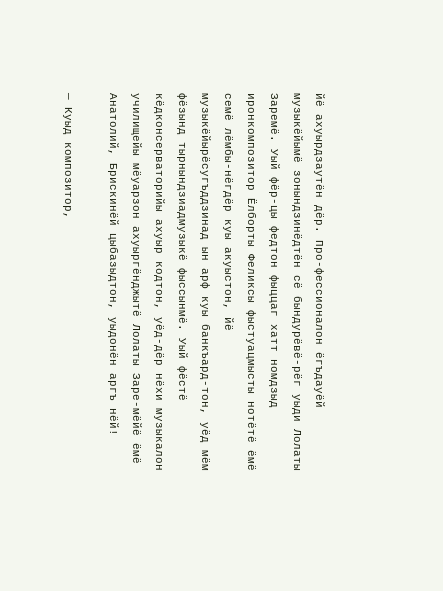йё ахуырдзаутён дёр. Про-фессионалон ёгъдауёй музыкёйымё зонындзинёдтён сё бындурёвё-рёг уыди Лолаты Заремё. Уый фёр-цы федтон фыццаг хатт номдзыд иронкомпозитор Ёлборты Феликсы фыстуацмысты нотётё ёмё семё лёмбы-нёгдёр куы акуыстон, йё музыкёйырёсугъддзинад ын арф куы банкъард-тон, уёд мём фёзынд тырнындзиадмузыкё фыссынмё. Уый фёстё кёдконсерваторийы ахуыр кодтон, уёд-дёр нёхи музыкалон училищейы мёуарзон ахуыргёнджытё Лолаты Заре-мёйё ёмё Анатолий, Брискинёй цыбазыдтон, уыдонён аргъ нёй!

— Куыд композитор,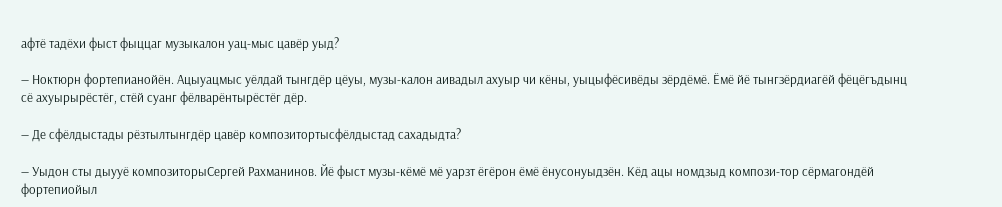афтё тадёхи фыст фыццаг музыкалон уац-мыс цавёр уыд?

— Ноктюрн фортепианойён. Ацыуацмыс уёлдай тынгдёр цёуы, музы-калон аивадыл ахуыр чи кёны, уыцыфёсивёды зёрдёмё. Ёмё йё тынгзёрдиагёй фёцёгъдынц сё ахуырырёстёг, стёй суанг фёлварёнтырёстёг дёр.

— Де сфёлдыстады рёзтылтынгдёр цавёр композитортысфёлдыстад сахадыдта?

— Уыдон сты дыууё композиторыСергей Рахманинов. Йё фыст музы-кёмё мё уарзт ёгёрон ёмё ёнусонуыдзён. Кёд ацы номдзыд компози-тор сёрмагондёй фортепиойыл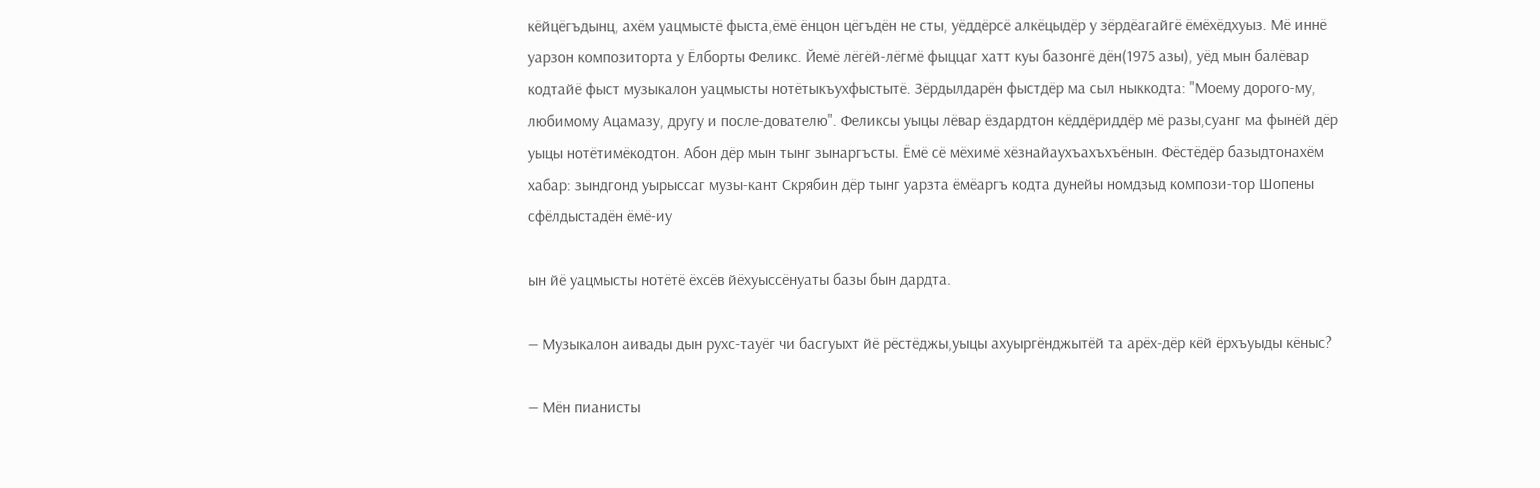кёйцёгъдынц, ахём уацмыстё фыста,ёмё ёнцон цёгъдён не сты, уёддёрсё алкёцыдёр у зёрдёагайгё ёмёхёдхуыз. Мё иннё уарзон композиторта у Ёлборты Феликс. Йемё лёгёй-лёгмё фыццаг хатт куы базонгё дён(1975 азы), уёд мын балёвар кодтайё фыст музыкалон уацмысты нотётыкъухфыстытё. Зёрдылдарён фыстдёр ма сыл ныккодта: "Моему дорого-му, любимому Ацамазу, другу и после-дователю". Феликсы уыцы лёвар ёздардтон кёддёриддёр мё разы,суанг ма фынёй дёр уыцы нотётимёкодтон. Абон дёр мын тынг зынаргъсты. Ёмё сё мёхимё хёзнайаухъахъхъёнын. Фёстёдёр базыдтонахём хабар: зындгонд уырыссаг музы-кант Скрябин дёр тынг уарзта ёмёаргъ кодта дунейы номдзыд компози-тор Шопены сфёлдыстадён ёмё-иу

ын йё уацмысты нотётё ёхсёв йёхуыссёнуаты базы бын дардта.

— Музыкалон аивады дын рухс-тауёг чи басгуыхт йё рёстёджы,уыцы ахуыргёнджытёй та арёх-дёр кёй ёрхъуыды кёныс?

— Мён пианисты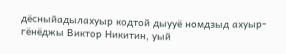дёсныйадылахуыр кодтой дыууё номдзыд ахуыр-гёнёджы Виктор Никитин, уый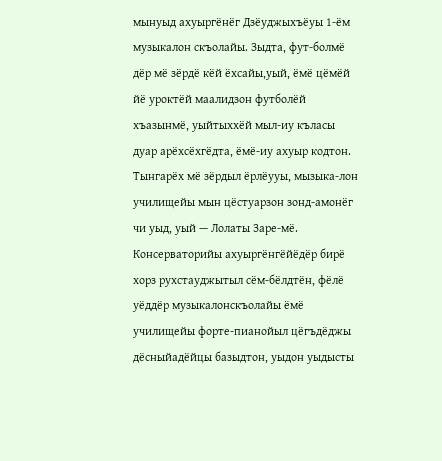мынуыд ахуыргёнёг Дзёуджыхъёуы 1-ём музыкалон скъолайы. Зыдта, фут-болмё дёр мё зёрдё кёй ёхсайы,уый, ёмё цёмёй йё уроктёй маалидзон футболёй хъазынмё, уыйтыххёй мыл-иу къласы дуар арёхсёхгёдта, ёмё-иу ахуыр кодтон. Тынгарёх мё зёрдыл ёрлёууы, мызыка-лон училищейы мын цёстуарзон зонд-амонёг чи уыд, уый — Лолаты Заре-мё. Консерваторийы ахуыргёнгёйёдёр бирё хорз рухстауджытыл сём-бёлдтён, фёлё уёддёр музыкалонскъолайы ёмё училищейы форте-пианойыл цёгъдёджы дёсныйадёйцы базыдтон, уыдон уыдысты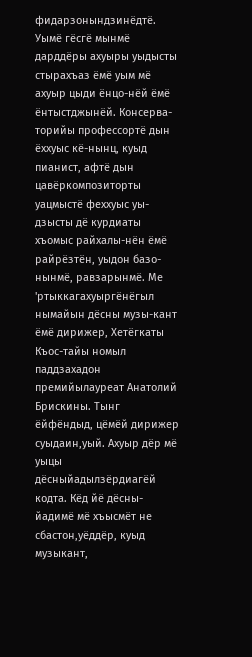фидарзонындзинёдтё. Уымё гёсгё мынмё дарддёры ахуыры уыдысты стырахъаз ёмё уым мё ахуыр цыди ёнцо-нёй ёмё ёнтыстджынёй. Консерва-торийы профессортё дын ёххуыс кё-нынц, куыд пианист, афтё дын цавёркомпозиторты уацмыстё феххуыс уы-дзысты дё курдиаты хъомыс райхалы-нён ёмё райрёзтён, уыдон базо-нынмё, равзарынмё. Ме 'ртыккагахуыргёнёгыл нымайын дёсны музы-кант ёмё дирижер, Хетёгкаты Къос-тайы номыл паддзахадон премийылауреат Анатолий Брискины. Тынг ёйфёндыд, цёмёй дирижер суыдаин,уый. Ахуыр дёр мё уыцы дёсныйадылзёрдиагёй кодта. Кёд йё дёсны-йадимё мё хъысмёт не сбастон,уёддёр, куыд музыкант,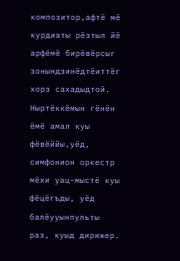композитор,афтё мё курдиаты рёзтыл йё арфёмё бирёвёрсыг зонындзинёдтёиттёг хорз сахадыдтой. Ныртёккёмын гёнён ёмё амал куы фёвёййы,уёд, симфонион оркестр мёхи уац-мыстё куы фёцёгъды, уёд балёууынпульты раз, куыд дирижер.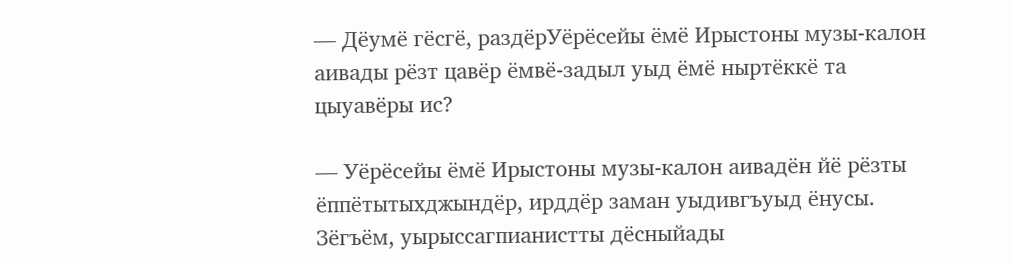— Дёумё гёсгё, раздёрУёрёсейы ёмё Ирыстоны музы-калон аивады рёзт цавёр ёмвё-задыл уыд ёмё ныртёккё та цыуавёры ис?

— Уёрёсейы ёмё Ирыстоны музы-калон аивадён йё рёзты ёппётытыхджындёр, ирддёр заман уыдивгъуыд ёнусы. Зёгъём, уырыссагпианистты дёсныйады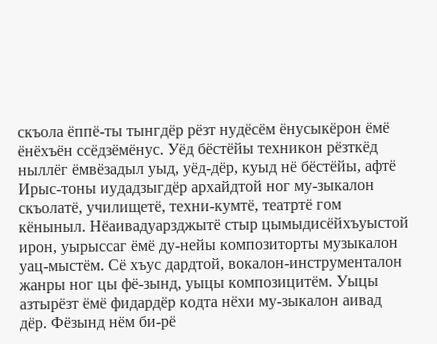скъола ёппё-ты тынгдёр рёзт нудёсём ёнусыкёрон ёмё ёнёхъён ссёдзёмёнус. Уёд бёстёйы техникон рёзткёд ныллёг ёмвёзадыл уыд, уёд-дёр, куыд нё бёстёйы, афтё Ирыс-тоны иудадзыгдёр архайдтой ног му-зыкалон скъолатё, училищетё, техни-кумтё, театртё гом кёныныл. Нёаивадуарзджытё стыр цымыдисёйхъуыстой ирон, уырыссаг ёмё ду-нейы композиторты музыкалон уац-мыстём. Сё хъус дардтой, вокалон-инструменталон жанры ног цы фё-зынд, уыцы композицитём. Уыцы азтырёзт ёмё фидардёр кодта нёхи му-зыкалон аивад дёр. Фёзынд нём би-рё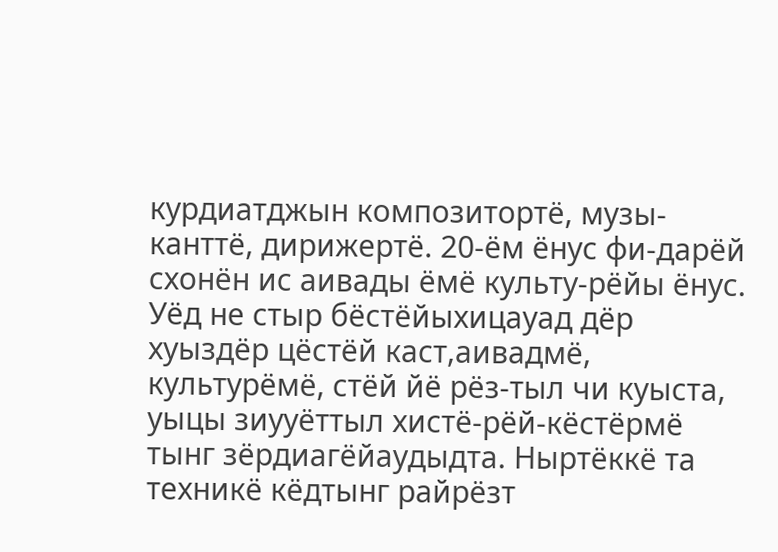курдиатджын композитортё, музы-канттё, дирижертё. 20-ём ёнус фи-дарёй схонён ис аивады ёмё культу-рёйы ёнус. Уёд не стыр бёстёйыхицауад дёр хуыздёр цёстёй каст,аивадмё, культурёмё, стёй йё рёз-тыл чи куыста, уыцы зиууёттыл хистё-рёй-кёстёрмё тынг зёрдиагёйаудыдта. Ныртёккё та техникё кёдтынг райрёзт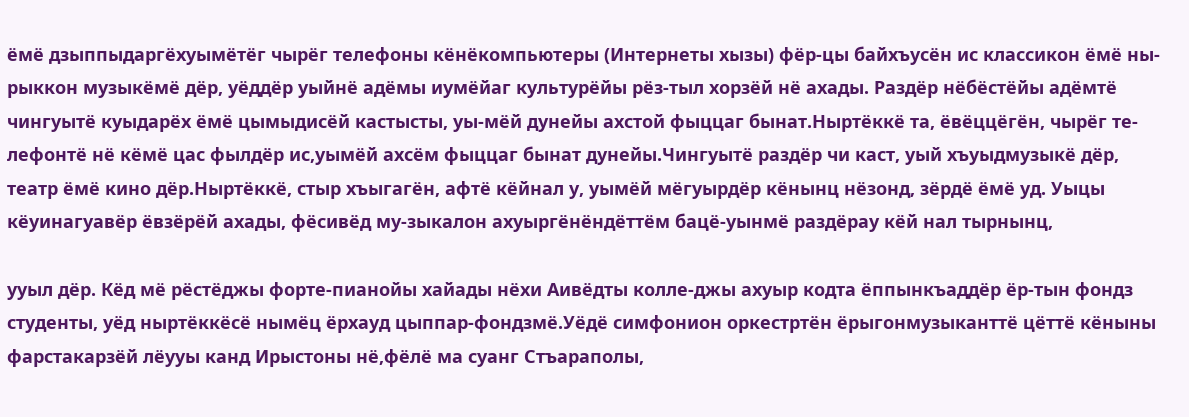ёмё дзыппыдаргёхуымётёг чырёг телефоны кёнёкомпьютеры (Интернеты хызы) фёр-цы байхъусён ис классикон ёмё ны-рыккон музыкёмё дёр, уёддёр уыйнё адёмы иумёйаг культурёйы рёз-тыл хорзёй нё ахады. Раздёр нёбёстёйы адёмтё чингуытё куыдарёх ёмё цымыдисёй кастысты, уы-мёй дунейы ахстой фыццаг бынат.Ныртёккё та, ёвёццёгён, чырёг те-лефонтё нё кёмё цас фылдёр ис,уымёй ахсём фыццаг бынат дунейы.Чингуытё раздёр чи каст, уый хъуыдмузыкё дёр, театр ёмё кино дёр.Ныртёккё, стыр хъыгагён, афтё кёйнал у, уымёй мёгуырдёр кёнынц нёзонд, зёрдё ёмё уд. Уыцы кёуинагуавёр ёвзёрёй ахады, фёсивёд му-зыкалон ахуыргёнёндёттём бацё-уынмё раздёрау кёй нал тырнынц,

ууыл дёр. Кёд мё рёстёджы форте-пианойы хайады нёхи Аивёдты колле-джы ахуыр кодта ёппынкъаддёр ёр-тын фондз студенты, уёд ныртёккёсё нымёц ёрхауд цыппар-фондзмё.Уёдё симфонион оркестртён ёрыгонмузыканттё цёттё кёныны фарстакарзёй лёууы канд Ирыстоны нё,фёлё ма суанг Стъараполы,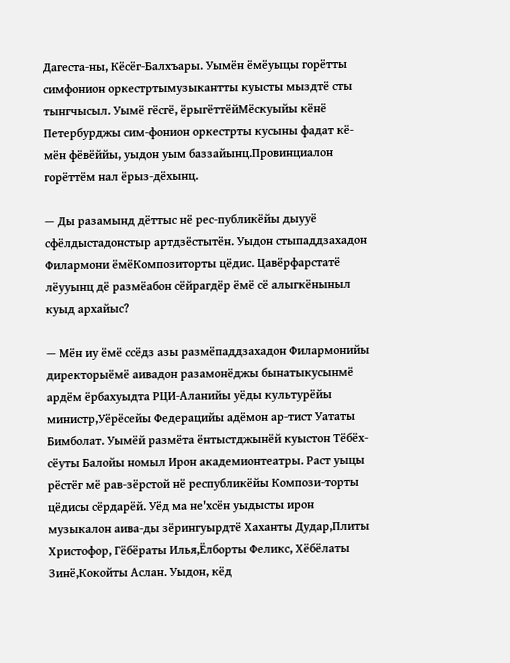Дагеста-ны, Кёсёг-Балхъары. Уымён ёмёуыцы горётты симфонион оркестртымузыкантты куысты мыздтё сты тынгчысыл. Уымё гёсгё, ёрыгёттёйМёскуыйы кёнё Петербурджы сим-фонион оркестрты кусыны фадат кё-мён фёвёййы, уыдон уым баззайынц.Провинциалон горёттём нал ёрыз-дёхынц.

— Ды разамынд дёттыс нё рес-публикёйы дыууё сфёлдыстадонстыр артдзёстытён. Уыдон стыпаддзахадон Филармони ёмёКомпозиторты цёдис. Цавёрфарстатё лёууынц дё размёабон сёйрагдёр ёмё сё алыгкёныныл куыд архайыс?

— Мён иу ёмё ссёдз азы размёпаддзахадон Филармонийы директорыёмё аивадон разамонёджы бынатыкусынмё ардём ёрбахуыдта РЦИ-Аланийы уёды культурёйы министр,Уёрёсейы Федерацийы адёмон ар-тист Уататы Бимболат. Уымёй размёта ёнтыстджынёй куыстон Тёбёх-сёуты Балойы номыл Ирон академионтеатры. Раст уыцы рёстёг мё рав-зёрстой нё республикёйы Компози-торты цёдисы сёрдарёй. Уёд ма не'хсён уыдысты ирон музыкалон аива-ды зёрингуырдтё Хаханты Дудар,Плиты Христофор, Гёбёраты Илья,Ёлборты Феликс, Хёбёлаты Зинё,Кокойты Аслан. Уыдон, кёд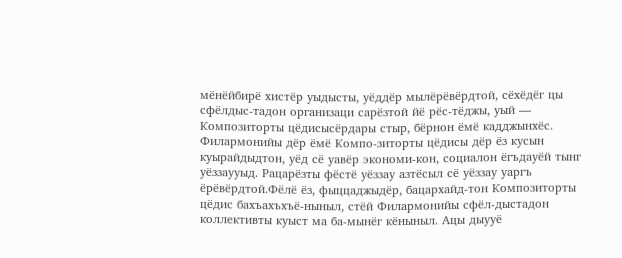мёнёйбирё хистёр уыдысты, уёддёр мылёрёвёрдтой, сёхёдёг цы сфёлдыс-тадон организаци сарёзтой йё рёс-тёджы, уый — Композиторты цёдисысёрдары стыр, бёрнон ёмё кадджынхёс. Филармонийы дёр ёмё Компо-зиторты цёдисы дёр ёз кусын куырайдыдтон, уёд сё уавёр экономи-кон, социалон ёгъдауёй тынг уёззаууыд. Рацарёзты фёстё уёззау азтёсыл сё уёззау уаргъ ёрёвёрдтой.Фёлё ёз, фыццаджыдёр, бацархайд-тон Композиторты цёдис бахъахъхъё-ныныл, стёй Филармонийы сфёл-дыстадон коллективты куыст ма ба-мынёг кёныныл. Ацы дыууё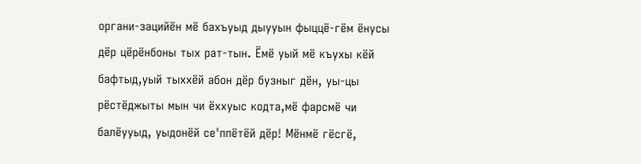органи-зацийён мё бахъуыд дыууын фыццё-гём ёнусы дёр цёрёнбоны тых рат-тын. Ёмё уый мё къухы кёй бафтыд,уый тыххёй абон дёр бузныг дён, уы-цы рёстёджыты мын чи ёххуыс кодта,мё фарсмё чи балёууыд, уыдонёй се'ппётёй дёр! Мёнмё гёсгё,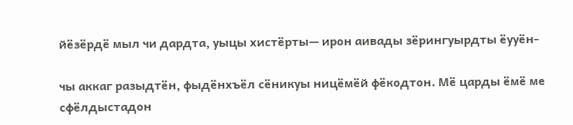йёзёрдё мыл чи дардта, уыцы хистёрты— ирон аивады зёрингуырдты ёууён-

чы аккаг разыдтён, фыдёнхъёл сёникуы ницёмёй фёкодтон. Мё царды ёмё ме сфёлдыстадон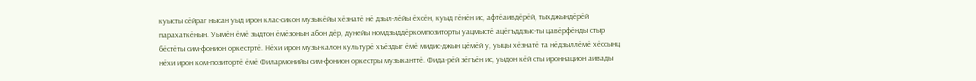куысты сёйраг нысан уыд ирон клас-сикон музыкёйы хёзнатё нё дзыл-лёйы ёхсён, куыд гёнён ис, афтёаивдёрёй, тыхджындёрёй парахаткёнын. Уымён ёмё зыдтон ёмёзонын абон дёр, дунейы номдзыддёркомпозиторты уацмыстё ацёгъддзыс-ты цавёрфёнды стыр бёстёты сим-фонион оркестртё. Нёхи ирон музы-калон культурё хъёздыг ёмё мидис-джын цёмёй у, уыцы хёзнатё та нёдзыллёмё хёссынц нёхи ирон ком-позитортё ёмё Филармонийы сим-фонион оркестры музыканттё. Фида-рёй зёгъён ис, уыдон кёй сты ироннацион аивады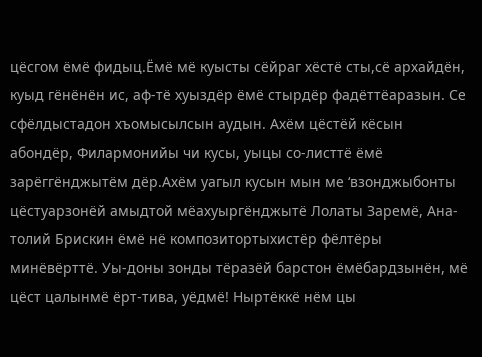цёсгом ёмё фидыц.Ёмё мё куысты сёйраг хёстё сты,сё архайдён, куыд гёнёнён ис, аф-тё хуыздёр ёмё стырдёр фадёттёаразын. Се сфёлдыстадон хъомысылсын аудын. Ахём цёстёй кёсын абондёр, Филармонийы чи кусы, уыцы со-листтё ёмё зарёггёнджытём дёр.Ахём уагыл кусын мын ме ‘взонджыбонты цёстуарзонёй амыдтой мёахуыргёнджытё Лолаты Заремё, Ана-толий Брискин ёмё нё композитортыхистёр фёлтёры минёвёрттё. Уы-доны зонды тёразёй барстон ёмёбардзынён, мё цёст цалынмё ёрт-тива, уёдмё! Ныртёккё нём цы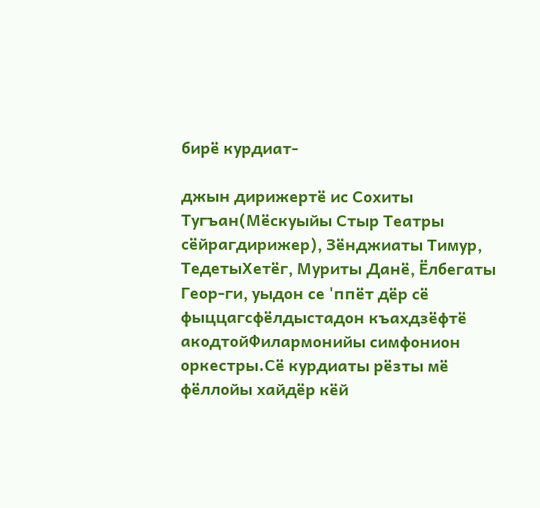бирё курдиат-

джын дирижертё ис Сохиты Тугъан(Мёскуыйы Стыр Театры сёйрагдирижер), Зёнджиаты Тимур, ТедетыХетёг, Муриты Данё, Ёлбегаты Геор-ги, уыдон се 'ппёт дёр сё фыццагсфёлдыстадон къахдзёфтё акодтойФилармонийы симфонион оркестры.Сё курдиаты рёзты мё фёллойы хайдёр кёй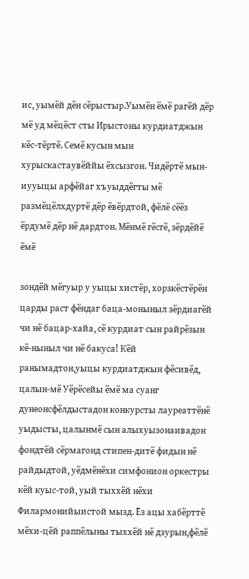ис, уымёй дён сёрыстыр.Уымён ёмё рагёй дёр мё уд мёцёст сты Ирыстоны курдиатджын кёс-тёртё. Семё кусын мын хурыскастаувёййы ёхсызгон. Чидёртё мын-иууыцы арфёйаг хъуыддёгты мё размёцёлхдуртё дёр ёвёрдтой, фёлё сёёз ёрдумё дёр нё дардтон. Мёнмё гёсгё, зёрдёйё ёмё

зондёй мёгуыр у уыцы хистёр, хорзкёстёрён царды раст фёндаг баца-моныныл зёрдиагёй чи нё бацар-хайа, сё курдиат сын райрёзын кё-ныныл чи нё бакуса! Кёй ранымадтон,уыцы курдиатджын фёсивёд, цалын-мё Уёрёсейы ёмё ма суанг дунеонсфёлдыстадон конкурсты лауреаттёнё уыдысты, цалынмё сын алыхуызонаивадон фондтёй сёрмагонд стипен-дитё фидын нё райдыдтой, уёдмёнёхи симфонион оркестры кёй куыс-той, уый тыххёй нёхи Филармонийыистой мызд. Ёз ацы хабёрттё мёхи-цёй раппёлыны тыххёй нё дзурын,фёлё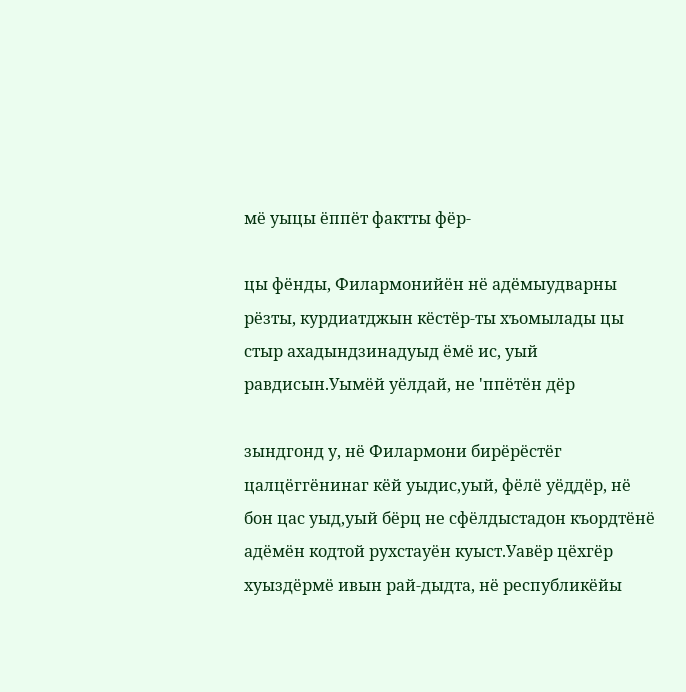мё уыцы ёппёт фактты фёр-

цы фёнды, Филармонийён нё адёмыудварны рёзты, курдиатджын кёстёр-ты хъомылады цы стыр ахадындзинадуыд ёмё ис, уый равдисын.Уымёй уёлдай, не 'ппётён дёр

зындгонд у, нё Филармони бирёрёстёг цалцёггёнинаг кёй уыдис,уый, фёлё уёддёр, нё бон цас уыд,уый бёрц не сфёлдыстадон къордтёнё адёмён кодтой рухстауён куыст.Уавёр цёхгёр хуыздёрмё ивын рай-дыдта, нё республикёйы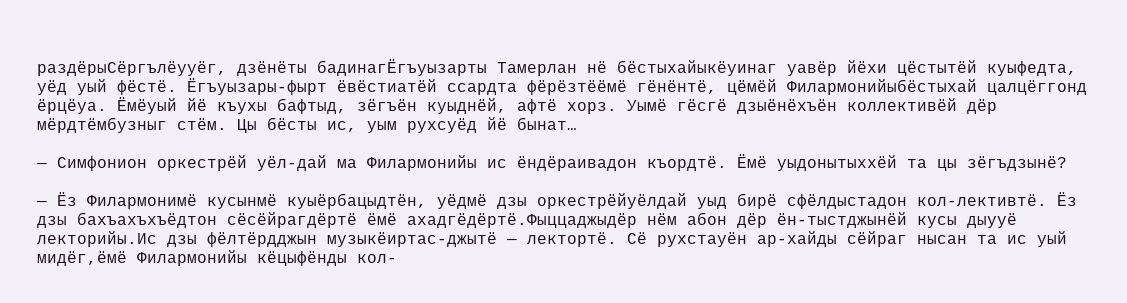раздёрыСёргълёууёг, дзёнёты бадинагЁгъуызарты Тамерлан нё бёстыхайыкёуинаг уавёр йёхи цёстытёй куыфедта, уёд уый фёстё. Ёгъуызары-фырт ёвёстиатёй ссардта фёрёзтёёмё гёнёнтё, цёмёй Филармонийыбёстыхай цалцёггонд ёрцёуа. Ёмёуый йё къухы бафтыд, зёгъён куыднёй, афтё хорз. Уымё гёсгё дзыёнёхъён коллективёй дёр мёрдтёмбузныг стём. Цы бёсты ис, уым рухсуёд йё бынат…

— Симфонион оркестрёй уёл-дай ма Филармонийы ис ёндёраивадон къордтё. Ёмё уыдонытыххёй та цы зёгъдзынё?

— Ёз Филармонимё кусынмё куыёрбацыдтён, уёдмё дзы оркестрёйуёлдай уыд бирё сфёлдыстадон кол-лективтё. Ёз дзы бахъахъхъёдтон сёсёйрагдёртё ёмё ахадгёдёртё.Фыццаджыдёр нём абон дёр ён-тыстджынёй кусы дыууё лекторийы.Ис дзы фёлтёрдджын музыкёиртас-джытё — лектортё. Сё рухстауён ар-хайды сёйраг нысан та ис уый мидёг,ёмё Филармонийы кёцыфёнды кол-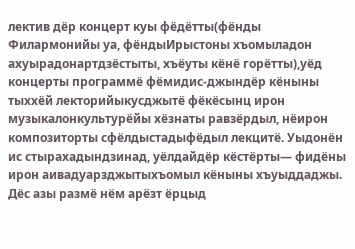лектив дёр концерт куы фёдётты(фёнды Филармонийы уа, фёндыИрыстоны хъомыладон ахуырадонартдзёстыты, хъёуты кёнё горётты),уёд концерты программё фёмидис-джындёр кёныны тыххёй лекторийыкусджытё фёкёсынц ирон музыкалонкультурёйы хёзнаты равзёрдыл, нёирон композиторты сфёлдыстадыфёдыл лекцитё. Уыдонён ис стырахадындзинад, уёлдайдёр кёстёрты— фидёны ирон аивадуарзджытыхъомыл кёныны хъуыддаджы. Дёс азы размё нём арёзт ёрцыд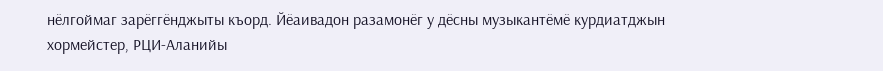нёлгоймаг зарёггёнджыты къорд. Йёаивадон разамонёг у дёсны музыкантёмё курдиатджын хормейстер, РЦИ-Аланийы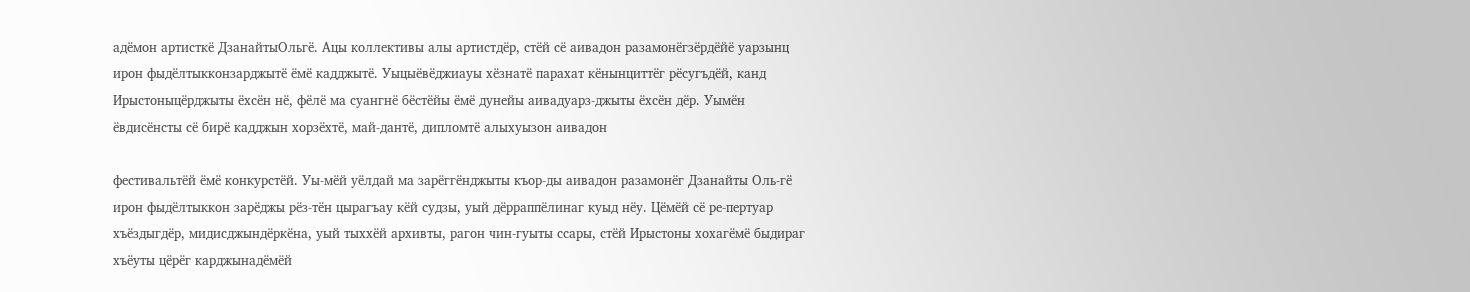адёмон артисткё ДзанайтыОльгё. Ацы коллективы алы артистдёр, стёй сё аивадон разамонёгзёрдёйё уарзынц ирон фыдёлтыкконзарджытё ёмё кадджытё. Уыцыёвёджиауы хёзнатё парахат кёнынциттёг рёсугъдёй, канд Ирыстоныцёрджыты ёхсён нё, фёлё ма суангнё бёстёйы ёмё дунейы аивадуарз-джыты ёхсён дёр. Уымён ёвдисёнсты сё бирё кадджын хорзёхтё, май-дантё, дипломтё алыхуызон аивадон

фестивальтёй ёмё конкурстёй. Уы-мёй уёлдай ма зарёггёнджыты къор-ды аивадон разамонёг Дзанайты Оль-гё ирон фыдёлтыккон зарёджы рёз-тён цырагъау кёй судзы, уый дёрраппёлинаг куыд нёу. Цёмёй сё ре-пертуар хъёздыгдёр, мидисджындёркёна, уый тыххёй архивты, рагон чин-гуыты ссары, стёй Ирыстоны хохагёмё быдираг хъёуты цёрёг карджынадёмёй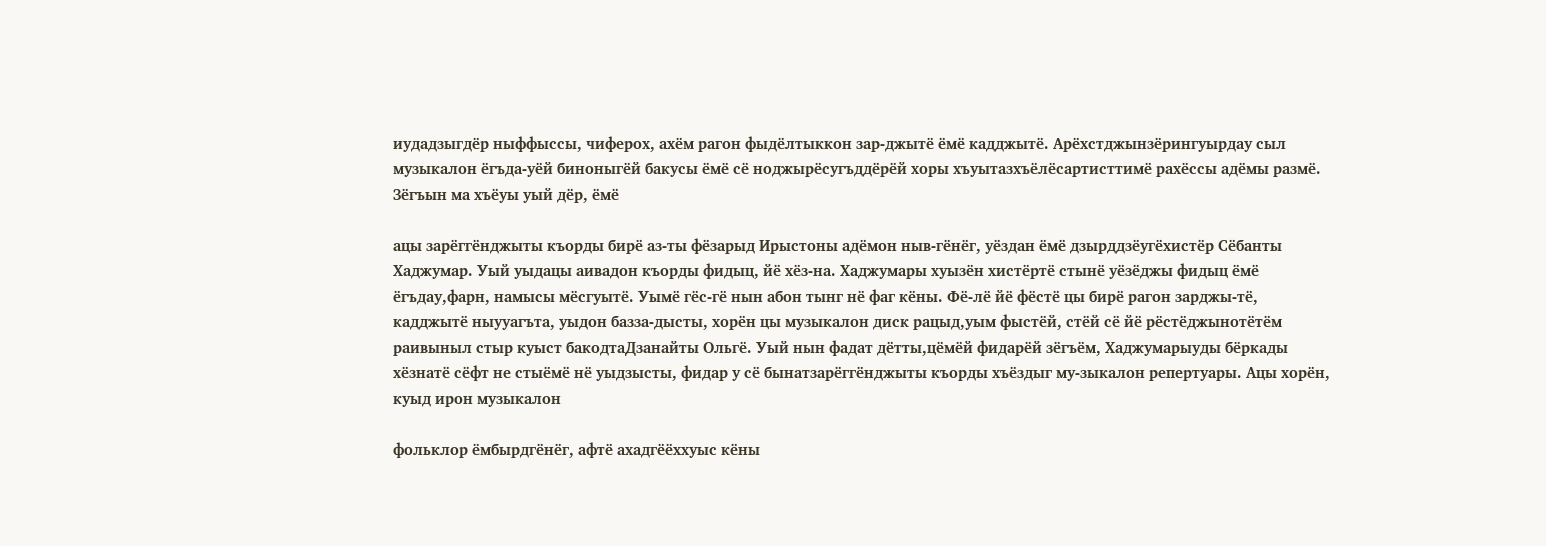иудадзыгдёр ныффыссы, чиферох, ахём рагон фыдёлтыккон зар-джытё ёмё кадджытё. Арёхстджынзёрингуырдау сыл музыкалон ёгъда-уёй биноныгёй бакусы ёмё сё ноджырёсугъддёрёй хоры хъуытазхъёлёсартисттимё рахёссы адёмы размё. Зёгъын ма хъёуы уый дёр, ёмё

ацы зарёггёнджыты къорды бирё аз-ты фёзарыд Ирыстоны адёмон ныв-гёнёг, уёздан ёмё дзырддзёугёхистёр Сёбанты Хаджумар. Уый уыдацы аивадон къорды фидыц, йё хёз-на. Хаджумары хуызён хистёртё стынё уёзёджы фидыц ёмё ёгъдау,фарн, намысы мёсгуытё. Уымё гёс-гё нын абон тынг нё фаг кёны. Фё-лё йё фёстё цы бирё рагон зарджы-тё, кадджытё ныууагъта, уыдон базза-дысты, хорён цы музыкалон диск рацыд,уым фыстёй, стёй сё йё рёстёджынотётём раивыныл стыр куыст бакодтаДзанайты Ольгё. Уый нын фадат дётты,цёмёй фидарёй зёгъём, Хаджумарыуды бёркады хёзнатё сёфт не стыёмё нё уыдзысты, фидар у сё бынатзарёггёнджыты къорды хъёздыг му-зыкалон репертуары. Ацы хорён, куыд ирон музыкалон

фольклор ёмбырдгёнёг, афтё ахадгёёххуыс кёны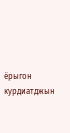ёрыгон курдиатджын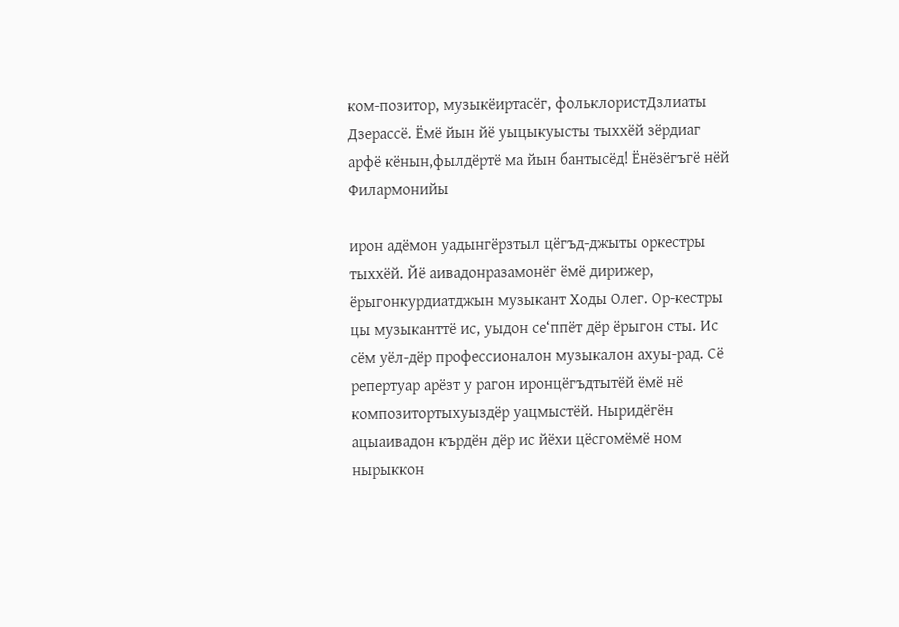ком-позитор, музыкёиртасёг, фольклористДзлиаты Дзерассё. Ёмё йын йё уыцыкуысты тыххёй зёрдиаг арфё кёнын,фылдёртё ма йын бантысёд! Ёнёзёгъгё нёй Филармонийы

ирон адёмон уадынгёрзтыл цёгъд-джыты оркестры тыххёй. Йё аивадонразамонёг ёмё дирижер, ёрыгонкурдиатджын музыкант Ходы Олег. Ор-кестры цы музыканттё ис, уыдон се‘ппёт дёр ёрыгон сты. Ис сём уёл-дёр профессионалон музыкалон ахуы-рад. Сё репертуар арёзт у рагон иронцёгъдтытёй ёмё нё композитортыхуыздёр уацмыстёй. Ныридёгён ацыаивадон кърдён дёр ис йёхи цёсгомёмё ном нырыккон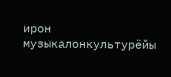ирон музыкалонкультурёйы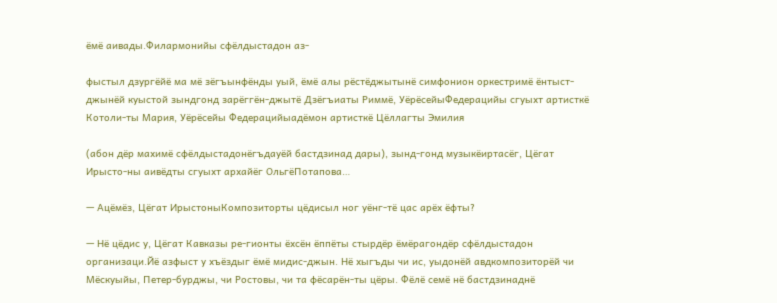ёмё аивады.Филармонийы сфёлдыстадон аз-

фыстыл дзургёйё ма мё зёгъынфёнды уый, ёмё алы рёстёджытынё симфонион оркестримё ёнтыст-джынёй куыстой зындгонд зарёггён-джытё Дзёгъиаты Риммё, УёрёсейыФедерацийы сгуыхт артисткё Котоли-ты Мария, Уёрёсейы Федерацийыадёмон артисткё Цёллагты Эмилия

(абон дёр махимё сфёлдыстадонёгъдауёй бастдзинад дары), зынд-гонд музыкёиртасёг, Цёгат Ирысто-ны аивёдты сгуыхт архайёг ОльгёПотапова…

— Ацёмёз, Цёгат ИрыстоныКомпозиторты цёдисыл ног уёнг-тё цас арёх ёфты?

— Нё цёдис у, Цёгат Кавказы ре-гионты ёхсён ёппёты стырдёр ёмёрагондёр сфёлдыстадон организаци.Йё азфыст у хъёздыг ёмё мидис-джын. Нё хыгъды чи ис, уыдонёй авдкомпозиторёй чи Мёскуыйы, Петер-бурджы, чи Ростовы, чи та фёсарён-ты цёры. Фёлё семё нё бастдзинаднё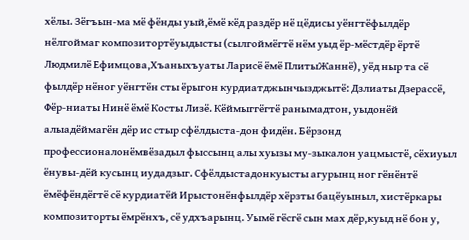хёлы. Зёгъын-ма мё фёнды уый,ёмё кёд раздёр нё цёдисы уёнгтёфылдёр нёлгоймаг композитортёуыдысты (сылгоймёгтё нём уыд ёр-мёстдёр ёртё Людмилё Ефимцова,Хъаныхъуаты Ларисё ёмё ПлитыЖаннё), уёд ныр та сё фылдёр нёног уёнгтён сты ёрыгон курдиатджынчызджытё: Дзлиаты Дзерассё, Фёр-ниаты Нинё ёмё Косты Лизё. Кёймыггёгтё ранымадтон, уыдонёй алыадёймагён дёр ис стыр сфёлдыста-дон фидён. Бёрзонд профессионалонёмвёзадыл фыссынц алы хуызы му-зыкалон уацмыстё, сёхиуыл ёнувы-дёй кусынц иудадзыг. Сфёлдыстадонкуысты агурынц ног гёнёнтё ёмёфёндёгтё сё курдиатёй Ирыстонёнфылдёр хёрзты бацёуыныл, хистёркары композиторты ёмрёнхъ, сё удхъарынц. Уымё гёсгё сын мах дёр,куыд нё бон у,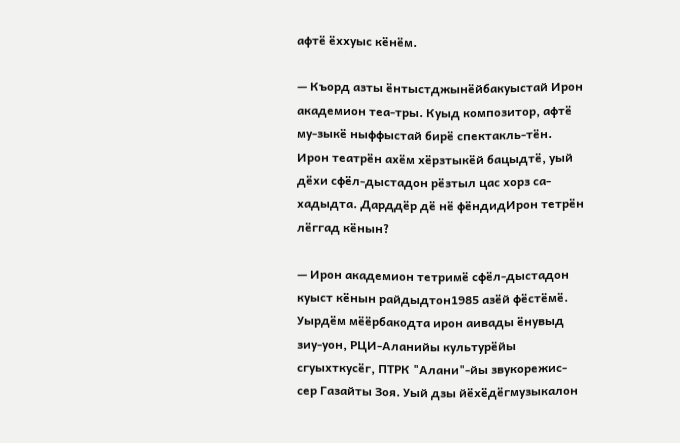афтё ёххуыс кёнём.

— Къорд азты ёнтыстджынёйбакуыстай Ирон академион теа-тры. Куыд композитор, афтё му-зыкё ныффыстай бирё спектакль-тён. Ирон театрён ахём хёрзтыкёй бацыдтё, уый дёхи сфёл-дыстадон рёзтыл цас хорз са-хадыдта. Дарддёр дё нё фёндидИрон тетрён лёггад кёнын?

— Ирон академион тетримё сфёл-дыстадон куыст кёнын райдыдтон1985 азёй фёстёмё. Уырдём мёёрбакодта ирон аивады ёнувыд зиу-уон, РЦИ-Аланийы культурёйы сгуыхткусёг, ПТРК "Алани"-йы звукорежис-сер Газайты Зоя. Уый дзы йёхёдёгмузыкалон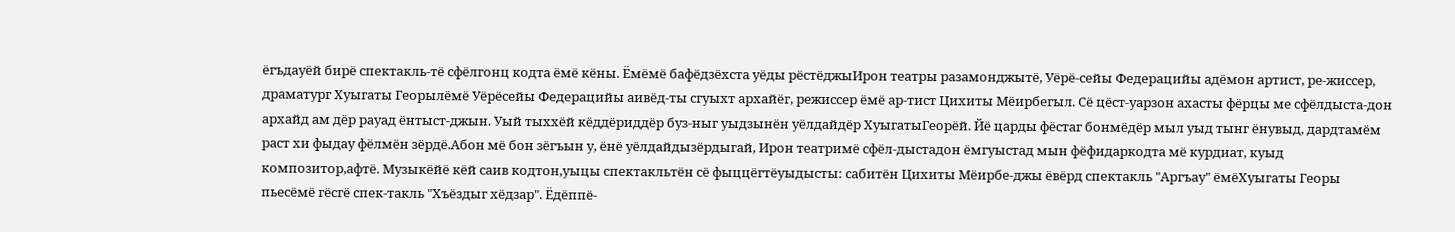ёгъдауёй бирё спектакль-тё сфёлгонц кодта ёмё кёны. Ёмёмё бафёдзёхста уёды рёстёджыИрон театры разамонджытё, Уёрё-сейы Федерацийы адёмон артист, ре-жиссер, драматург Хуыгаты Георылёмё Уёрёсейы Федерацийы аивёд-ты сгуыхт архайёг, режиссер ёмё ар-тист Цихиты Мёирбегыл. Сё цёст-уарзон ахасты фёрцы ме сфёлдыста-дон архайд ам дёр рауад ёнтыст-джын. Уый тыххёй кёддёриддёр буз-ныг уыдзынён уёлдайдёр ХуыгатыГеорёй. Йё царды фёстаг бонмёдёр мыл уыд тынг ёнувыд, дардтамём раст хи фыдау фёлмён зёрдё.Абон мё бон зёгъын у, ёнё уёлдайдызёрдыгай, Ирон театримё сфёл-дыстадон ёмгуыстад мын фёфидаркодта мё курдиат, куыд композитор,афтё. Музыкёйё кёй саив кодтон,уыцы спектакльтён сё фыццёгтёуыдысты: сабитён Цихиты Мёирбе-джы ёвёрд спектакль "Аргъау" ёмёХуыгаты Георы пьесёмё гёсгё спек-такль "Хъёздыг хёдзар". Ёдёппё-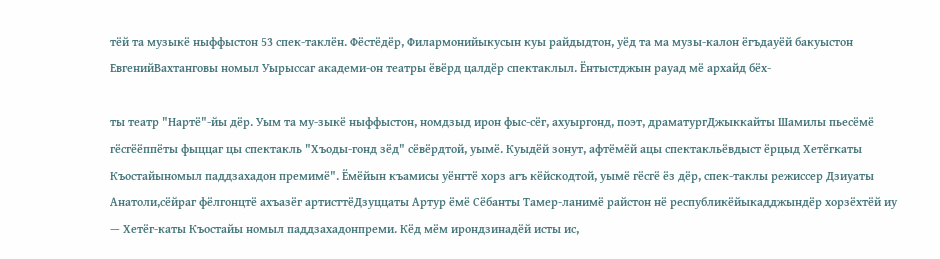тёй та музыкё ныффыстон 53 спек-таклён. Фёстёдёр, Филармонийыкусын куы райдыдтон, уёд та ма музы-калон ёгъдауёй бакуыстон ЕвгенийВахтанговы номыл Уырыссаг академи-он театры ёвёрд цалдёр спектаклыл. Ёнтыстджын рауад мё архайд бёх-

ты театр "Нартё"-йы дёр. Уым та му-зыкё ныффыстон, номдзыд ирон фыс-сёг, ахуыргонд, поэт, драматургДжыккайты Шамилы пьесёмё гёсгёёппёты фыццаг цы спектакль "Хъоды-гонд зёд" сёвёрдтой, уымё. Куыдёй зонут, афтёмёй ацы спектакльёвдыст ёрцыд Хетёгкаты Къостайыномыл паддзахадон премимё". Ёмёйын къамисы уёнгтё хорз агъ кёйскодтой, уымё гёсгё ёз дёр, спек-таклы режиссер Дзиуаты Анатоли,сёйраг фёлгонцтё ахъазёг артисттёДзуццаты Артур ёмё Сёбанты Тамер-ланимё райстон нё республикёйыкадджындёр хорзёхтёй иу — Хетёг-каты Къостайы номыл паддзахадонпреми. Кёд мём ирондзинадёй исты ис,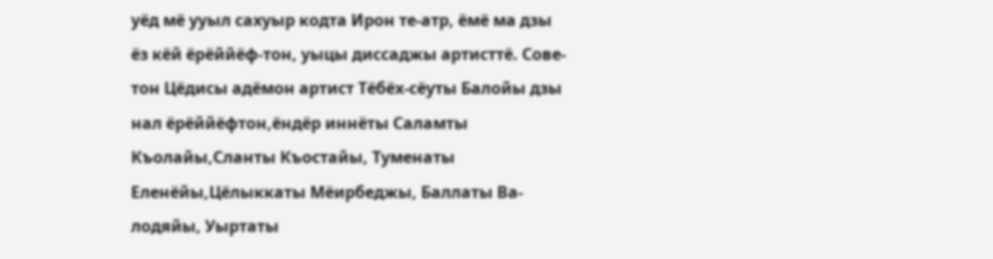уёд мё ууыл сахуыр кодта Ирон те-атр, ёмё ма дзы ёз кёй ёрёййёф-тон, уыцы диссаджы артисттё. Сове-тон Цёдисы адёмон артист Тёбёх-сёуты Балойы дзы нал ёрёййёфтон,ёндёр иннёты Саламты Къолайы,Сланты Къостайы, Туменаты Еленёйы,Цёлыккаты Мёирбеджы, Баллаты Ва-лодяйы, Уыртаты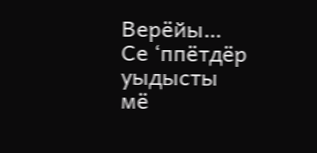Верёйы… Се ‘ппётдёр уыдысты мё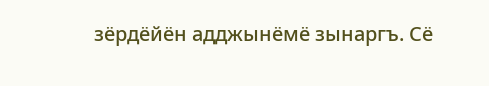зёрдёйён адджынёмё зынаргъ. Сё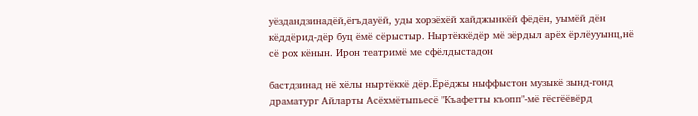уёздандзинадёй,ёгъдауёй, уды хорзёхёй хайджынкёй фёдён, уымёй дён кёддёрид-дёр буц ёмё сёрыстыр. Ныртёккёдёр мё зёрдыл арёх ёрлёууынц,нё сё рох кёнын. Ирон театримё ме сфёлдыстадон

бастдзинад нё хёлы ныртёккё дёр.Ёрёджы ныффыстон музыкё зынд-гонд драматург Айларты Асёхмётыпьесё "Къафетты къопп"-мё гёсгёёвёрд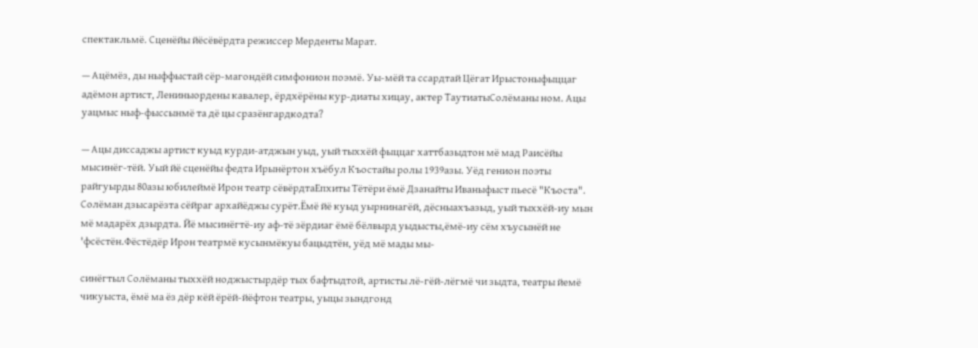спектакльмё. Сценёйы йёсёвёрдта режиссер Мерденты Марат.

— Ацёмёз, ды ныффыстай сёр-магондёй симфонион поэмё. Уы-мёй та ссардтай Цёгат Ирыстоныфыццаг адёмон артист, Лениныордены кавалер, ёрдхёрёны кур-диаты хицау, актер ТаутиатыСолёманы ном. Ацы уацмыс ныф-фыссынмё та дё цы сразёнгардкодта?

— Ацы диссаджы артист куыд курди-атджын уыд, уый тыххёй фыццаг хаттбазыдтон мё мад Раисёйы мысинёг-тёй. Уый йё сценёйы федта Ирынёртон хъёбул Къостайы ролы 1939азы. Уёд генион поэты райгуырды 80азы юбилеймё Ирон театр сёвёрдтаЕпхиты Тётёри ёмё Дзанайты Иваныфыст пьесё "Къоста". Солёман дзысарёзта сёйраг архайёджы сурёт.Ёмё йё куыд уырнинагёй, дёсныахъазыд, уый тыххёй-иу мын мё мадарёх дзырдта. Йё мысинёгтё-иу аф-тё зёрдиаг ёмё бёлвырд уыдысты,ёмё-иу сём хъусынёй не 'фсёстён.Фёстёдёр Ирон театрмё кусынмёкуы бацыдтён, уёд мё мады мы-

синёгтыл Солёманы тыххёй ноджыстырдёр тых бафтыдтой, артисты лё-гёй-лёгмё чи зыдта, театры йемё чикуыста, ёмё ма ёз дёр кёй ёрёй-йёфтон театры, уыцы зындгонд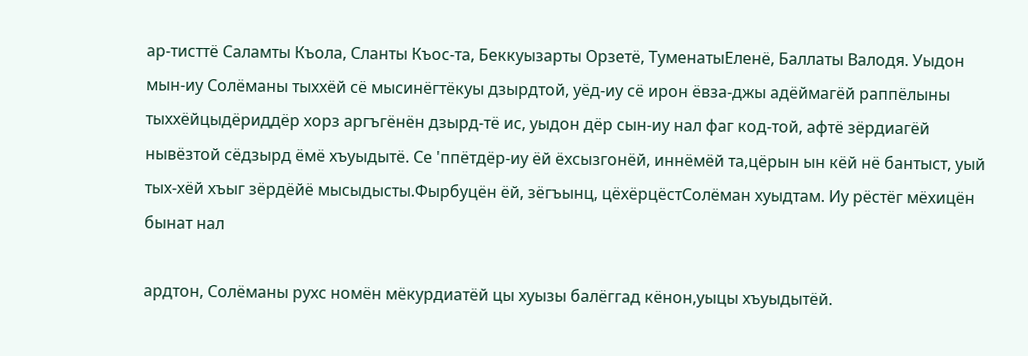ар-тисттё Саламты Къола, Сланты Къос-та, Беккуызарты Орзетё, ТуменатыЕленё, Баллаты Валодя. Уыдон мын-иу Солёманы тыххёй сё мысинёгтёкуы дзырдтой, уёд-иу сё ирон ёвза-джы адёймагёй раппёлыны тыххёйцыдёриддёр хорз аргъгёнён дзырд-тё ис, уыдон дёр сын-иу нал фаг код-той, афтё зёрдиагёй нывёзтой сёдзырд ёмё хъуыдытё. Се 'ппётдёр-иу ёй ёхсызгонёй, иннёмёй та,цёрын ын кёй нё бантыст, уый тых-хёй хъыг зёрдёйё мысыдысты.Фырбуцён ёй, зёгъынц, цёхёрцёстСолёман хуыдтам. Иу рёстёг мёхицён бынат нал

ардтон, Солёманы рухс номён мёкурдиатёй цы хуызы балёггад кёнон,уыцы хъуыдытёй.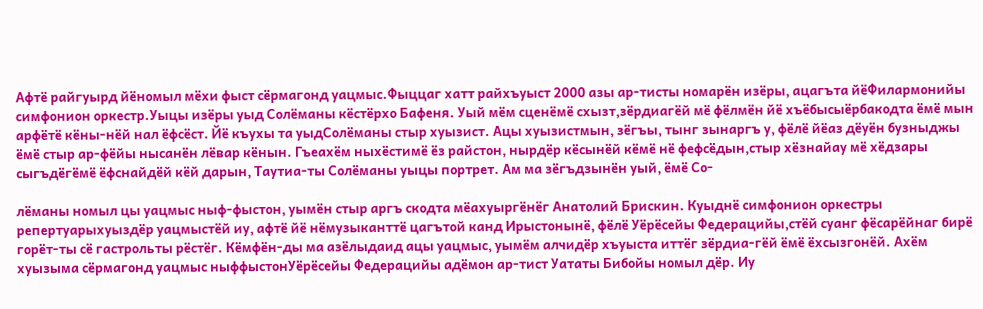Афтё райгуырд йёномыл мёхи фыст сёрмагонд уацмыс.Фыццаг хатт райхъуыст 2000 азы ар-тисты номарён изёры, ацагъта йёФилармонийы симфонион оркестр.Уыцы изёры уыд Солёманы кёстёрхо Бафеня. Уый мём сценёмё схызт,зёрдиагёй мё фёлмён йё хъёбысыёрбакодта ёмё мын арфётё кёны-нёй нал ёфсёст. Йё къухы та уыдСолёманы стыр хуызист. Ацы хуызистмын, зёгъы, тынг зынаргъ у, фёлё йёаз дёуён бузныджы ёмё стыр ар-фёйы нысанён лёвар кёнын. Гъеахём ныхёстимё ёз райстон, нырдёр кёсынёй кёмё нё фефсёдын,стыр хёзнайау мё хёдзары сыгъдёгёмё ёфснайдёй кёй дарын, Таутиа-ты Солёманы уыцы портрет. Ам ма зёгъдзынён уый, ёмё Со-

лёманы номыл цы уацмыс ныф-фыстон, уымён стыр аргъ скодта мёахуыргёнёг Анатолий Брискин. Куыднё симфонион оркестры репертуарыхуыздёр уацмыстёй иу, афтё йё нёмузыканттё цагътой канд Ирыстонынё, фёлё Уёрёсейы Федерацийы,стёй суанг фёсарёйнаг бирё горёт-ты сё гастрольты рёстёг. Кёмфён-ды ма азёлыдаид ацы уацмыс, уымём алчидёр хъуыста иттёг зёрдиа-гёй ёмё ёхсызгонёй. Ахём хуызыма сёрмагонд уацмыс ныффыстонУёрёсейы Федерацийы адёмон ар-тист Уататы Бибойы номыл дёр. Иу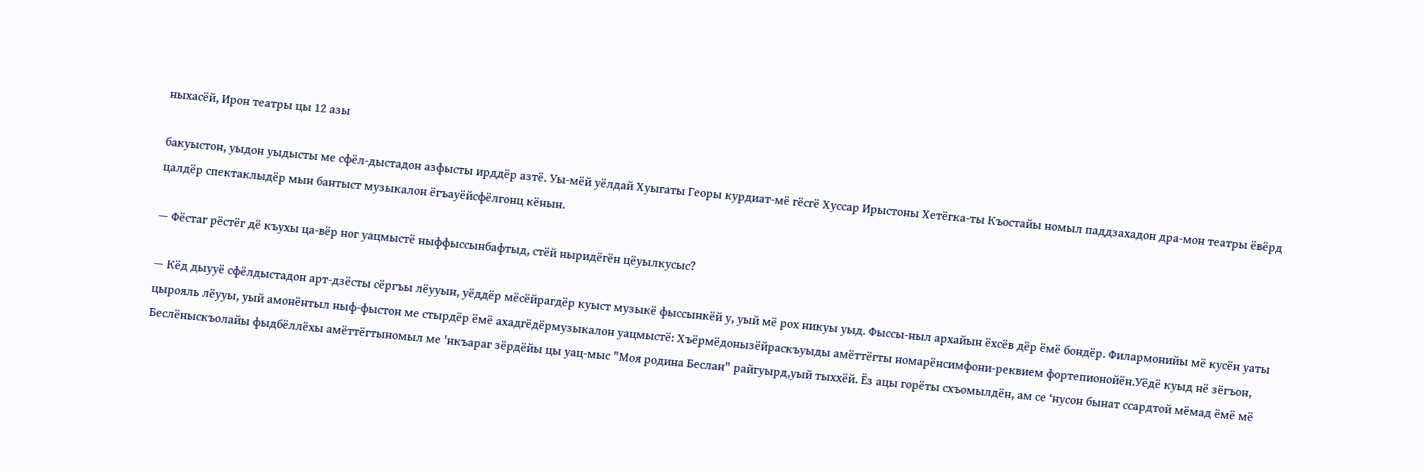ныхасёй, Ирон театры цы 12 азы

бакуыстон, уыдон уыдысты ме сфёл-дыстадон азфысты ирддёр азтё. Уы-мёй уёлдай Хуыгаты Георы курдиат-мё гёсгё Хуссар Ирыстоны Хетёгка-ты Къостайы номыл паддзахадон дра-мон театры ёвёрд цалдёр спектаклыдёр мын бантыст музыкалон ёгъауёйсфёлгонц кёнын.

— Фёстаг рёстёг дё къухы ца-вёр ног уацмыстё ныффыссынбафтыд, стёй ныридёгён цёуылкусыс?

— Кёд дыууё сфёлдыстадон арт-дзёсты сёргъы лёууын, уёддёр мёсёйрагдёр куыст музыкё фыссынкёй у, уый мё рох никуы уыд. Фыссы-ныл архайын ёхсёв дёр ёмё бондёр. Филармонийы мё кусён уаты цырояль лёууы, уый амонёнтыл ныф-фыстон ме стырдёр ёмё ахадгёдёрмузыкалон уацмыстё: Хъёрмёдонызёйраскъуыды амёттёгты номарёнсимфони-реквием фортепионойён.Уёдё куыд нё зёгъон, Беслёныскъолайы фыдбёллёхы амёттёгтыномыл ме 'нкъараг зёрдёйы цы уац-мыс "Моя родина Беслан" райгуырд,уый тыххёй. Ёз ацы горёты схъомылдён, ам се ‘нусон бынат ссардтой мёмад ёмё мё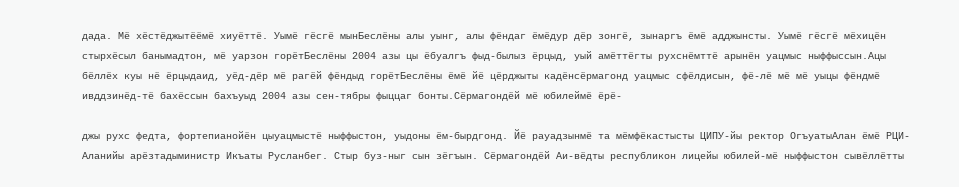дада. Мё хёстёджытёёмё хиуёттё. Уымё гёсгё мынБеслёны алы уынг, алы фёндаг ёмёдур дёр зонгё, зынаргъ ёмё адджынсты. Уымё гёсгё мёхицён стырхёсыл банымадтон, мё уарзон горётБеслёны 2004 азы цы ёбуалгъ фыд-былыз ёрцыд, уый амёттёгты рухснёмттё арынён уацмыс ныффыссын.Ацы бёллёх куы нё ёрцыдаид, уёд-дёр мё рагёй фёндыд горётБеслёны ёмё йё цёрджыты кадёнсёрмагонд уацмыс сфёлдисын, фё-лё мё мё уыцы фёндмё ивддзинёд-тё бахёссын бахъуыд 2004 азы сен-тябры фыццаг бонты.Сёрмагондёй мё юбилеймё ёрё-

джы рухс федта, фортепианойён цыуацмыстё ныффыстон, уыдоны ём-бырдгонд. Йё рауадзынмё та мёмфёкастысты ЦИПУ-йы ректор ОгъуатыАлан ёмё РЦИ-Аланийы арёзтадыминистр Икъаты Русланбег. Стыр буз-ныг сын зёгъын. Сёрмагондёй Аи-вёдты республикон лицейы юбилей-мё ныффыстон сывёллётты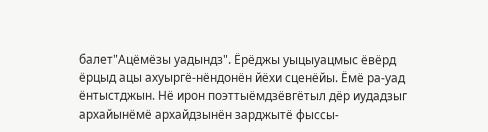балет"Ацёмёзы уадындз". Ёрёджы уыцыуацмыс ёвёрд ёрцыд ацы ахуыргё-нёндонён йёхи сценёйы. Ёмё ра-уад ёнтыстджын. Нё ирон поэттыёмдзёвгётыл дёр иудадзыг архайынёмё архайдзынён зарджытё фыссы-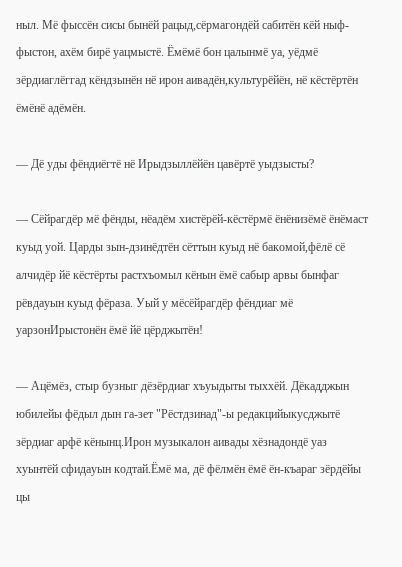ныл. Мё фыссён сисы бынёй рацыд,сёрмагондёй сабитён кёй ныф-фыстон, ахём бирё уацмыстё. Ёмёмё бон цалынмё уа, уёдмё зёрдиаглёггад кёндзынён нё ирон аивадён,культурёйён, нё кёстёртён ёмёнё адёмён.

— Дё уды фёндиёгтё нё Ирыдзыллёйён цавёртё уыдзысты?

— Сёйрагдёр мё фёнды, нёадём хистёрёй-кёстёрмё ёнёнизёмё ёнёмаст куыд уой. Царды зын-дзинёдтён сёттын куыд нё бакомой,фёлё сё алчидёр йё кёстёрты растхъомыл кёнын ёмё сабыр арвы бынфаг рёвдауын куыд фёраза. Уый у мёсёйрагдёр фёндиаг мё уарзонИрыстонён ёмё йё цёрджытён!

— Ацёмёз, стыр бузныг дёзёрдиаг хъуыдыты тыххёй. Дёкадджын юбилейы фёдыл дын га-зет "Рёстдзинад"-ы редакцийыкусджытё зёрдиаг арфё кёнынц.Ирон музыкалон аивады хёзнадондё уаз хуынтёй сфидауын кодтай.Ёмё ма, дё фёлмён ёмё ён-къараг зёрдёйы цы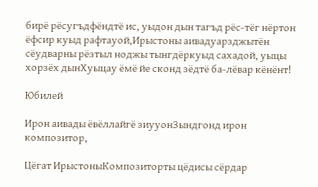бирё рёсугъдфёндтё ис, уыдон дын тагъд рёс-тёг нёртон ёфсир куыд рафтауой,Ирыстоны аивадуарзджытён сёудварны рёзтыл ноджы тынгдёркуыд сахадой, уыцы хорзёх дынХуыцау ёмё йе сконд зёдтё ба-лёвар кёнёнт!

Юбилей

Ирон аивады ёвёллайгё зиууонЗындгонд ирон композитор,

Цёгат ИрыстоныКомпозиторты цёдисы сёрдар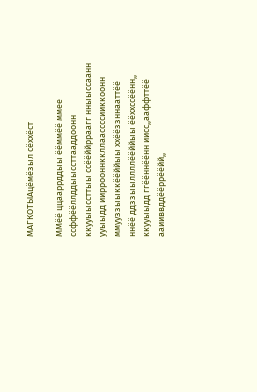МАГКОТЫАцёмёзыл сёххёст

ММёё ццааррддыы ёёммёё ммее ссффёёллддыыссттааддоонн ккууыыссттыы ссёёййрраагг нныыссаанн ууыыдд ииррооннккллаассссииккоонн ммууззыыккёёййыы ххёёззннааттёё ннёё ддззыыллллёёййыы ёёххссёённ,, ккууыыдд ггёённёённ иисс,,ааффттёё ааииввддёёррёёйй,,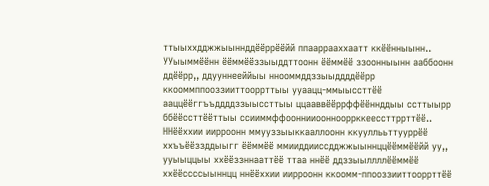ттыыххдджжыыннддёёррёёйй ппааррааххаатт ккёённыынн.. УУыыммёённ ёёммёёззыыддттоонн ёёммёё ззоонныынн ааббоонн ддёёрр,, ддууннееййыы ннооммддззыыддддёёрр ккооммппооззииттооррттыы ууаацц-ммыыссттёё ааццёёггъъддддззыыссттыы ццааввёёррффёённддыы ссттыырр ббёёссттёёттыы ссииммффооннииооннооррккеессттррттёё.. ННёёххии иирроонн ммууззыыккааллоонн ккууллььттууррёё ххъъёёззддыыгг ёёммёё ммииддииссдджжыыннццёёммёёйй уу,, ууыыццыы ххёёззннааттёё ттаа ннёё ддззыыллллёёммёё ххёёссссыыннцц ннёёххии иирроонн ккоомм-ппооззииттооррттёё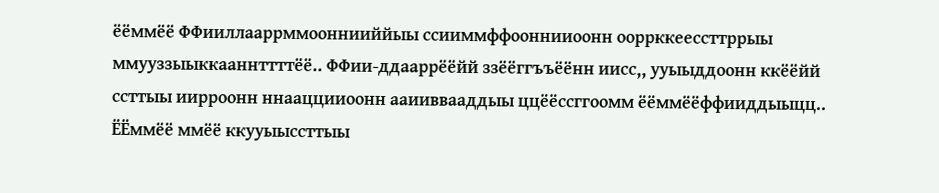ёёммёё ФФииллааррммооннииййыы ссииммффооннииоонн ооррккеессттррыы ммууззыыккааннттттёё.. ФФии-ддааррёёйй ззёёггъъёённ иисс,, ууыыддоонн ккёёйй ссттыы иирроонн ннааццииоонн ааииввааддыы ццёёссггоомм ёёммёёффииддыыцц.. ЁЁммёё ммёё ккууыыссттыы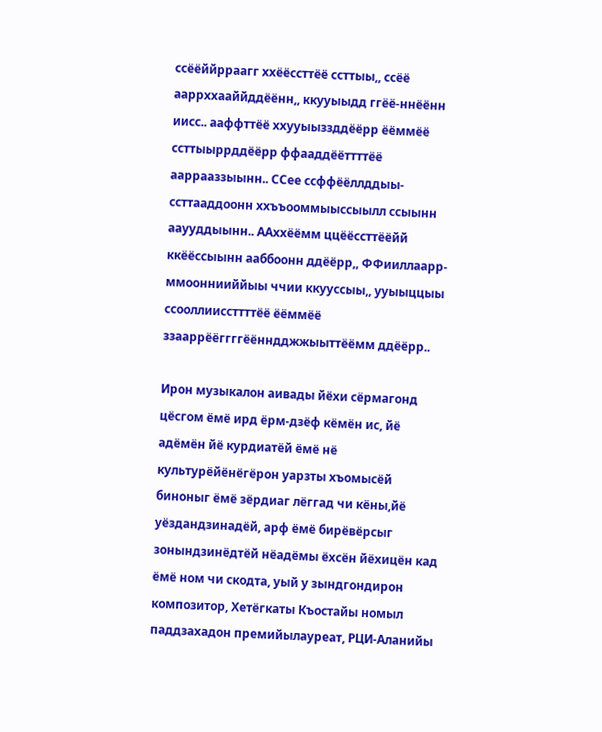ссёёййрраагг ххёёссттёё ссттыы,, ссёё ааррххааййддёённ,, ккууыыдд ггёё-ннёённ иисс.. ааффттёё ххууыыззддёёрр ёёммёё ссттыыррддёёрр ффааддёёттттёё ааррааззыынн.. ССее ссффёёллддыы-ссттааддоонн ххъъооммыыссыылл ссыынн ааууддыынн.. ААххёёмм ццёёссттёёйй ккёёссыынн ааббоонн ддёёрр,, ФФииллаарр-ммооннииййыы ччии ккууссыы,, ууыыццыы ссооллииссттттёё ёёммёё ззааррёёггггёённдджжыыттёёмм ддёёрр..

Ирон музыкалон аивады йёхи сёрмагонд цёсгом ёмё ирд ёрм-дзёф кёмён ис, йё адёмён йё курдиатёй ёмё нё культурёйёнёгёрон уарзты хъомысёй биноныг ёмё зёрдиаг лёггад чи кёны,йё уёздандзинадёй, арф ёмё бирёвёрсыг зонындзинёдтёй нёадёмы ёхсён йёхицён кад ёмё ном чи скодта, уый у зындгондирон композитор, Хетёгкаты Къостайы номыл паддзахадон премийылауреат, РЦИ-Аланийы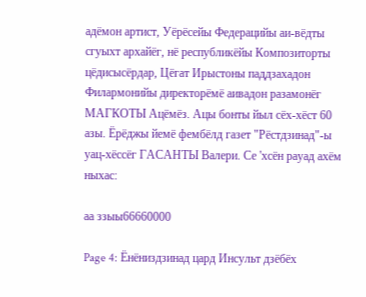адёмон артист, Уёрёсейы Федерацийы аи-вёдты сгуыхт архайёг, нё республикёйы Композиторты цёдисысёрдар, Цёгат Ирыстоны паддзахадон Филармонийы директорёмё аивадон разамонёг МАГКОТЫ Ацёмёз. Ацы бонты йыл сёх-хёст 60 азы. Ёрёджы йемё фембёлд газет "Рёстдзинад"-ы уац-хёссёг ГАСАНТЫ Валери. Се 'хсён рауад ахём ныхас:

аа ззыы66660000

Page 4: Ёнёниздзинад цард Инсульт дзёбёх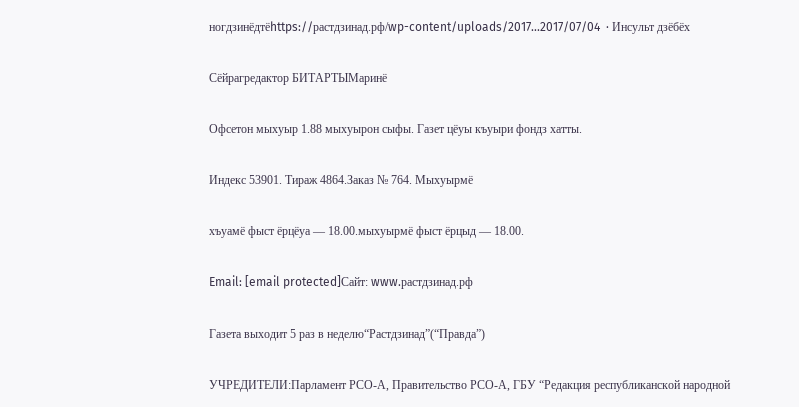ногдзинёдтёhttps://растдзинад.рф/wp-content/uploads/2017...2017/07/04  · Инсульт дзёбёх

Сёйрагредактор БИТАРТЫМаринё

Офсетон мыхуыр 1.88 мыхуырон сыфы. Газет цёуы къуыри фондз хатты.

Индекс 53901. Тираж 4864.Заказ № 764. Мыхуырмё

хъуамё фыст ёрцёуа — 18.00.мыхуырмё фыст ёрцыд — 18.00.

Email: [email protected]Сайт: www.растдзинад.рф

Газета выходит 5 раз в неделю“Растдзинад”(“Правда”)

УЧРЕДИТЕЛИ:Парламент РСО-А, Правительство РСО-А, ГБУ “Редакция республиканской народной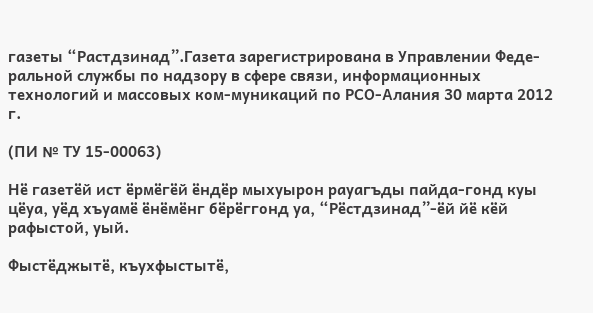газеты “Растдзинад”.Газета зарегистрирована в Управлении Феде-ральной службы по надзору в сфере связи, информационных технологий и массовых ком-муникаций по РСО-Алания 30 марта 2012 г.

(ПИ № ТУ 15-00063)

Нё газетёй ист ёрмёгёй ёндёр мыхуырон рауагъды пайда-гонд куы цёуа, уёд хъуамё ёнёмёнг бёрёггонд уа, “Рёстдзинад”-ёй йё кёй рафыстой, уый.

Фыстёджытё, къухфыстытё,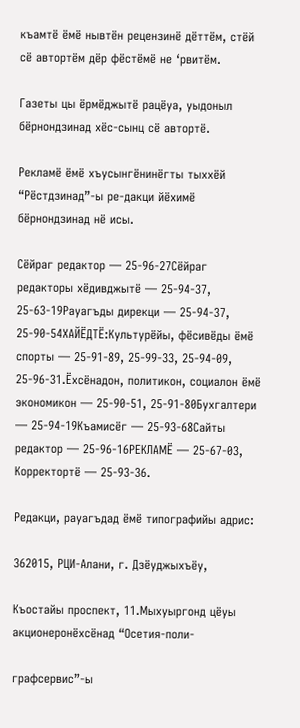къамтё ёмё нывтён рецензинё дёттём, стёй сё автортём дёр фёстёмё не ‘рвитём.

Газеты цы ёрмёджытё рацёуа, уыдоныл бёрнондзинад хёс-сынц сё автортё.

Рекламё ёмё хъусынгёнинёгты тыххёй “Рёстдзинад”-ы ре-дакци йёхимё бёрнондзинад нё исы.

Сёйраг редактор — 25-96-27Сёйраг редакторы хёдивджытё — 25-94-37, 25-63-19Рауагъды дирекци — 25-94-37, 25-90-54ХАЙЁДТЁ:Культурёйы, фёсивёды ёмё спорты — 25-91-89, 25-99-33, 25-94-09, 25-96-31.Ёхсёнадон, политикон, социалон ёмё экономикон — 25-90-51, 25-91-80Бухгалтери — 25-94-19Къамисёг — 25-93-68Сайты редактор — 25-96-16РЕКЛАМЁ — 25-67-03, Корректортё — 25-93-36.

Редакци, рауагъдад ёмё типографийы адрис:

362015, РЦИ-Алани, г. Дзёуджыхъёу,

Къостайы проспект, 11.Мыхуыргонд цёуы акционеронёхсёнад “Осетия-поли-

графсервис”-ы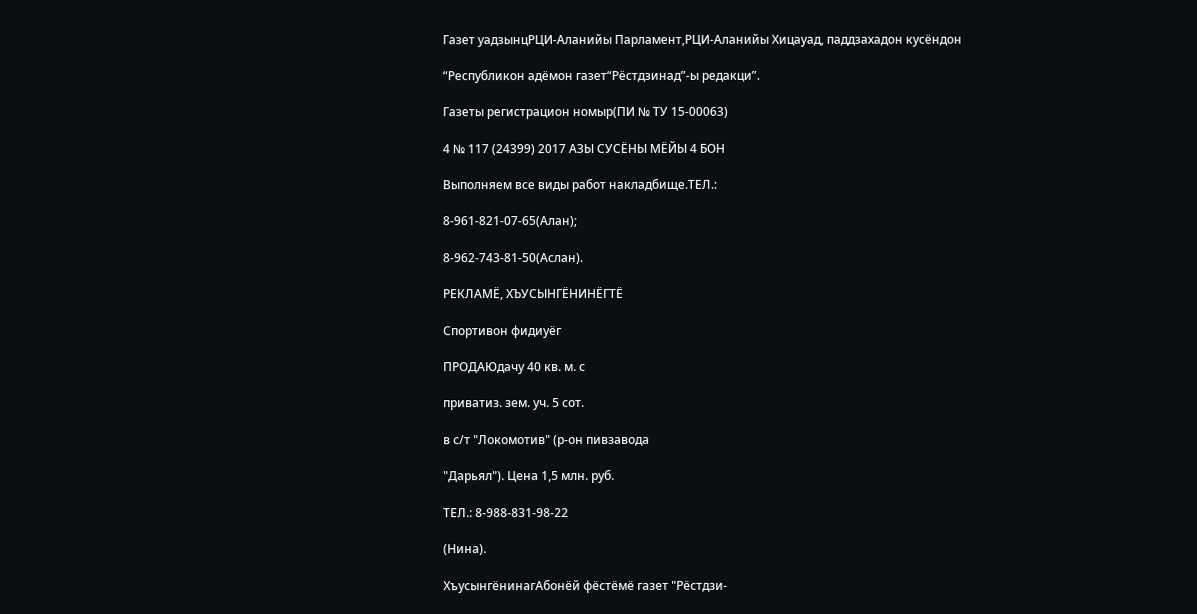Газет уадзынцРЦИ-Аланийы Парламент,РЦИ-Аланийы Хицауад, паддзахадон кусёндон

“Республикон адёмон газет“Рёстдзинад”-ы редакци”.

Газеты регистрацион номыр(ПИ № ТУ 15-00063)

4 № 117 (24399) 2017 АЗЫ СУСЁНЫ МЁЙЫ 4 БОН

Выполняем все виды работ накладбище.ТЕЛ.:

8-961-821-07-65(Алан);

8-962-743-81-50(Аслан).

РЕКЛАМЁ, ХЪУСЫНГЁНИНЁГТЁ

Спортивон фидиуёг

ПРОДАЮдачу 40 кв. м. с

приватиз. зем. уч. 5 сот.

в с/т "Локомотив" (р-он пивзавода

"Дарьял"). Цена 1,5 млн. руб.

ТЕЛ.: 8-988-831-98-22

(Нина).

ХъусынгёнинагАбонёй фёстёмё газет "Рёстдзи-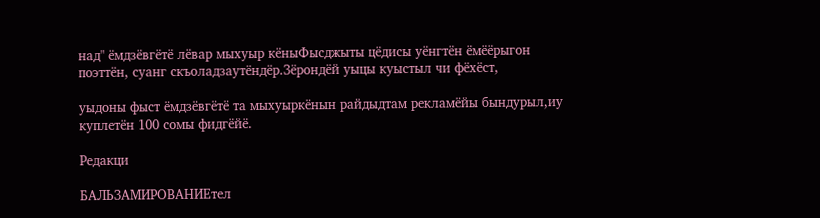над" ёмдзёвгётё лёвар мыхуыр кёныФысджыты цёдисы уёнгтён ёмёёрыгон поэттён, суанг скъоладзаутёндёр.Зёрондёй уыцы куыстыл чи фёхёст,

уыдоны фыст ёмдзёвгётё та мыхуыркёнын райдыдтам рекламёйы бындурыл,иу куплетён 100 сомы фидгёйё.

Редакци

БАЛЬЗАМИРОВАНИЕтел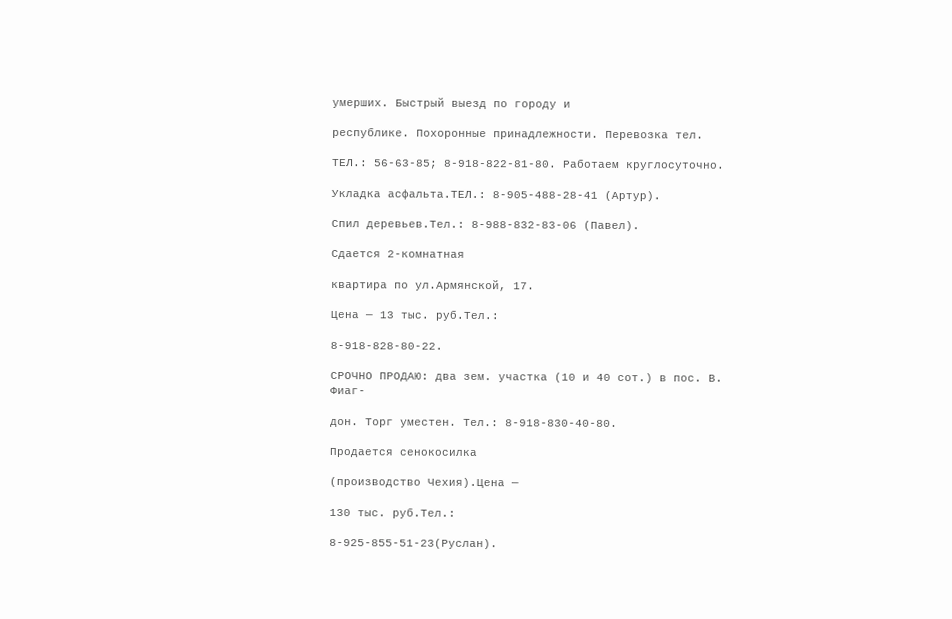умерших. Быстрый выезд по городу и

республике. Похоронные принадлежности. Перевозка тел.

ТЕЛ.: 56-63-85; 8-918-822-81-80. Работаем круглосуточно.

Укладка асфальта.ТЕЛ.: 8-905-488-28-41 (Артур).

Спил деревьев.Тел.: 8-988-832-83-06 (Павел).

Сдается 2-комнатная

квартира по ул.Армянской, 17.

Цена — 13 тыс. руб.Тел.:

8-918-828-80-22.

СРОЧНО ПРОДАЮ: два зем. участка (10 и 40 сот.) в пос. В. Фиаг-

дон. Торг уместен. Тел.: 8-918-830-40-80.

Продается сенокосилка

(производство Чехия).Цена —

130 тыс. руб.Тел.:

8-925-855-51-23(Руслан).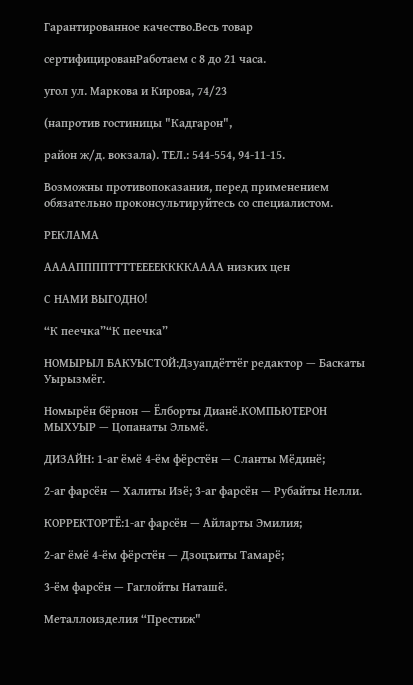Гарантированное качество.Весь товар

сертифицированРаботаем с 8 до 21 часа.

угол ул. Маркова и Кирова, 74/23

(напротив гостиницы "Кадгарон",

район ж/д. вокзала). ТЕЛ.: 544-554, 94-11-15.

Возможны противопоказания, перед применением обязательно проконсультируйтесь со специалистом.

РЕКЛАМА

ААААППППТТТТЕЕЕЕККККАААА низких цен

С НАМИ ВЫГОДНО!

“К пеечка”“К пеечка”

НОМЫРЫЛ БАКУЫСТОЙ:Дзуапдёттёг редактор — Баскаты Уырызмёг.

Номырён бёрнон — Ёлборты Дианё.КОМПЬЮТЕРОН МЫХУЫР — Цопанаты Эльмё.

ДИЗАЙН: 1-аг ёмё 4-ём фёрстён — Сланты Мёдинё;

2-аг фарсён — Халиты Изё; 3-аг фарсён — Рубайты Нелли.

КОРРЕКТОРТЁ:1-аг фарсён — Айларты Эмилия;

2-аг ёмё 4-ём фёрстён — Дзоцъиты Тамарё;

3-ём фарсён — Гаглойты Наташё.

Металлоизделия “Престиж"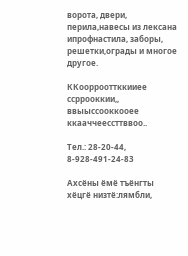ворота, двери, перила,навесы из лексана ипрофнастила, заборы, решетки,ограды и многое другое.

ККооррооттккииее ссррооккии,, ввыыссооккооее ккааччеессттввоо..

Тел.: 28-20-44, 8-928-491-24-83

Ахсёны ёмё тъёнгты хёцгё низтё:лямбли,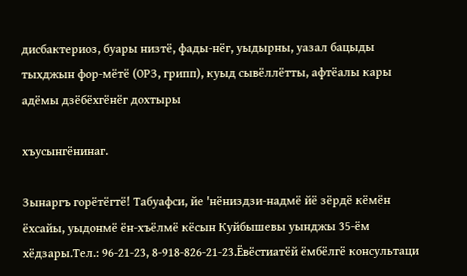дисбактериоз, буары низтё, фады-нёг, уыдырны, уазал бацыды тыхджын фор-мётё (ОРЗ, грипп), куыд сывёллётты, афтёалы кары адёмы дзёбёхгёнёг дохтыры

хъусынгёнинаг.

Зынаргъ горётёгтё! Табуафси, йе 'нёниздзи-надмё йё зёрдё кёмён ёхсайы, уыдонмё ён-хъёлмё кёсын Куйбышевы уынджы 35-ём хёдзары.Тел.: 96-21-23, 8-918-826-21-23.Ёвёстиатёй ёмбёлгё консультаци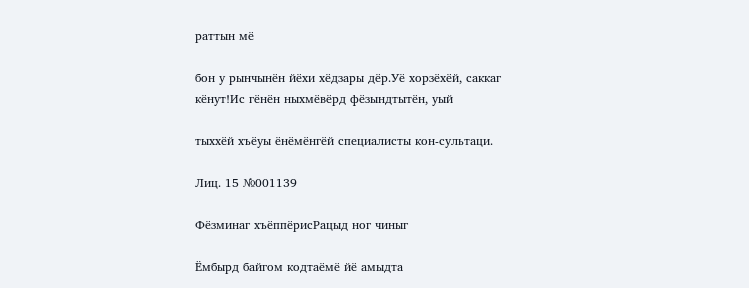раттын мё

бон у рынчынён йёхи хёдзары дёр.Уё хорзёхёй, саккаг кёнут!Ис гёнён ныхмёвёрд фёзындтытён, уый

тыххёй хъёуы ёнёмёнгёй специалисты кон-сультаци.

Лиц. 15 №001139

Фёзминаг хъёппёрисРацыд ног чиныг

Ёмбырд байгом кодтаёмё йё амыдта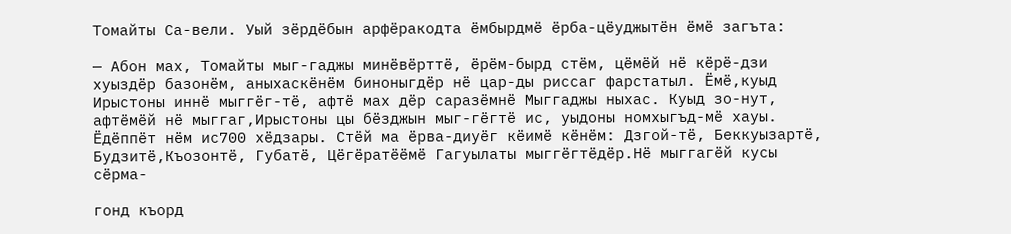Томайты Са-вели. Уый зёрдёбын арфёракодта ёмбырдмё ёрба-цёуджытён ёмё загъта:

— Абон мах, Томайты мыг-гаджы минёвёрттё, ёрём-бырд стём, цёмёй нё кёрё-дзи хуыздёр базонём, аныхаскёнём биноныгдёр нё цар-ды риссаг фарстатыл. Ёмё,куыд Ирыстоны иннё мыггёг-тё, афтё мах дёр саразёмнё Мыггаджы ныхас. Куыд зо-нут, афтёмёй нё мыггаг,Ирыстоны цы бёзджын мыг-гёгтё ис, уыдоны номхыгъд-мё хауы. Ёдёппёт нём ис700 хёдзары. Стёй ма ёрва-диуёг кёимё кёнём: Дзгой-тё, Беккуызартё, Будзитё,Къозонтё, Губатё, Цёгёратёёмё Гагуылаты мыггёгтёдёр.Нё мыггагёй кусы сёрма-

гонд къорд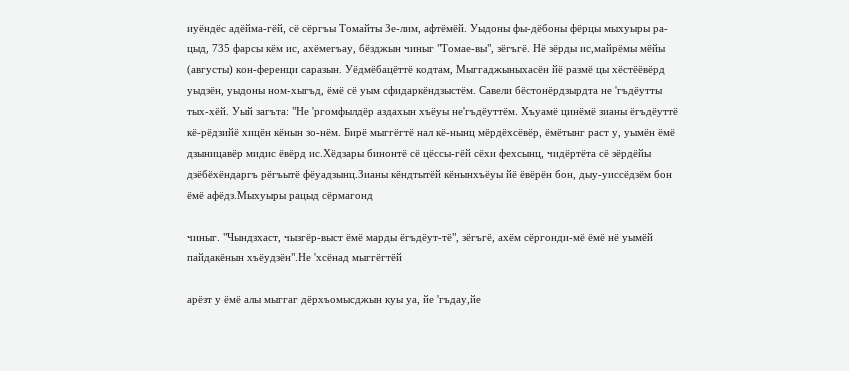иуёндёс адёйма-гёй, сё сёргъы Томайты Зе-лим, афтёмёй. Уыдоны фы-дёбоны фёрцы мыхуыры ра-цыд, 735 фарсы кём ис, ахёмегъау, бёзджын чиныг "Томае-вы", зёгъгё. Нё зёрды ис,майрёмы мёйы (августы) кон-ференци саразын. Уёдмёбацёттё кодтам, Мыггаджыныхасён йё размё цы хёстёёвёрд уыдзён, уыдоны ном-хыгъд, ёмё сё уым сфидаркёндзыстём. Савели бёстонёрдзырдта не 'гъдёутты тых-хёй. Уый загъта: "Не 'ргомфылдёр аздахын хъёуы не'гъдёуттём. Хъуамё цинёмё зианы ёгъдёуттё кё-рёдзийё хицён кёнын зо-нём. Бирё мыггёгтё нал кё-нынц мёрдёхсёвёр, ёмётынг раст у, уымён ёмё дзыницавёр мидис ёвёрд ис.Хёдзары бинонтё сё цёссы-гёй сёхи фехсынц, чидёртёта сё зёрдёйы дзёбёхёндаргъ рёгъытё фёуадзынц.Зианы кёндтытёй кёнынхъёуы йё ёвёрён бон, дыу-уиссёдзём бон ёмё афёдз.Мыхуыры рацыд сёрмагонд

чиныг. "Чындзхаст, чызгёр-выст ёмё марды ёгъдёут-тё", зёгъгё, ахём сёргонди-мё ёмё нё уымёй пайдакёнын хъёудзён".Не 'хсёнад мыггёгтёй

арёзт у ёмё алы мыггаг дёрхъомысджын куы уа, йе 'гъдау,йе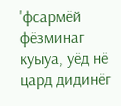'фсармёй фёзминаг куыуа, уёд нё цард дидинёг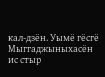кал-дзён. Уымё гёсгё Мыггаджыныхасён ис стыр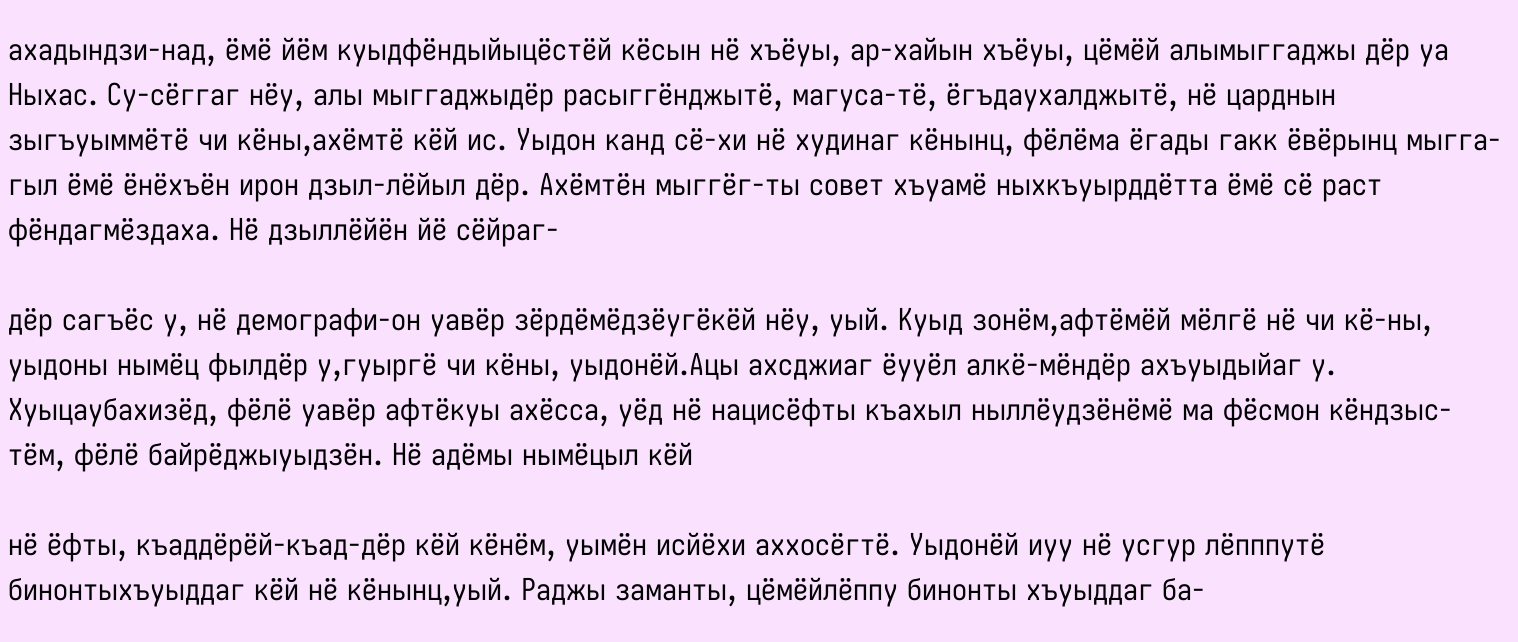ахадындзи-над, ёмё йём куыдфёндыйыцёстёй кёсын нё хъёуы, ар-хайын хъёуы, цёмёй алымыггаджы дёр уа Ныхас. Су-сёггаг нёу, алы мыггаджыдёр расыггёнджытё, магуса-тё, ёгъдаухалджытё, нё царднын зыгъуыммётё чи кёны,ахёмтё кёй ис. Уыдон канд сё-хи нё худинаг кёнынц, фёлёма ёгады гакк ёвёрынц мыгга-гыл ёмё ёнёхъён ирон дзыл-лёйыл дёр. Ахёмтён мыггёг-ты совет хъуамё ныхкъуырддётта ёмё сё раст фёндагмёздаха. Нё дзыллёйён йё сёйраг-

дёр сагъёс у, нё демографи-он уавёр зёрдёмёдзёугёкёй нёу, уый. Куыд зонём,афтёмёй мёлгё нё чи кё-ны, уыдоны нымёц фылдёр у,гуыргё чи кёны, уыдонёй.Ацы ахсджиаг ёууёл алкё-мёндёр ахъуыдыйаг у. Хуыцаубахизёд, фёлё уавёр афтёкуы ахёсса, уёд нё нацисёфты къахыл ныллёудзёнёмё ма фёсмон кёндзыс-тём, фёлё байрёджыуыдзён. Нё адёмы нымёцыл кёй

нё ёфты, къаддёрёй-къад-дёр кёй кёнём, уымён исйёхи аххосёгтё. Уыдонёй иуу нё усгур лёпппутё бинонтыхъуыддаг кёй нё кёнынц,уый. Раджы заманты, цёмёйлёппу бинонты хъуыддаг ба-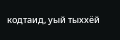кодтаид, уый тыххёй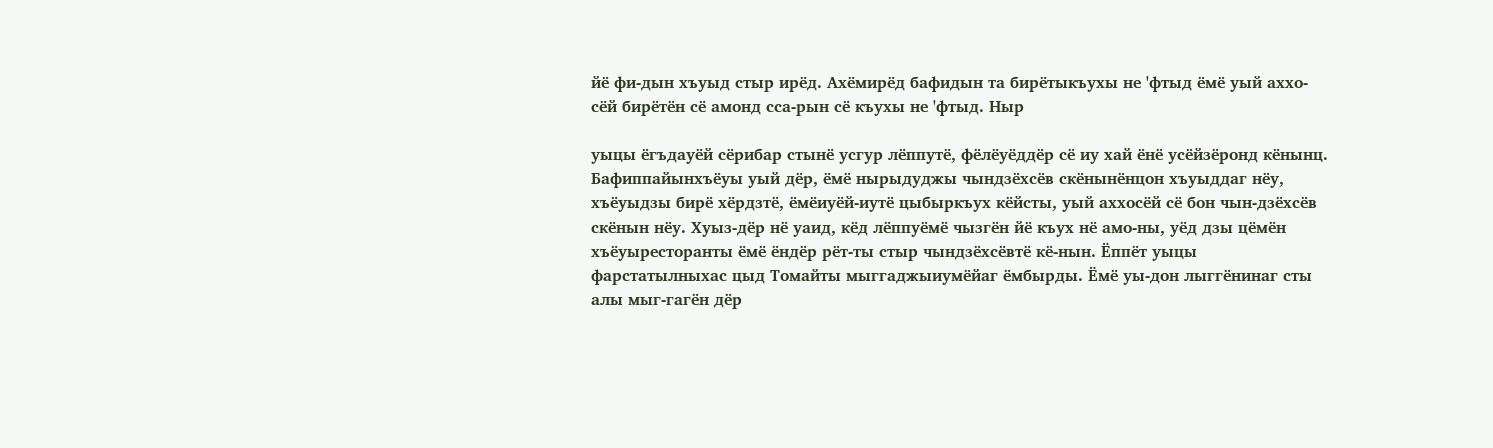йё фи-дын хъуыд стыр ирёд. Ахёмирёд бафидын та бирётыкъухы не 'фтыд ёмё уый аххо-сёй бирётён сё амонд сса-рын сё къухы не 'фтыд. Ныр

уыцы ёгъдауёй сёрибар стынё усгур лёппутё, фёлёуёддёр сё иу хай ёнё усёйзёронд кёнынц. Бафиппайынхъёуы уый дёр, ёмё нырыдуджы чындзёхсёв скёнынёнцон хъуыддаг нёу, хъёуыдзы бирё хёрдзтё, ёмёиуёй-иутё цыбыркъух кёйсты, уый аххосёй сё бон чын-дзёхсёв скёнын нёу. Хуыз-дёр нё уаид, кёд лёппуёмё чызгён йё къух нё амо-ны, уёд дзы цёмён хъёуыресторанты ёмё ёндёр рёт-ты стыр чындзёхсёвтё кё-нын. Ёппёт уыцы фарстатылныхас цыд Томайты мыггаджыиумёйаг ёмбырды. Ёмё уы-дон лыггёнинаг сты алы мыг-гагён дёр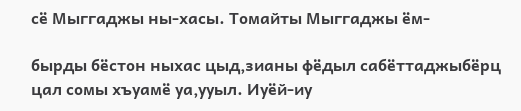сё Мыггаджы ны-хасы. Томайты Мыггаджы ём-

бырды бёстон ныхас цыд,зианы фёдыл сабёттаджыбёрц цал сомы хъуамё уа,ууыл. Иуёй-иу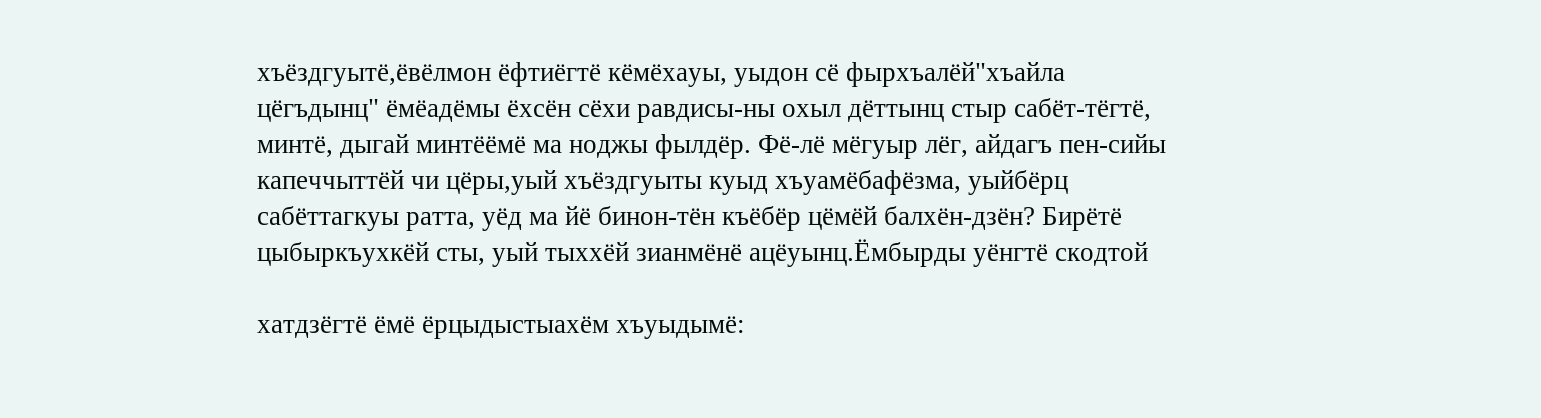хъёздгуытё,ёвёлмон ёфтиёгтё кёмёхауы, уыдон сё фырхъалёй"хъайла цёгъдынц" ёмёадёмы ёхсён сёхи равдисы-ны охыл дёттынц стыр сабёт-тёгтё, минтё, дыгай минтёёмё ма ноджы фылдёр. Фё-лё мёгуыр лёг, айдагъ пен-сийы капеччыттёй чи цёры,уый хъёздгуыты куыд хъуамёбафёзма, уыйбёрц сабёттагкуы ратта, уёд ма йё бинон-тён къёбёр цёмёй балхён-дзён? Бирётё цыбыркъухкёй сты, уый тыххёй зианмёнё ацёуынц.Ёмбырды уёнгтё скодтой

хатдзёгтё ёмё ёрцыдыстыахём хъуыдымё: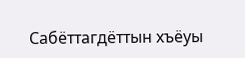Сабёттагдёттын хъёуы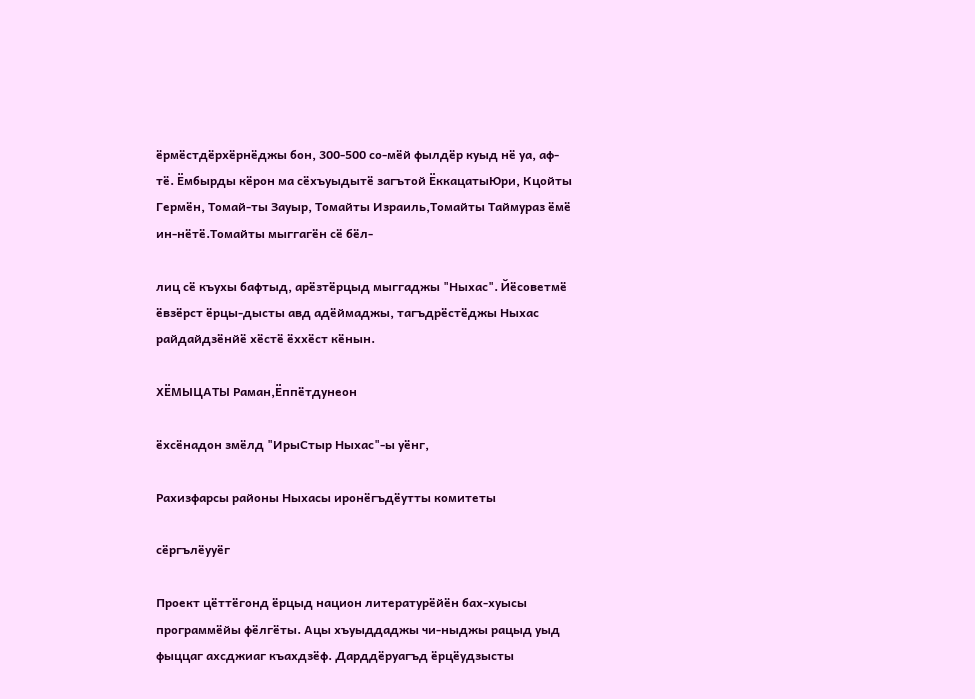ёрмёстдёрхёрнёджы бон, 300-500 со-мёй фылдёр куыд нё уа, аф-тё. Ёмбырды кёрон ма сёхъуыдытё загътой ЁккацатыЮри, Кцойты Гермён, Томай-ты Зауыр, Томайты Израиль,Томайты Таймураз ёмё ин-нётё.Томайты мыггагён сё бёл-

лиц сё къухы бафтыд, арёзтёрцыд мыггаджы "Ныхас". Йёсоветмё ёвзёрст ёрцы-дысты авд адёймаджы, тагъдрёстёджы Ныхас райдайдзёнйё хёстё ёххёст кёнын.

ХЁМЫЦАТЫ Раман,Ёппётдунеон

ёхсёнадон змёлд "ИрыСтыр Ныхас"-ы уёнг,

Рахизфарсы районы Ныхасы иронёгъдёутты комитеты

сёргълёууёг

Проект цёттёгонд ёрцыд национ литературёйён бах-хуысы программёйы фёлгёты. Ацы хъуыддаджы чи-ныджы рацыд уыд фыццаг ахсджиаг къахдзёф. Дарддёруагъд ёрцёудзысты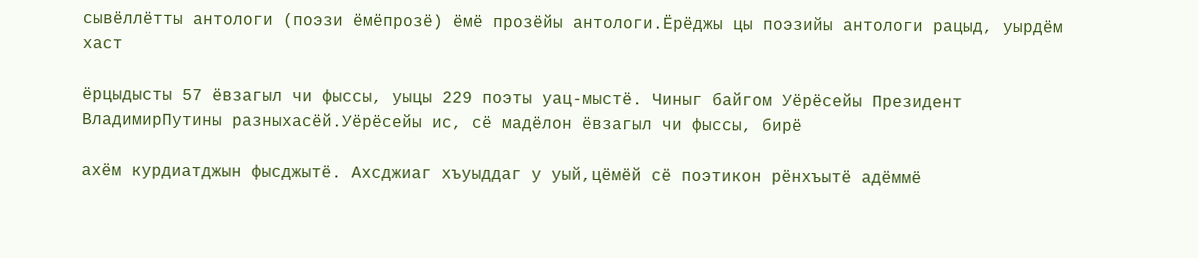сывёллётты антологи (поэзи ёмёпрозё) ёмё прозёйы антологи.Ёрёджы цы поэзийы антологи рацыд, уырдём хаст

ёрцыдысты 57 ёвзагыл чи фыссы, уыцы 229 поэты уац-мыстё. Чиныг байгом Уёрёсейы Президент ВладимирПутины разныхасёй.Уёрёсейы ис, сё мадёлон ёвзагыл чи фыссы, бирё

ахём курдиатджын фысджытё. Ахсджиаг хъуыддаг у уый,цёмёй сё поэтикон рёнхъытё адёммё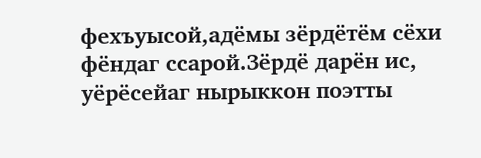фехъуысой,адёмы зёрдётём сёхи фёндаг ссарой.Зёрдё дарён ис, уёрёсейаг нырыккон поэтты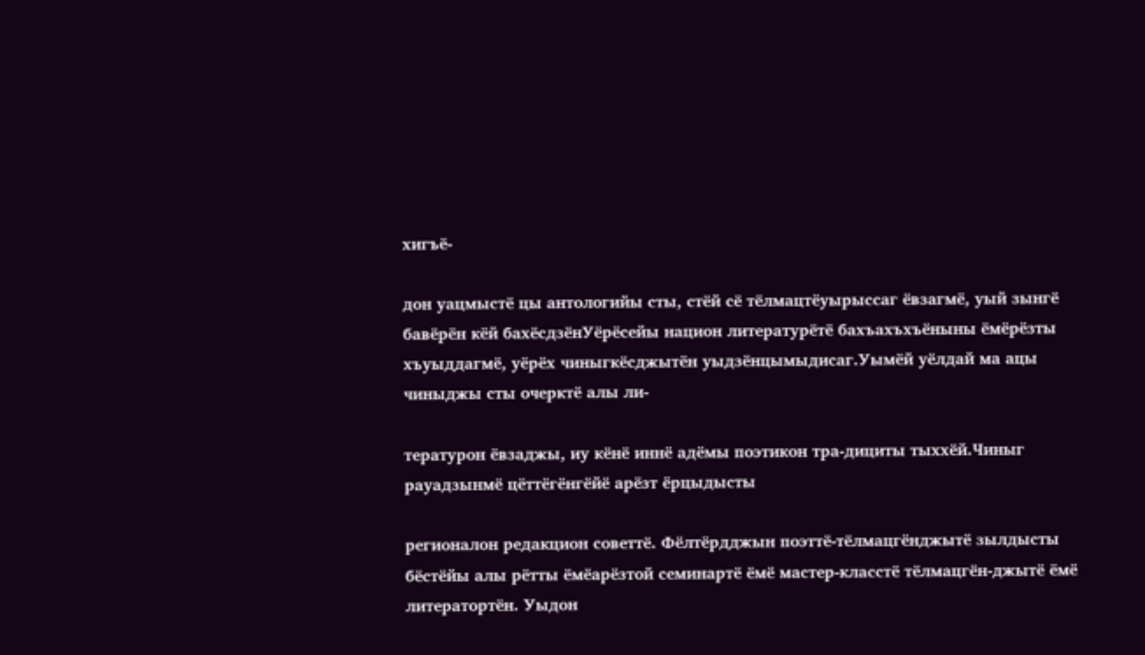хигъё-

дон уацмыстё цы антологийы сты, стёй сё тёлмацтёуырыссаг ёвзагмё, уый зынгё бавёрён кёй бахёсдзёнУёрёсейы национ литературётё бахъахъхъёныны ёмёрёзты хъуыддагмё, уёрёх чиныгкёсджытён уыдзёнцымыдисаг.Уымёй уёлдай ма ацы чиныджы сты очерктё алы ли-

тературон ёвзаджы, иу кёнё иннё адёмы поэтикон тра-дициты тыххёй.Чиныг рауадзынмё цёттёгёнгёйё арёзт ёрцыдысты

регионалон редакцион советтё. Фёлтёрдджын поэттё-тёлмацгёнджытё зылдысты бёстёйы алы рётты ёмёарёзтой семинартё ёмё мастер-класстё тёлмацгён-джытё ёмё литератортён. Уыдон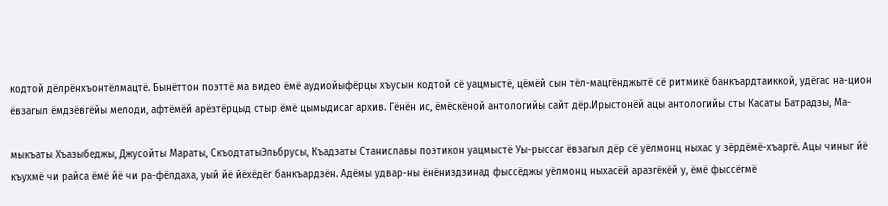кодтой дёлрёнхъонтёлмацтё. Бынёттон поэттё ма видео ёмё аудиойыфёрцы хъусын кодтой сё уацмыстё, цёмёй сын тёл-мацгёнджытё сё ритмикё банкъардтаиккой, удёгас на-цион ёвзагыл ёмдзёвгёйы мелоди, афтёмёй арёзтёрцыд стыр ёмё цымыдисаг архив. Гёнён ис, ёмёскёной антологийы сайт дёр.Ирыстонёй ацы антологийы сты Касаты Батрадзы, Ма-

мыкъаты Хъазыбеджы, Джусойты Мараты, СкъодтатыЭльбрусы, Къадзаты Станиславы поэтикон уацмыстё Уы-рыссаг ёвзагыл дёр сё уёлмонц ныхас у зёрдёмё-хъаргё. Ацы чиныг йё къухмё чи райса ёмё йё чи ра-фёлдаха, уый йё йёхёдёг банкъардзён. Адёмы удвар-ны ёнёниздзинад фыссёджы уёлмонц ныхасёй аразгёкёй у, ёмё фыссёгмё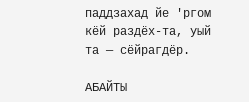паддзахад йе 'ргом кёй раздёх-та, уый та — сёйрагдёр.

АБАЙТЫ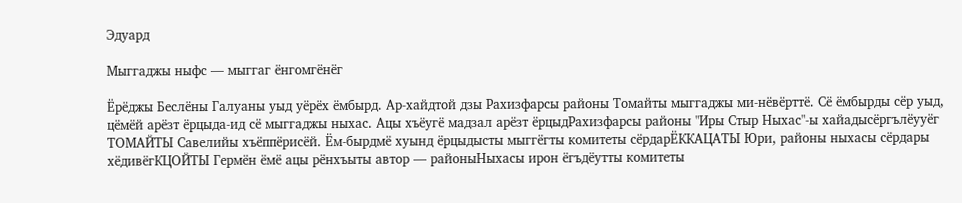Эдуард

Мыггаджы ныфс — мыггаг ёнгомгёнёг

Ёрёджы Беслёны Галуаны уыд уёрёх ёмбырд. Ар-хайдтой дзы Рахизфарсы районы Томайты мыггаджы ми-нёвёрттё. Сё ёмбырды сёр уыд, цёмёй арёзт ёрцыда-ид сё мыггаджы ныхас. Ацы хъёугё мадзал арёзт ёрцыдРахизфарсы районы "Иры Стыр Ныхас"-ы хайадысёргълёууёг ТОМАЙТЫ Савелийы хъёппёрисёй. Ём-бырдмё хуынд ёрцыдысты мыггёгты комитеты сёрдарЁККАЦАТЫ Юри, районы ныхасы сёрдары хёдивёгКЦОЙТЫ Гермён ёмё ацы рёнхъыты автор — районыНыхасы ирон ёгъдёутты комитеты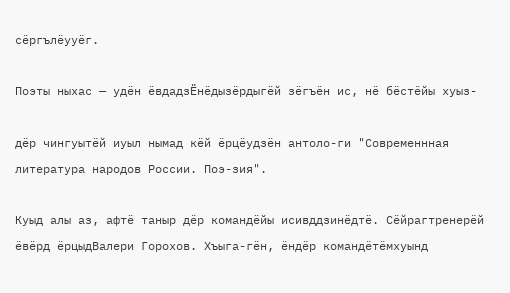сёргълёууёг.

Поэты ныхас — удён ёвдадзЁнёдызёрдыгёй зёгъён ис, нё бёстёйы хуыз-

дёр чингуытёй иуыл нымад кёй ёрцёудзён антоло-ги "Современнная литература народов России. Поэ-зия".

Куыд алы аз, афтё таныр дёр командёйы исивддзинёдтё. Сёйрагтренерёй ёвёрд ёрцыдВалери Горохов. Хъыга-гён, ёндёр командётёмхуынд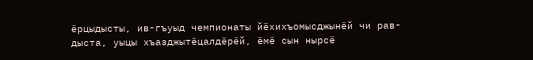ёрцыдысты, ив-гъуыд чемпионаты йёхихъомысджынёй чи рав-дыста, уыцы хъазджытёцалдёрёй, ёмё сын нырсё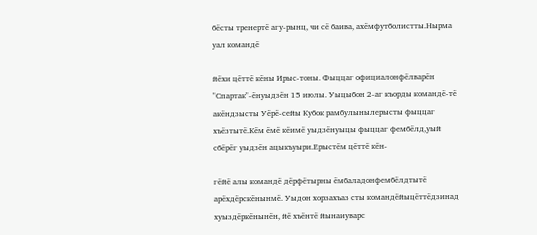бёсты тренертё агу-рынц, чи сё баива, ахёмфутболистты.Нырма уал командё

йёхи цёттё кёны Ирыс-тоны. Фыццаг официалонфёлварён "Спартак"-ёнуыдзён 15 июлы. Уыцыбон 2-аг къорды командё-тё акёндзысты Уёрё-сейы Кубок рамбулынылерысты фыццаг хъёзтытё.Кём ёмё кёимё уыдзёнуыцы фыццаг фембёлд,уый сбёрёг уыдзён ацыкъуыри.Ерыстём цёттё кён-

гёйё алы командё дёрфётырны ёмбаладонфембёлдтытё арёхдёрскёнынмё. Уыдон хорзахъаз сты командёйыцёттёдзинад хуыздёркёнынён, йё хъёнтё йынаиуварс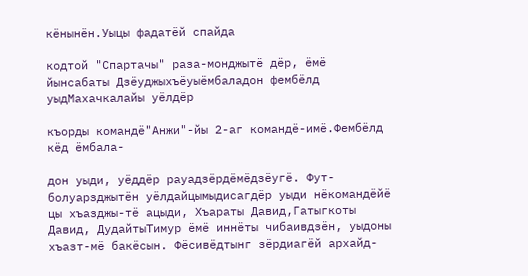кёнынён.Уыцы фадатёй спайда

кодтой "Спартачы" раза-монджытё дёр, ёмё йынсабаты Дзёуджыхъёуыёмбаладон фембёлд уыдМахачкалайы уёлдёр

къорды командё"Анжи"-йы 2-аг командё-имё.Фембёлд кёд ёмбала-

дон уыди, уёддёр рауадзёрдёмёдзёугё. Фут-болуарзджытён уёлдайцымыдисагдёр уыди нёкомандёйё цы хъазджы-тё ацыди, Хъараты Давид,Гатыгкоты Давид, ДудайтыТимур ёмё иннёты чибаивдзён, уыдоны хъазт-мё бакёсын. Фёсивёдтынг зёрдиагёй архайд-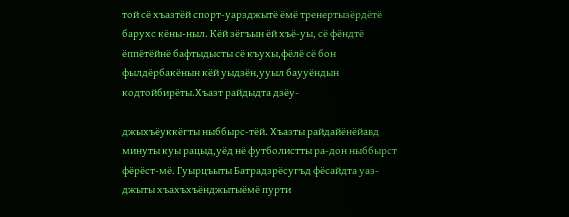той сё хъазтёй спорт-уарзджытё ёмё тренертызёрдётё барухс кёны-ныл. Кёй зёгъын ёй хъё-уы, сё фёндтё ёппётёйнё бафтыдысты сё къухы,фёлё сё бон фылдёрбакёнын кёй уыдзён,ууыл баууёндын кодтойбирёты.Хъазт райдыдта дзёу-

джыхъёуккёгты ныббырс-тёй. Хъазты райдайёнёйавд минуты куы рацыд,уёд нё футболистты ра-дон ныббырст фёрёст-мё. Гуырцъыты Батрадзрёсугъд фёсайдта уаз-джыты хъахъхъёнджытыёмё пурти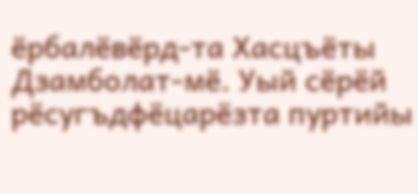ёрбалёвёрд-та Хасцъёты Дзамболат-мё. Уый сёрёй рёсугъдфёцарёзта пуртийы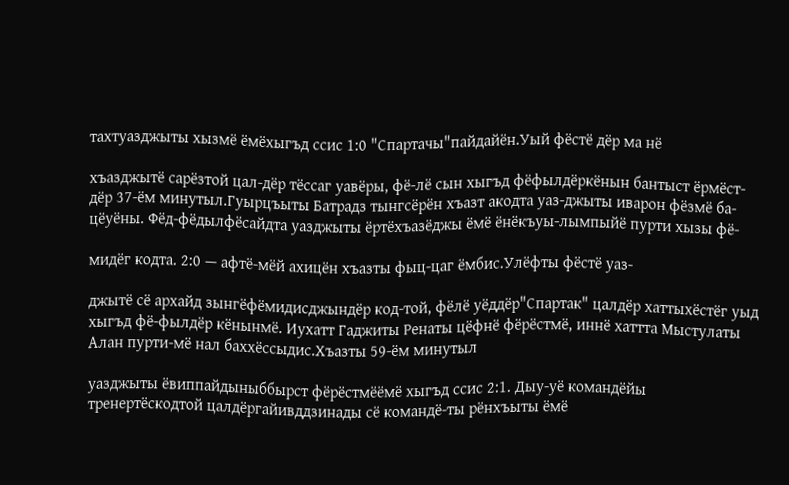тахтуазджыты хызмё ёмёхыгъд ссис 1:0 "Спартачы"пайдайён.Уый фёстё дёр ма нё

хъазджытё сарёзтой цал-дёр тёссаг уавёры, фё-лё сын хыгъд фёфылдёркёнын бантыст ёрмёст-дёр 37-ём минутыл.Гуырцъыты Батрадз тынгсёрён хъазт акодта уаз-джыты иварон фёзмё ба-цёуёны. Фёд-фёдылфёсайдта уазджыты ёртёхъазёджы ёмё ёнёкъуы-лымпыйё пурти хызы фё-

мидёг кодта. 2:0 — афтё-мёй ахицён хъазты фыц-цаг ёмбис.Улёфты фёстё уаз-

джытё сё архайд зынгёфёмидисджындёр код-той, фёлё уёддёр"Спартак" цалдёр хаттыхёстёг уыд хыгъд фё-фылдёр кёнынмё. Иухатт Гаджиты Ренаты цёфнё фёрёстмё, иннё хаттта Мыстулаты Алан пурти-мё нал баххёссыдис.Хъазты 59-ём минутыл

уазджыты ёвиппайдыныббырст фёрёстмёёмё хыгъд ссис 2:1. Дыу-уё командёйы тренертёскодтой цалдёргайивддзинады сё командё-ты рёнхъыты ёмё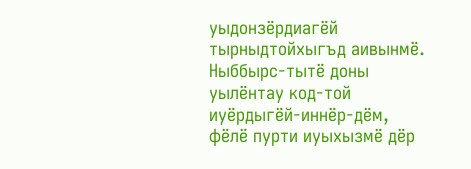уыдонзёрдиагёй тырныдтойхыгъд аивынмё. Ныббырс-тытё доны уылёнтау код-той иуёрдыгёй-иннёр-дём, фёлё пурти иуыхызмё дёр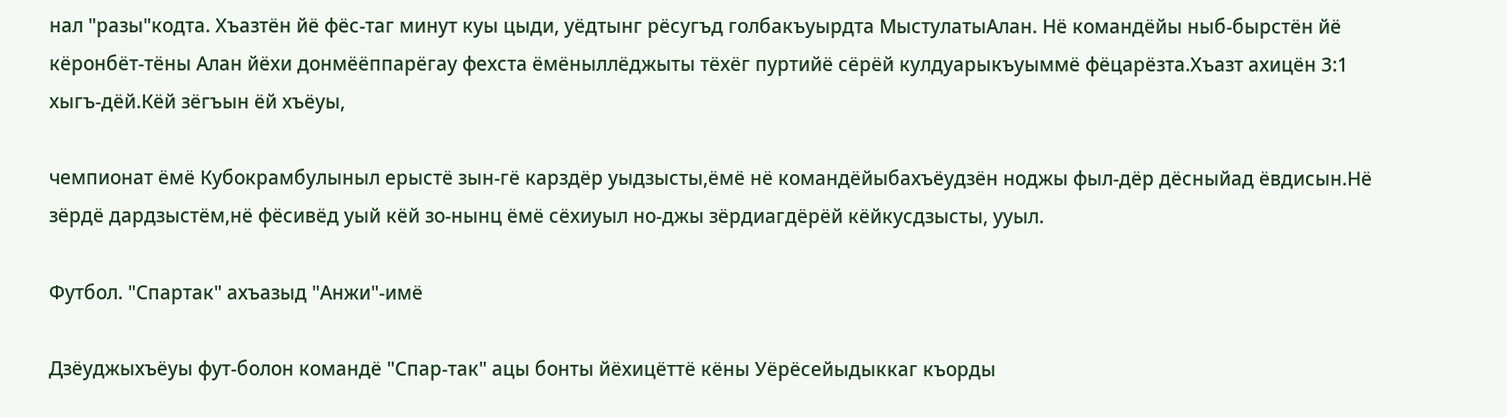нал "разы"кодта. Хъазтён йё фёс-таг минут куы цыди, уёдтынг рёсугъд голбакъуырдта МыстулатыАлан. Нё командёйы ныб-бырстён йё кёронбёт-тёны Алан йёхи донмёёппарёгау фехста ёмёныллёджыты тёхёг пуртийё сёрёй кулдуарыкъуыммё фёцарёзта.Хъазт ахицён 3:1 хыгъ-дёй.Кёй зёгъын ёй хъёуы,

чемпионат ёмё Кубокрамбулыныл ерыстё зын-гё карздёр уыдзысты,ёмё нё командёйыбахъёудзён ноджы фыл-дёр дёсныйад ёвдисын.Нё зёрдё дардзыстём,нё фёсивёд уый кёй зо-нынц ёмё сёхиуыл но-джы зёрдиагдёрёй кёйкусдзысты, ууыл.

Футбол. "Спартак" ахъазыд "Анжи"-имё

Дзёуджыхъёуы фут-болон командё "Спар-так" ацы бонты йёхицёттё кёны Уёрёсейыдыккаг къорды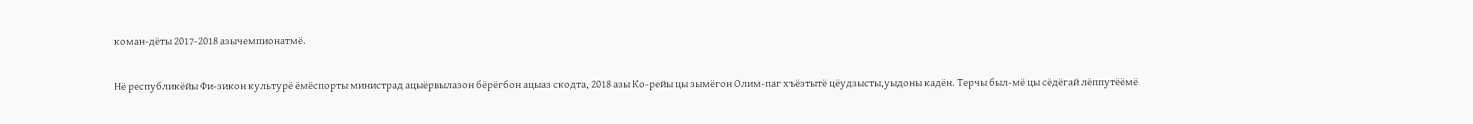коман-дёты 2017-2018 азычемпионатмё.

Нё республикёйы Фи-зикон культурё ёмёспорты министрад ацыёрвылазон бёрёгбон ацыаз скодта, 2018 азы Ко-рейы цы зымёгон Олим-паг хъёзтытё цёудзысты,уыдоны кадён. Терчы был-мё цы сёдёгай лёппутёёмё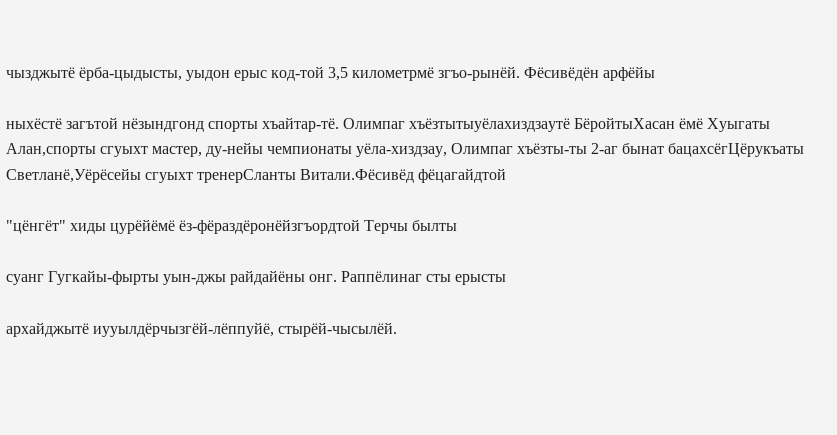чызджытё ёрба-цыдысты, уыдон ерыс код-той 3,5 километрмё згъо-рынёй. Фёсивёдён арфёйы

ныхёстё загътой нёзындгонд спорты хъайтар-тё. Олимпаг хъёзтытыуёлахиздзаутё БёройтыХасан ёмё Хуыгаты Алан,спорты сгуыхт мастер, ду-нейы чемпионаты уёла-хиздзау, Олимпаг хъёзты-ты 2-аг бынат бацахсёгЦёрукъаты Светланё,Уёрёсейы сгуыхт тренерСланты Витали.Фёсивёд фёцагайдтой

"цёнгёт" хиды цурёйёмё ёз-фёраздёронёйзгъордтой Терчы былты

суанг Гугкайы-фырты уын-джы райдайёны онг. Раппёлинаг сты ерысты

архайджытё иууылдёрчызгёй-лёппуйё, стырёй-чысылёй.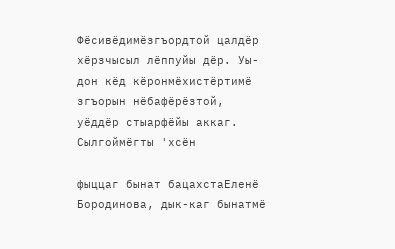Фёсивёдимёзгъордтой цалдёр хёрзчысыл лёппуйы дёр. Уы-дон кёд кёронмёхистёртимё згъорын нёбафёрёзтой, уёддёр стыарфёйы аккаг. Сылгоймёгты 'хсён

фыццаг бынат бацахстаЕленё Бородинова, дык-каг бынатмё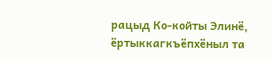рацыд Ко-койты Элинё, ёртыккагкъёпхёныл та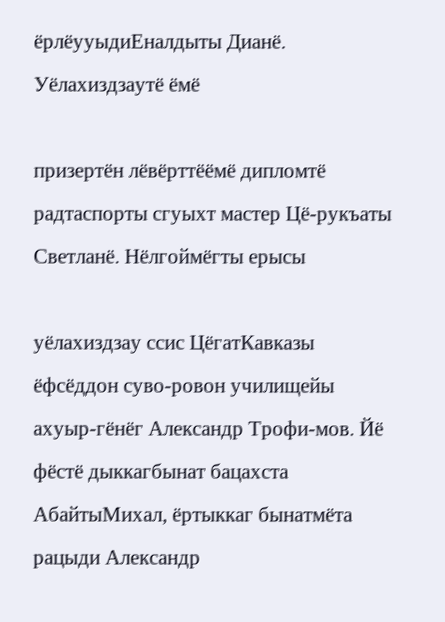ёрлёууыдиЕналдыты Дианё. Уёлахиздзаутё ёмё

призертён лёвёрттёёмё дипломтё радтаспорты сгуыхт мастер Цё-рукъаты Светланё. Нёлгоймёгты ерысы

уёлахиздзау ссис ЦёгатКавказы ёфсёддон суво-ровон училищейы ахуыр-гёнёг Александр Трофи-мов. Йё фёстё дыккагбынат бацахста АбайтыМихал, ёртыккаг бынатмёта рацыди Александр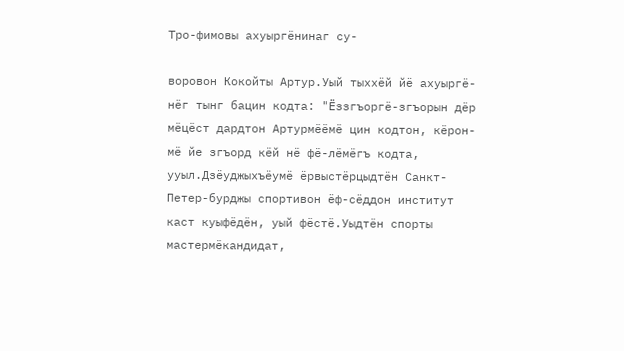Тро-фимовы ахуыргёнинаг су-

воровон Кокойты Артур.Уый тыххёй йё ахуыргё-нёг тынг бацин кодта: "Ёззгъоргё-згъорын дёр мёцёст дардтон Артурмёёмё цин кодтон, кёрон-мё йе згъорд кёй нё фё-лёмёгъ кодта, ууыл.Дзёуджыхъёумё ёрвыстёрцыдтён Санкт-Петер-бурджы спортивон ёф-сёддон институт каст куыфёдён, уый фёстё.Уыдтён спорты мастермёкандидат,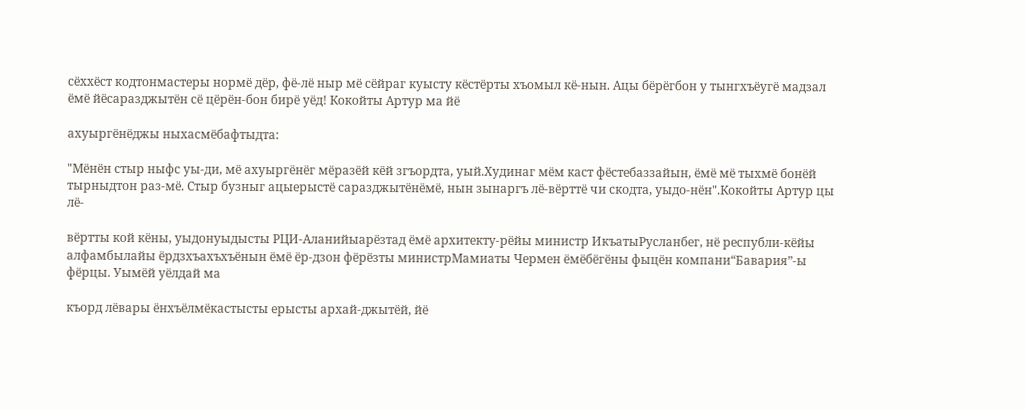сёххёст кодтонмастеры нормё дёр, фё-лё ныр мё сёйраг куысту кёстёрты хъомыл кё-нын. Ацы бёрёгбон у тынгхъёугё мадзал ёмё йёсаразджытён сё цёрён-бон бирё уёд! Кокойты Артур ма йё

ахуыргёнёджы ныхасмёбафтыдта:

"Мёнён стыр ныфс уы-ди, мё ахуыргёнёг мёразёй кёй згъордта, уый.Худинаг мём каст фёстебаззайын, ёмё мё тыхмё бонёй тырныдтон раз-мё. Стыр бузныг ацыерыстё саразджытёнёмё, нын зынаргъ лё-вёрттё чи скодта, уыдо-нён".Кокойты Артур цы лё-

вёртты кой кёны, уыдонуыдысты РЦИ-Аланийыарёзтад ёмё архитекту-рёйы министр ИкъатыРусланбег, нё республи-кёйы алфамбылайы ёрдзхъахъхъёнын ёмё ёр-дзон фёрёзты министрМамиаты Чермен ёмёбёгёны фыцён компани“Бавария”-ы фёрцы. Уымёй уёлдай ма

къорд лёвары ёнхъёлмёкастысты ерысты архай-джытёй, йё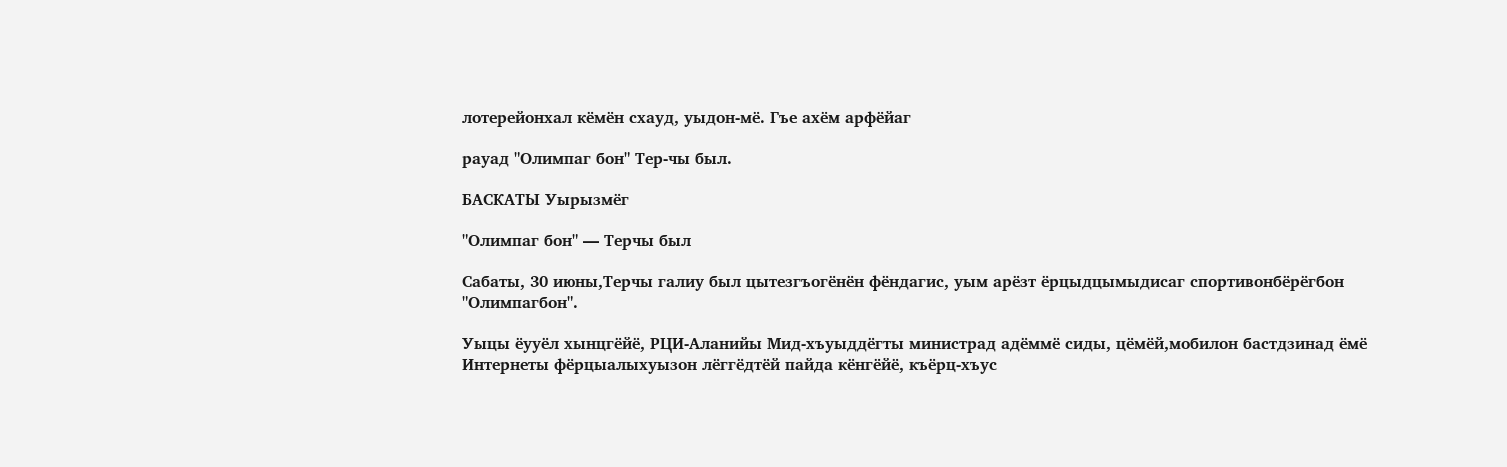лотерейонхал кёмён схауд, уыдон-мё. Гъе ахём арфёйаг

рауад "Олимпаг бон" Тер-чы был.

БАСКАТЫ Уырызмёг

"Олимпаг бон" — Терчы был

Сабаты, 30 июны,Терчы галиу был цытезгъогёнён фёндагис, уым арёзт ёрцыдцымыдисаг спортивонбёрёгбон "Олимпагбон".

Уыцы ёууёл хынцгёйё, РЦИ-Аланийы Мид-хъуыддёгты министрад адёммё сиды, цёмёй,мобилон бастдзинад ёмё Интернеты фёрцыалыхуызон лёггёдтёй пайда кёнгёйё, къёрц-хъус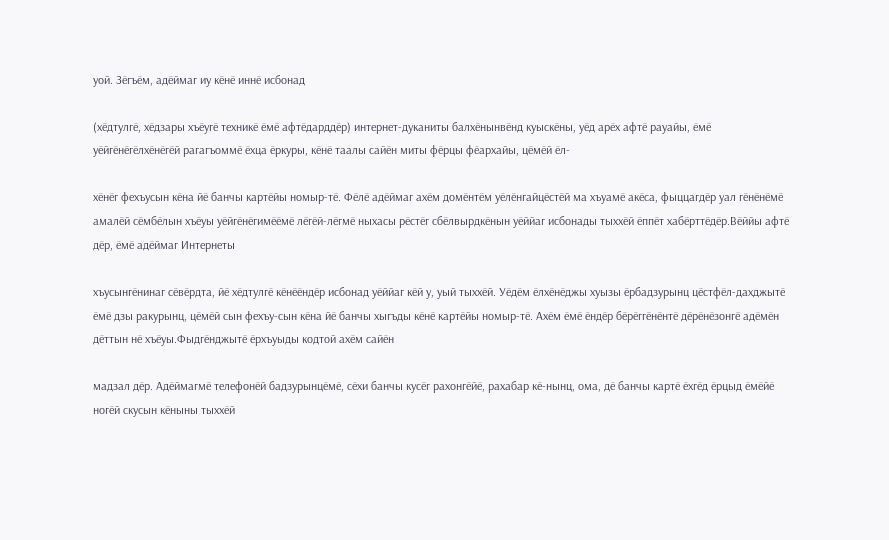уой. Зёгъём, адёймаг иу кёнё иннё исбонад

(хёдтулгё, хёдзары хъёугё техникё ёмё афтёдарддёр) интернет-дуканиты балхёнынвёнд куыскёны, уёд арёх афтё рауайы, ёмё уёйгёнёгёлхёнёгёй рагагъоммё ёхца ёркуры, кёнё таалы сайён миты фёрцы фёархайы, цёмёй ёл-

хёнёг фехъусын кёна йё банчы картёйы номыр-тё. Фёлё адёймаг ахём домёнтём уёлёнгайцёстёй ма хъуамё акёса, фыццагдёр уал гёнёнёмё амалёй сёмбёлын хъёуы уёйгёнёгимёёмё лёгёй-лёгмё ныхасы рёстёг сбёлвырдкёнын уёййаг исбонады тыххёй ёппёт хабёрттёдёр.Вёййы афтё дёр, ёмё адёймаг Интернеты

хъусынгёнинаг сёвёрдта, йё хёдтулгё кёнёёндёр исбонад уёййаг кёй у, уый тыххёй. Уёдём ёлхёнёджы хуызы ёрбадзурынц цёстфёл-дахджытё ёмё дзы ракурынц, цёмёй сын фехъу-сын кёна йё банчы хыгъды кёнё картёйы номыр-тё. Ахём ёмё ёндёр бёрёггёнёнтё дёрёнёзонгё адёмён дёттын нё хъёуы.Фыдгёнджытё ёрхъуыды кодтой ахём сайён

мадзал дёр. Адёймагмё телефонёй бадзурынцёмё, сёхи банчы кусёг рахонгёйё, рахабар кё-нынц, ома, дё банчы картё ёхгёд ёрцыд ёмёйё ногёй скусын кёныны тыххёй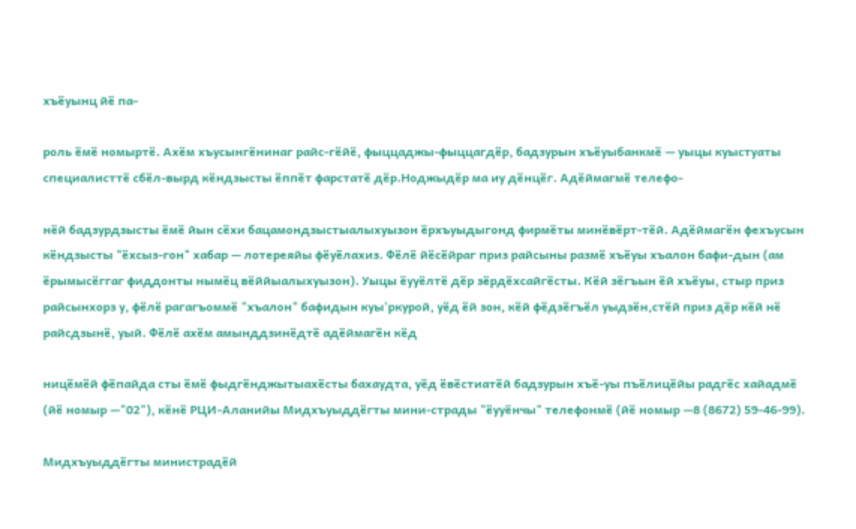хъёуынц йё па-

роль ёмё номыртё. Ахём хъусынгёнинаг райс-гёйё, фыццаджы-фыццагдёр, бадзурын хъёуыбанкмё — уыцы куыстуаты специалисттё сбёл-вырд кёндзысты ёппёт фарстатё дёр.Ноджыдёр ма иу дёнцёг. Адёймагмё телефо-

нёй бадзурдзысты ёмё йын сёхи бацамондзыстыалыхуызон ёрхъуыдыгонд фирмёты минёвёрт-тёй. Адёймагён фехъусын кёндзысты "ёхсыз-гон" хабар — лотереяйы фёуёлахиз. Фёлё йёсёйраг приз райсыны размё хъёуы хъалон бафи-дын (ам ёрымысёггаг фиддонты нымёц вёййыалыхуызон). Уыцы ёууёлтё дёр зёрдёхсайгёсты. Кёй зёгъын ёй хъёуы, стыр приз райсынхорз у, фёлё рагагъоммё "хъалон" бафидын куы'ркурой, уёд ёй зон, кёй фёдзёгъёл уыдзён,стёй приз дёр кёй нё райсдзынё, уый. Фёлё ахём амынддзинёдтё адёймагён кёд

ницёмёй фёпайда сты ёмё фыдгёнджытыахёсты бахаудта, уёд ёвёстиатёй бадзурын хъё-уы пъёлицёйы радгёс хайадмё (йё номыр —"02"), кёнё РЦИ-Аланийы Мидхъуыддёгты мини-страды "ёууёнчы" телефонмё (йё номыр —8 (8672) 59-46-99).

Мидхъуыддёгты министрадёй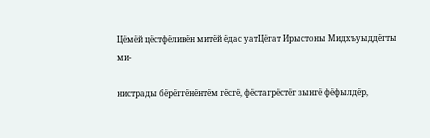Цёмёй цёстфёливён митёй ёдас уатЦёгат Ирыстоны Мидхъуыддёгты ми-

нистрады бёрёггёнёнтём гёсгё, фёстагрёстёг зынгё фёфылдёр,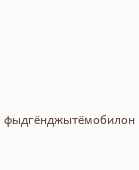фыдгёнджытёмобилон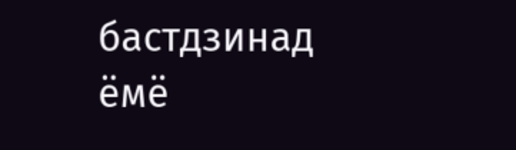бастдзинад ёмё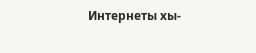Интернеты хы-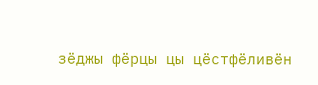зёджы фёрцы цы цёстфёливён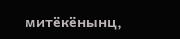митёкёнынц,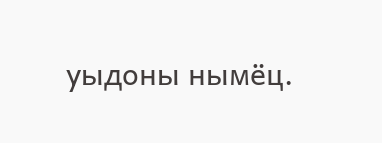уыдоны нымёц.